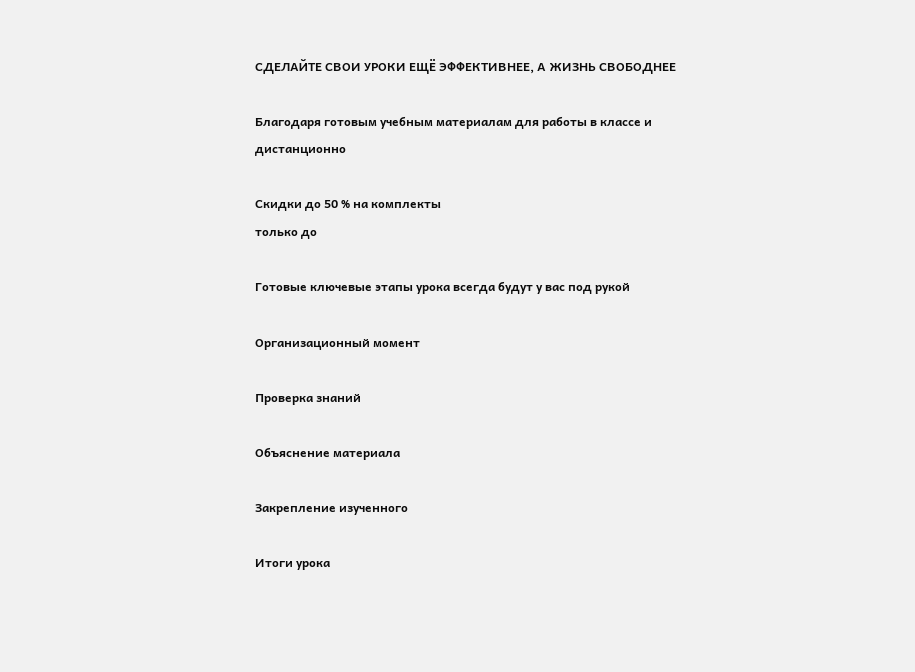СДЕЛАЙТЕ СВОИ УРОКИ ЕЩЁ ЭФФЕКТИВНЕЕ, А ЖИЗНЬ СВОБОДНЕЕ

Благодаря готовым учебным материалам для работы в классе и дистанционно

Скидки до 50 % на комплекты
только до

Готовые ключевые этапы урока всегда будут у вас под рукой

Организационный момент

Проверка знаний

Объяснение материала

Закрепление изученного

Итоги урока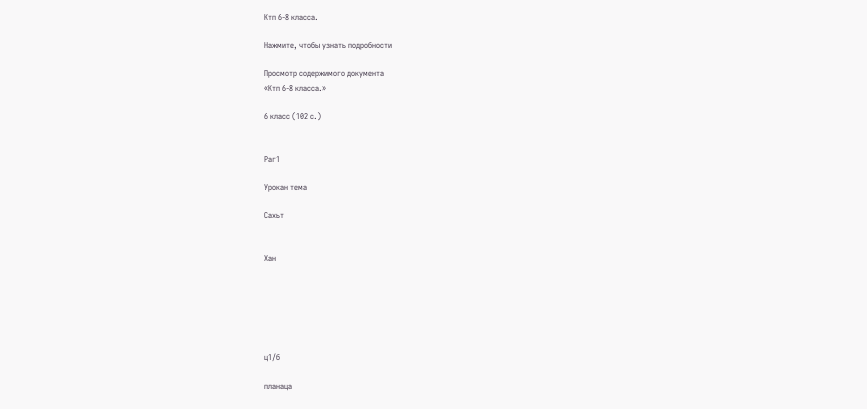Ктп 6-8 класса.

Нажмите, чтобы узнать подробности

Просмотр содержимого документа
«Ктп 6-8 класса.»

6 класс (102 с.)


Раг1

Урокан тема

Сахьт


Хан






ц1/б

планаца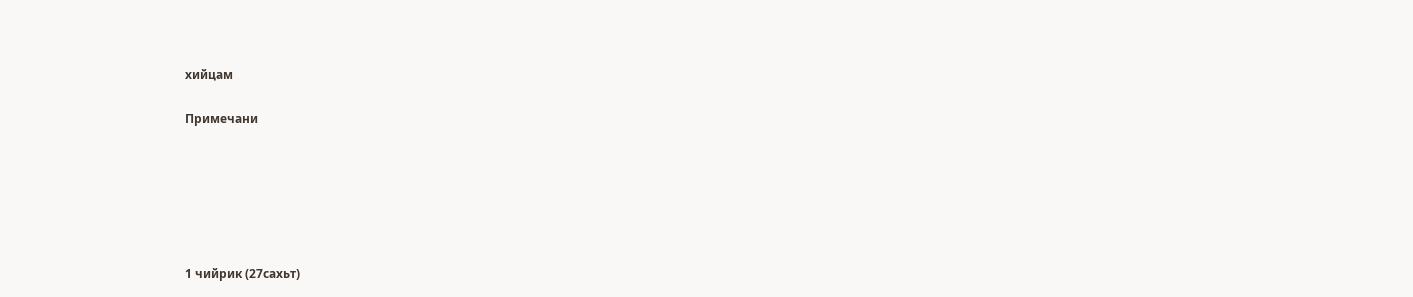хийцам

Примечани






1 чийрик (27сахьт)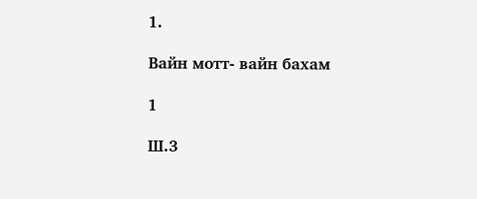1.

Вайн мотт- вайн бахам

1

Ш.3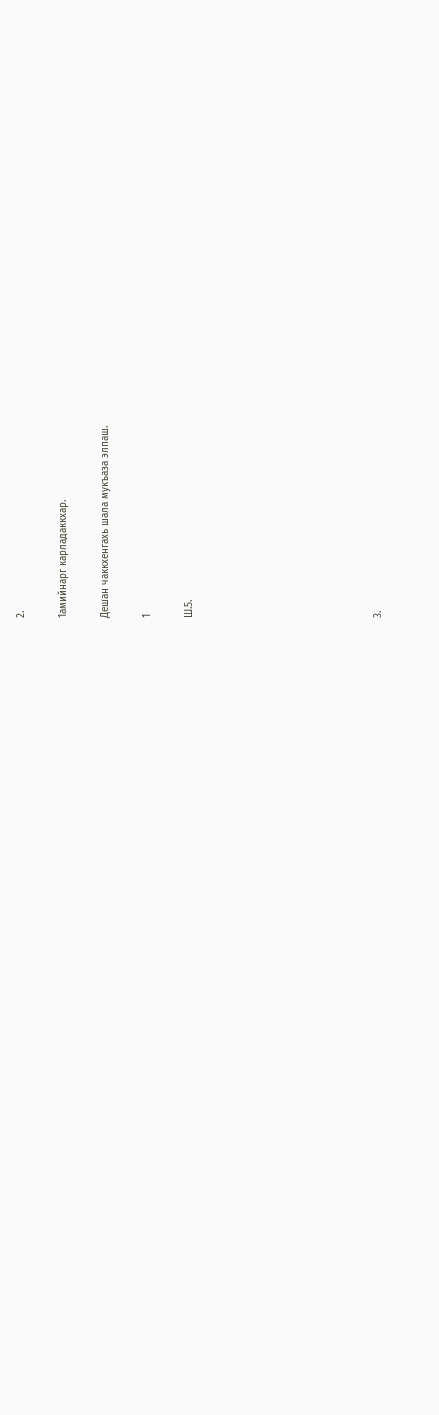2.

1амийнарг карладаккхар.

Дешан чаккхенгахь шала мукъаза элпаш.

1

Ш.5.








3.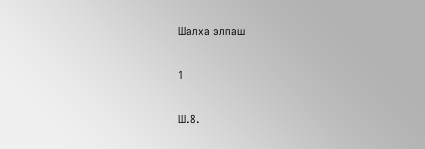Шалха элпаш

1

Ш.8.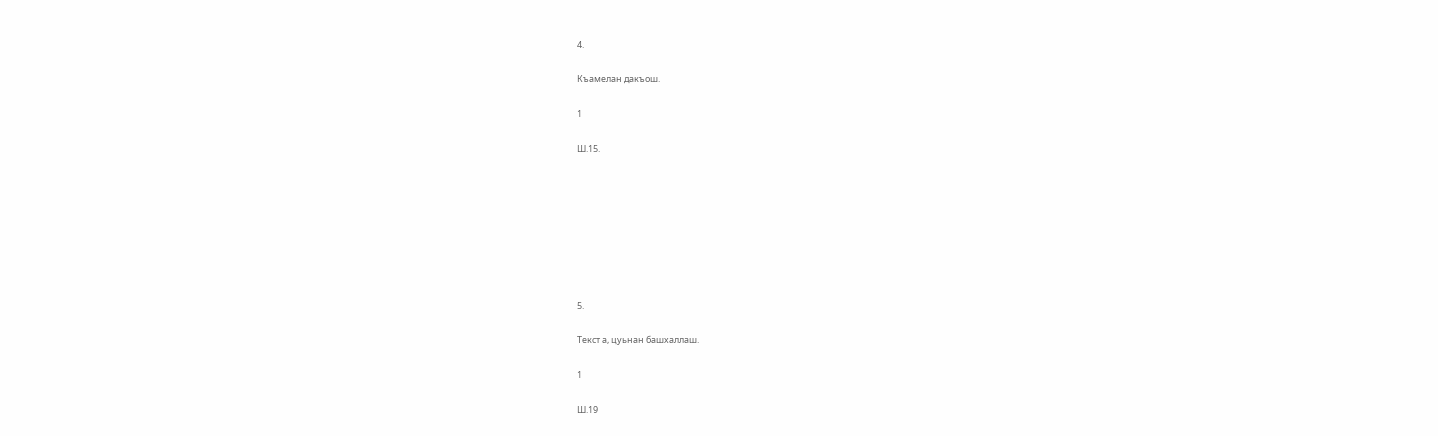4.

Къамелан дакъош.

1

Ш.15.








5.

Текст а, цуьнан башхаллаш.

1

Ш.19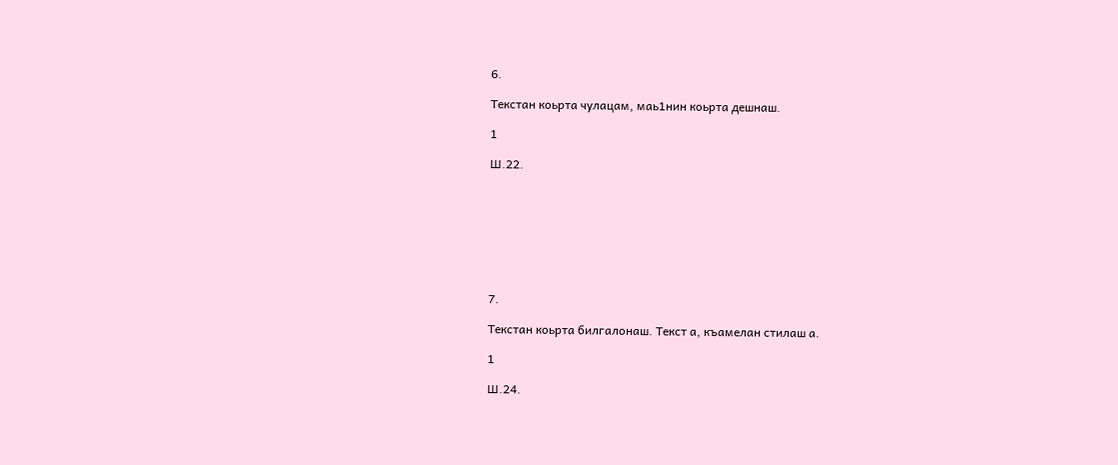6.

Текстан коьрта чулацам, маь1нин коьрта дешнаш.

1

Ш.22.








7.

Текстан коьрта билгалонаш. Текст а, къамелан стилаш а.

1

Ш.24.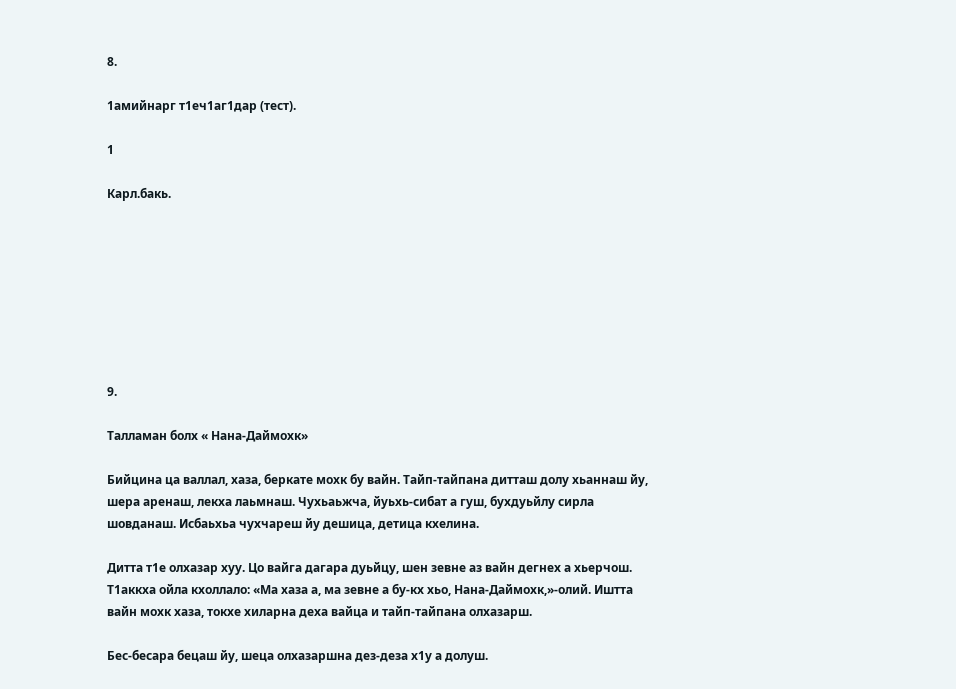8.

1амийнарг т1еч1аг1дар (тест).

1

Карл.бакь.








9.

Талламан болх « Нана-Даймохк»

Бийцина ца валлал, хаза, беркате мохк бу вайн. Тайп-тайпана дитташ долу хьаннаш йу, шера аренаш, лекха лаьмнаш. Чухьаьжча, йуьхь-сибат а гуш, бухдуьйлу сирла шовданаш. Исбаьхьа чухчареш йу дешица, детица кхелина.

Дитта т1е олхазар хуу. Цо вайга дагара дуьйцу, шен зевне аз вайн дегнех а хьерчош. Т1аккха ойла кхоллало: «Ма хаза а, ма зевне а бу-кх хьо, Нана-Даймохк,»-олий. Иштта вайн мохк хаза, токхе хиларна деха вайца и тайп-тайпана олхазарш.

Бес-бесара бецаш йу, шеца олхазаршна дез-деза х1у а долуш.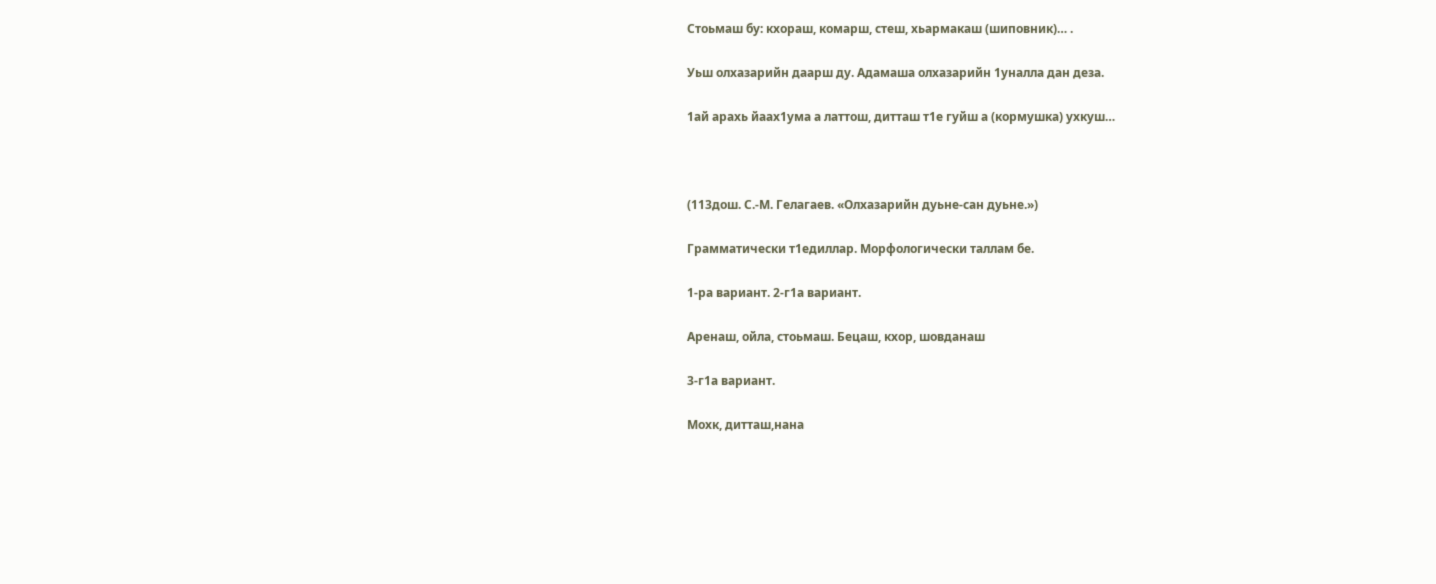Стоьмаш бу: кхораш, комарш, стеш, хьармакаш (шиповник)… .

Уьш олхазарийн даарш ду. Адамаша олхазарийн 1уналла дан деза.

1ай арахь йаах1ума а латтош, дитташ т1е гуйш а (кормушка) ухкуш…



(113дош. С.-М. Гелагаев. «Олхазарийн дуьне-сан дуьне.»)

Грамматически т1едиллар. Морфологически таллам бе.

1-ра вариант. 2-г1а вариант.

Аренаш, ойла, стоьмаш. Бецаш, кхор, шовданаш

3-г1а вариант.

Мохк, дитташ,нана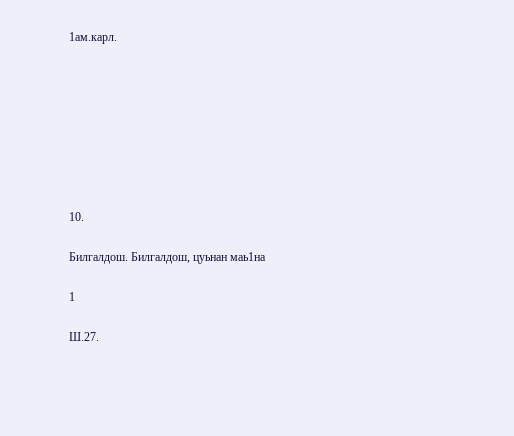1ам.карл.








10.

Билгалдош. Билгалдош, цуьнан маь1на

1

Ш.27.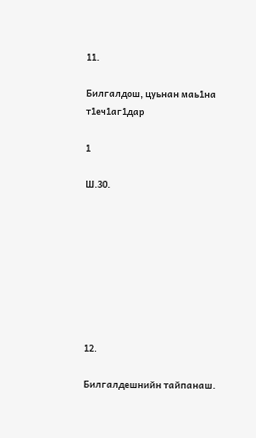11.

Билгалдош, цуьнан маь1на т1еч1аг1дар

1

Ш.30.








12.

Билгалдешнийн тайпанаш.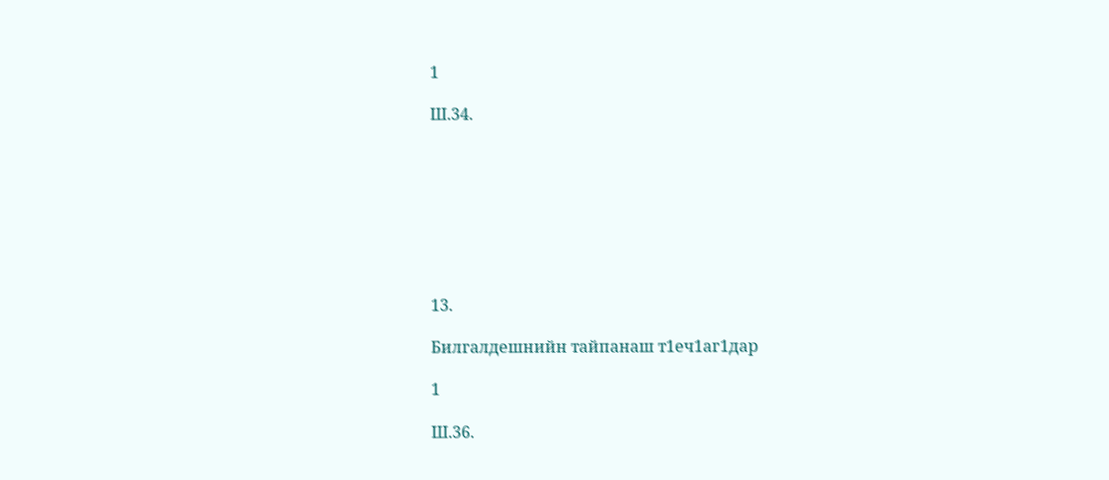1

Ш.34.








13.

Билгалдешнийн тайпанаш т1еч1аг1дар

1

Ш.36.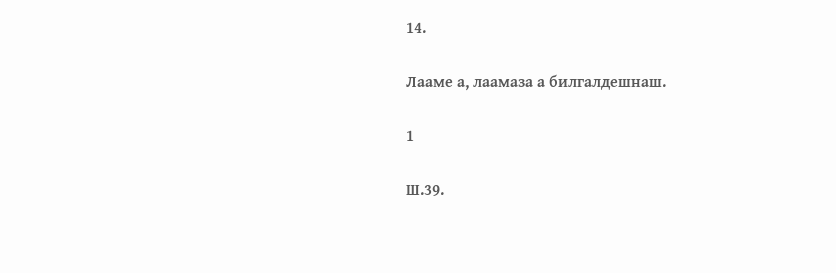14.

Лааме а, лаамаза а билгалдешнаш.

1

Ш.39.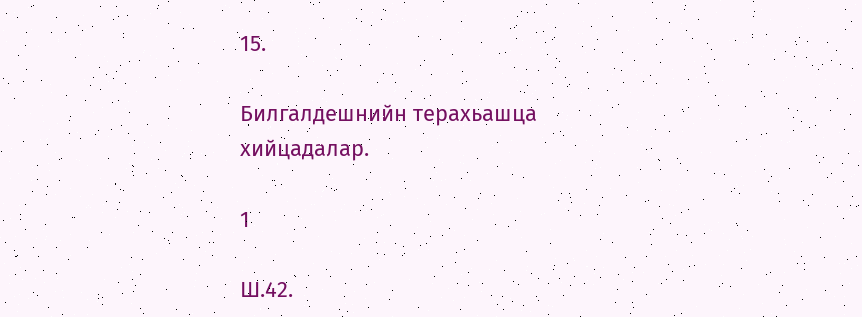15.

Билгалдешнийн терахьашца хийцадалар.

1

Ш.42.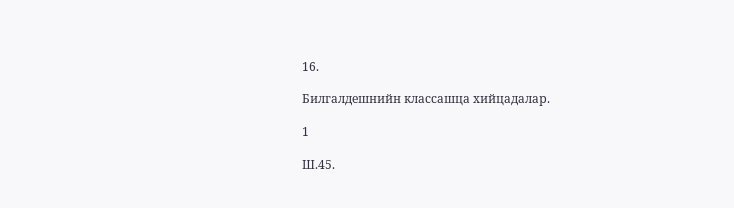16.

Билгалдешнийн классашца хийцадалар.

1

Ш.45.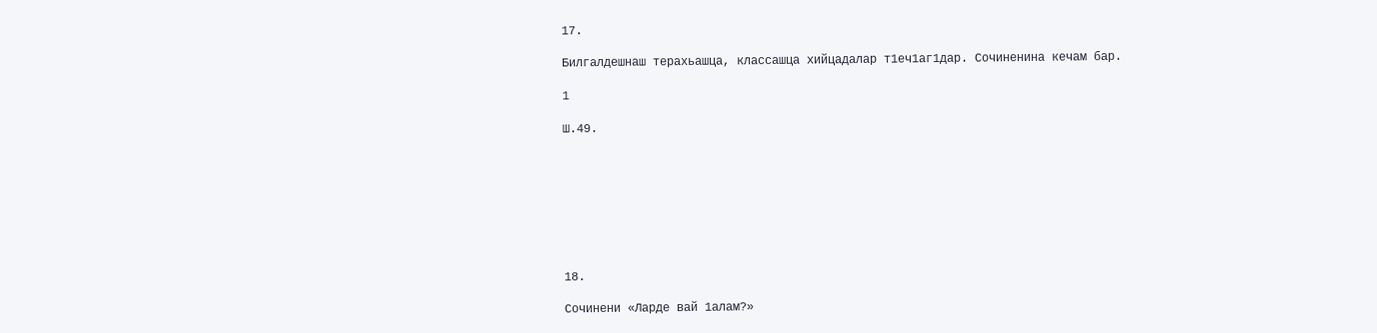17.

Билгалдешнаш терахьашца, классашца хийцадалар т1еч1аг1дар. Сочиненина кечам бар.

1

Ш.49.








18.

Сочинени «Ларде вай 1алам?»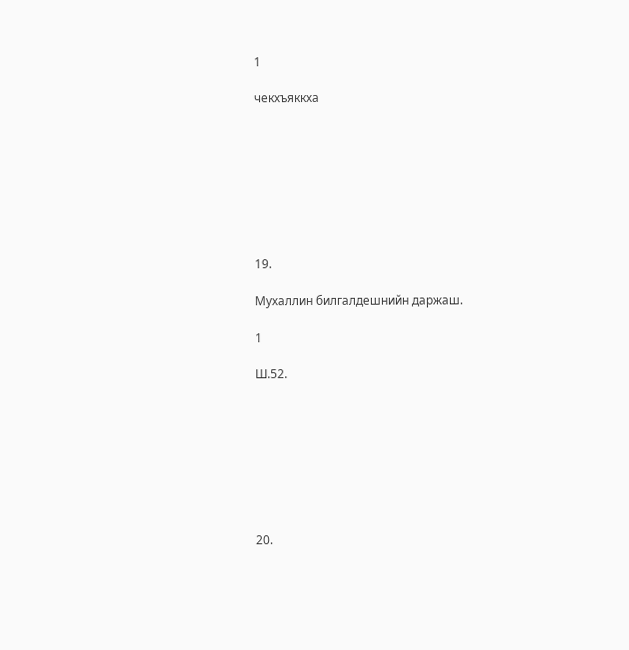1

чекхъяккха








19.

Мухаллин билгалдешнийн даржаш.

1

Ш.52.








20.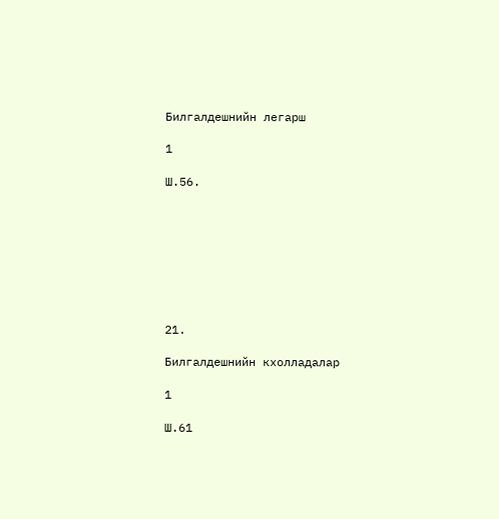Билгалдешнийн легарш

1

Ш.56.








21.

Билгалдешнийн кхолладалар

1

Ш.61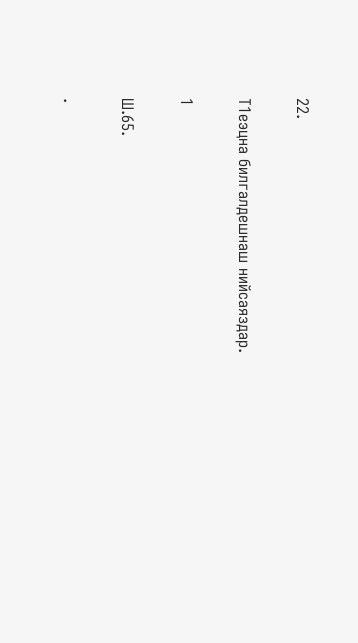22.

Т1еэцна билгалдешнаш нийсаяздар.

1

Ш.65.

.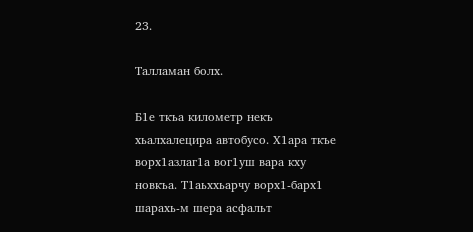23.

Талламан болх.

Б1е ткъа километр некъ хьалхалецира автобусо. Х1ара ткъе ворх1азлаг1а вог1уш вара кху новкъа. Т1аьххьарчу ворх1-барх1 шарахь-м шера асфальт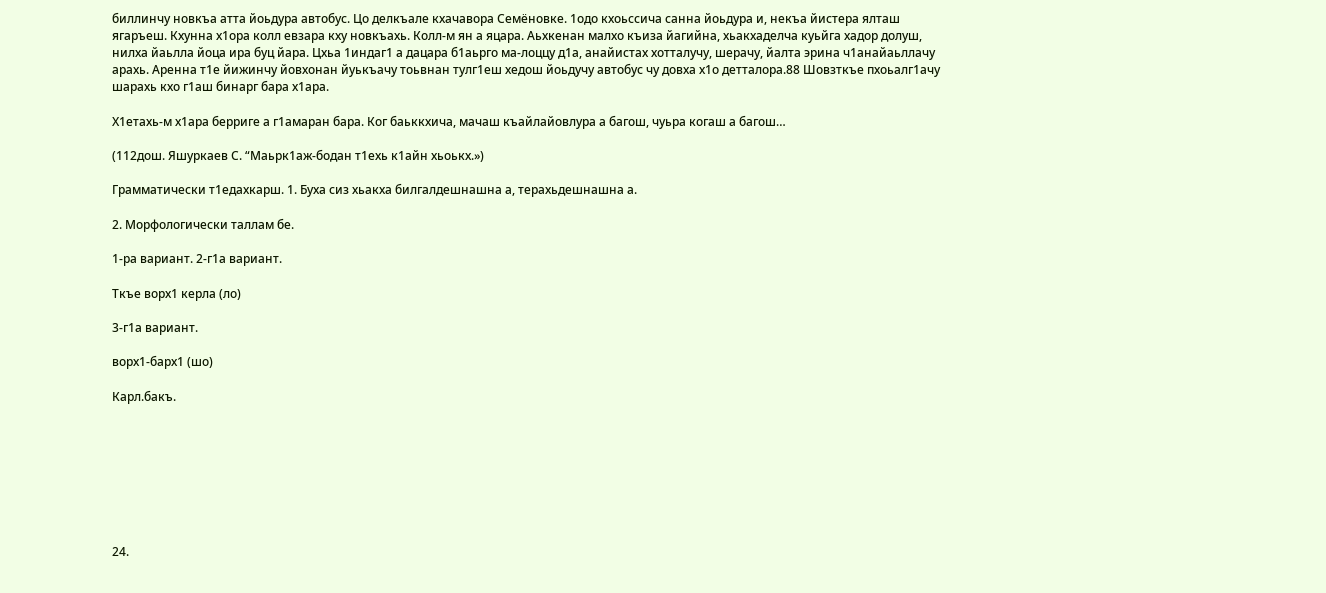биллинчу новкъа атта йоьдура автобус. Цо делкъале кхачавора Семёновке. 1одо кхоьссича санна йоьдура и, некъа йистера ялташ ягаръеш. Кхунна х1ора колл евзара кху новкъахь. Колл-м ян а яцара. Аьхкенан малхо къиза йагийна, хьакхаделча куьйга хадор долуш, нилха йаьлла йоца ира буц йара. Цхьа 1индаг1 а дацара б1аьрго ма-лоццу д1а, анайистах хотталучу, шерачу, йалта эрина ч1анайаьллачу арахь. Аренна т1е йижинчу йовхонан йуькъачу тоьвнан тулг1еш хедош йоьдучу автобус чу довха х1о детталора.88 Шовзткъе пхоьалг1ачу шарахь кхо г1аш бинарг бара х1ара.

Х1етахь-м х1ара берриге а г1амаран бара. Ког баьккхича, мачаш къайлайовлура а багош, чуьра когаш а багош…

(112дош. Яшуркаев С. “Маьрк1аж-бодан т1ехь к1айн хьоькх.»)

Грамматически т1едахкарш. 1. Буха сиз хьакха билгалдешнашна а, терахьдешнашна а.

2. Морфологически таллам бе.

1-ра вариант. 2-г1а вариант.

Ткъе ворх1 керла (ло)

3-г1а вариант.

ворх1-барх1 (шо)

Карл.бакъ.








24.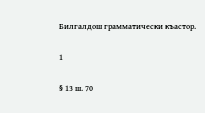Билгалдош грамматически къастор.

1

§ 13 ш. 70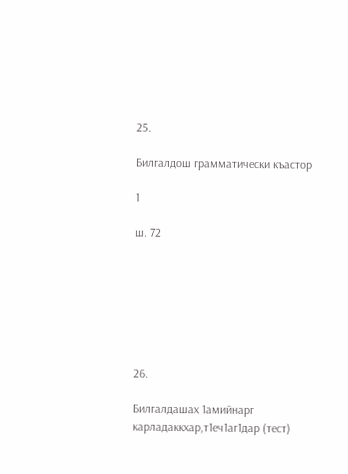25.

Билгалдош грамматически къастор

1

ш. 72







26.

Билгалдашах 1амийнарг карладаккхар,т1еч1аг1дар (тест)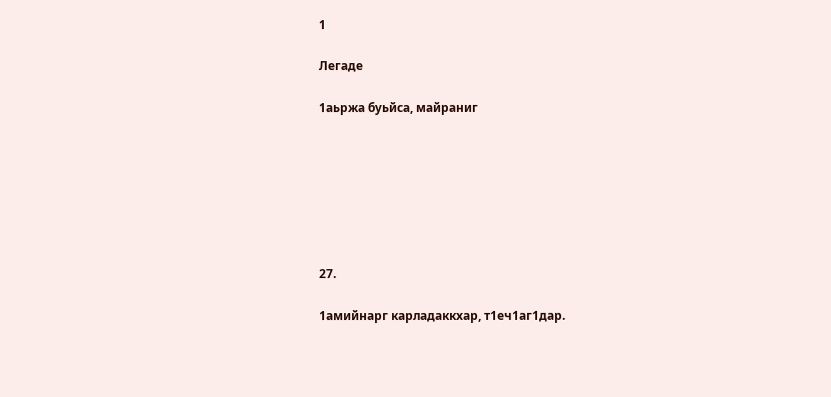1

Легаде

1аьржа буьйса, майраниг







27.

1амийнарг карладаккхар, т1еч1аг1дар.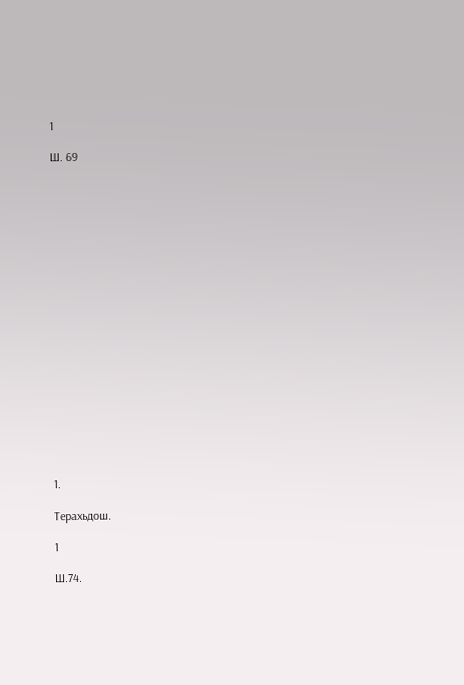1

Ш. 69




















1.

Терахьдош.

1

Ш.74.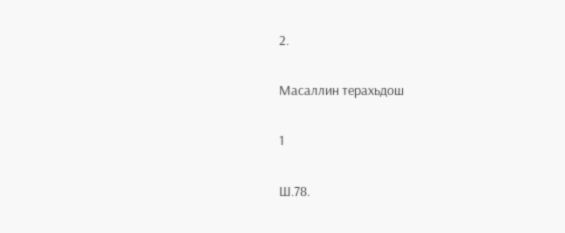2.

Масаллин терахьдош

1

Ш.78.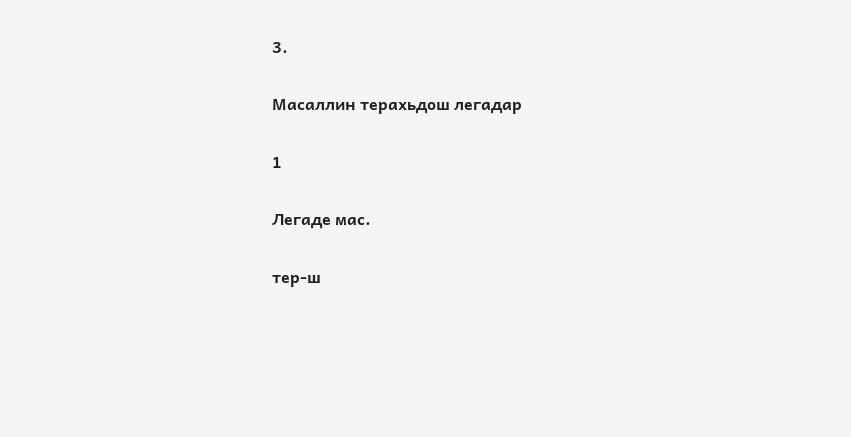3.

Масаллин терахьдош легадар

1

Легаде мас.

тер-ш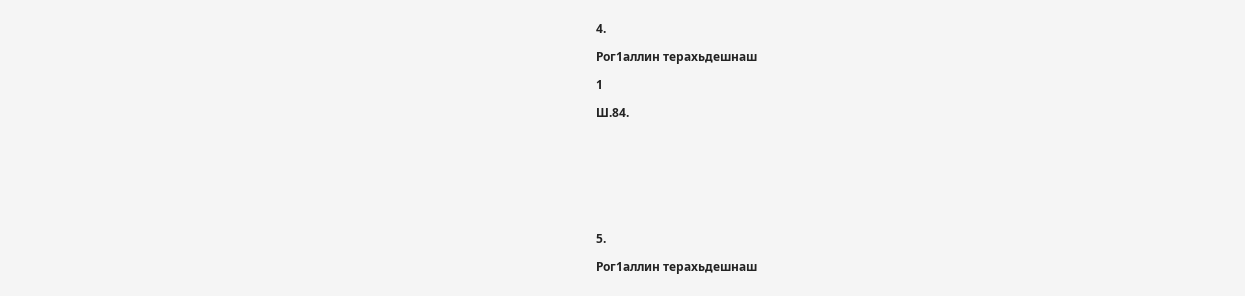4.

Рог1аллин терахьдешнаш

1

Ш.84.








5.

Рог1аллин терахьдешнаш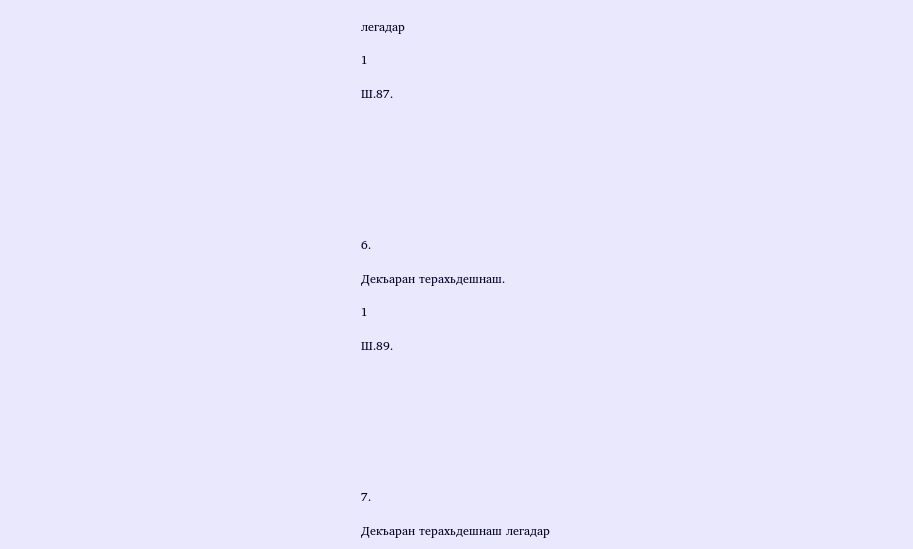легадар

1

Ш.87.








6.

Декъаран терахьдешнаш.

1

Ш.89.








7.

Декъаран терахьдешнаш легадар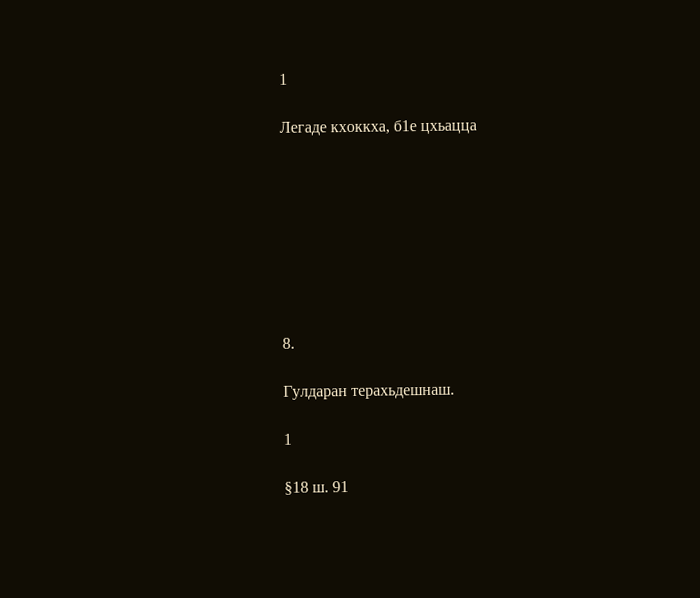1

Легаде кхоккха, б1е цхьацца








8.

Гулдаран терахьдешнаш.

1

§18 ш. 91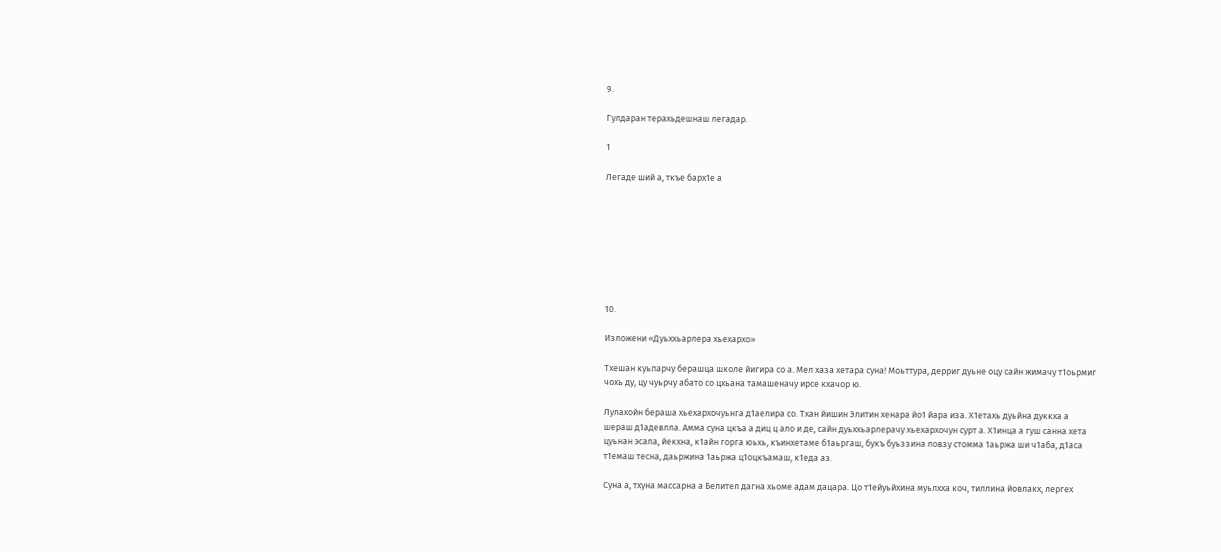9.

Гулдаран терахьдешнаш легадар.

1

Легаде ший а, ткъе барх1е а








10.

Изложени «Дуьххьарлера хьехархо»

Тхешан куьпарчу берашца школе йигира со а. Мел хаза хетара суна! Моьттура, дерриг дуьне оцу сайн жимачу т1оьрмиг чохь ду, цу чуьрчу абато со цхьана тамашеначу ирсе кхачор ю.

Лулахойн бераша хьехархочуьнга д1аелира со. Тхан йишин Элитин хенара йо1 йара иза. Х1етахь дуьйна дуккха а шераш д1адевлла. Амма суна цкъа а диц ц ало и де, сайн дуьххьарлерачу хьехархочун сурт а. Х1инца а гуш санна хета цуьнан эсала, йекхна, к1айн горга юьхь, къинхетаме б1аьргаш, букъ буьззина ловзу стомма 1аьржа ши ч1аба, д1аса т1емаш тесна, даьржина 1аьржа ц1оцкъамаш, к1еда аз.

Суна а, тхуна массарна а Белител дагна хьоме адам дацара. Цо т1ейуьйхина муьлхха коч, тиллина йовлакх, лергех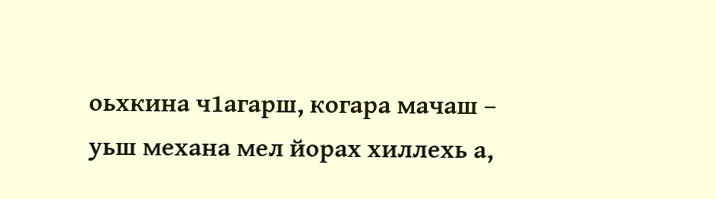оьхкина ч1агарш, когара мачаш – уьш механа мел йорах хиллехь а,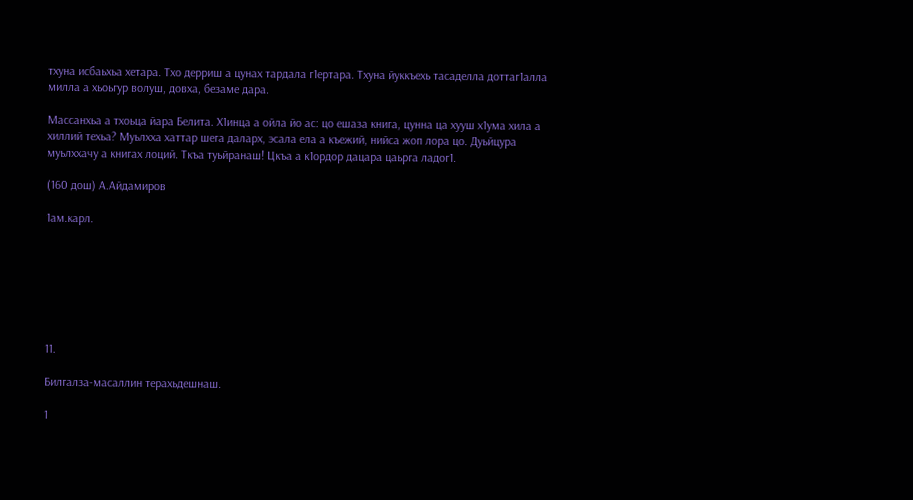тхуна исбаьхьа хетара. Тхо дерриш а цунах тардала г1ертара. Тхуна йуккъехь тасаделла доттаг1алла милла а хьоьгур волуш, довха, безаме дара.

Массанхьа а тхоьца йара Белита. Х1инца а ойла йо ас: цо ешаза книга, цунна ца хууш х1ума хила а хиллий техьа? Муьлхха хаттар шега даларх, эсала ела а къежий, нийса жоп лора цо. Дуьйцура муьлххачу а книгах лоций. Ткъа туьйранаш! Цкъа а к1ордор дацара цаьрга ладог1.

(160 дош) А.Айдамиров

1ам.карл.







11.

Билгалза-масаллин терахьдешнаш.

1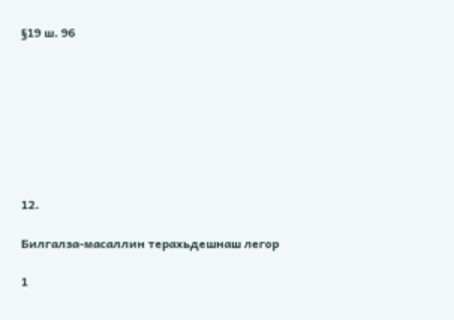§19 ш. 96








12.

Билгалза-масаллин терахьдешнаш легор

1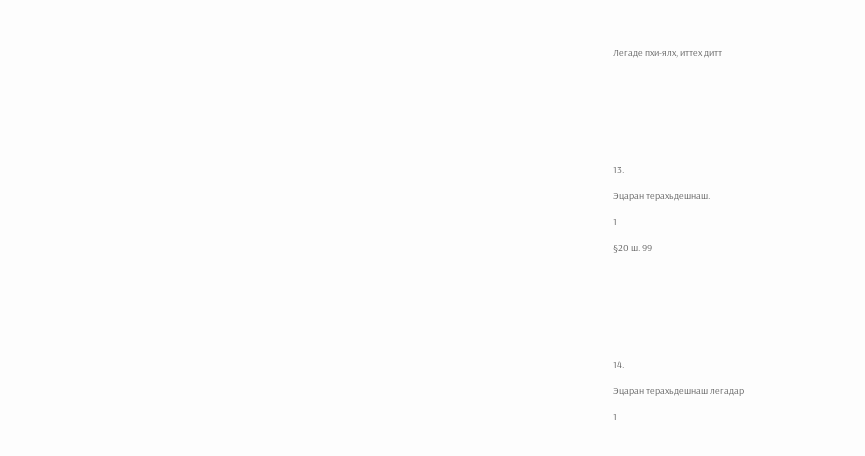Легаде пхи-ялх, иттех дитт








13.

Эцаран терахьдешнаш.

1

§20 ш. 99








14.

Эцаран терахьдешнаш легадар

1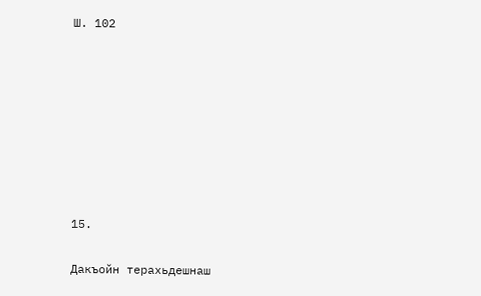Ш. 102








15.

Дакъойн терахьдешнаш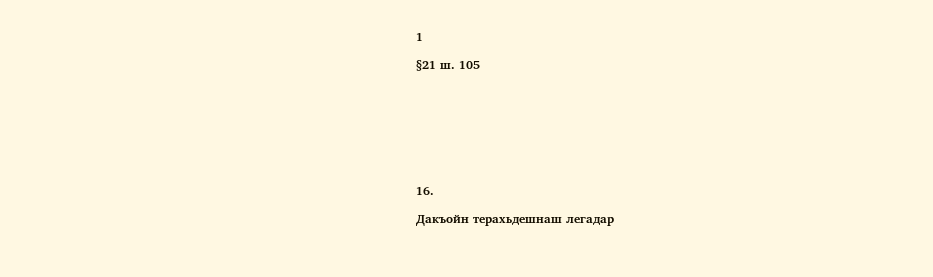1

§21 ш. 105








16.

Дакъойн терахьдешнаш легадар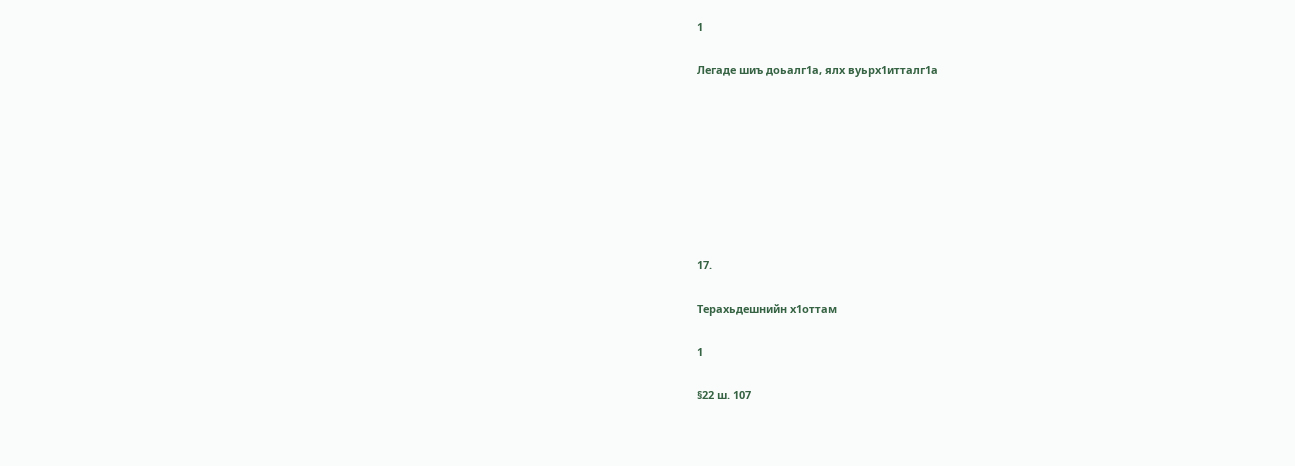1

Легаде шиъ доьалг1а, ялх вуьрх1итталг1а








17.

Терахьдешнийн х1оттам

1

§22 ш. 107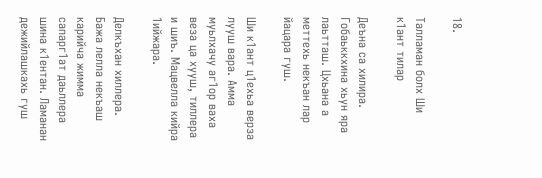18.

Талламан болх Ши к1ант тилар

Деъна са хилира. Гобаьккхина хьун яра лаьтташ. Цхьана а меттехь некъан лар йацара гуш.

Ши к1ант ц1ехьа верза лууш вара. Амма муьлхачу аг1ор ваха веза ца хууш, тиллера и шиъ. Мацвелла кийра 1ийжара.

Делкъхан хиллера. Бажа лелла некъаш карийча жимма сапарг1ат даьллера шина к1ентан. Ламанан дежийлашкахь гуш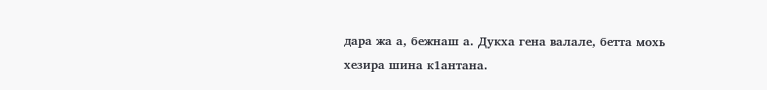дара жа а, бежнаш а. Дукха гена валале, бетта мохь хезира шина к1антана.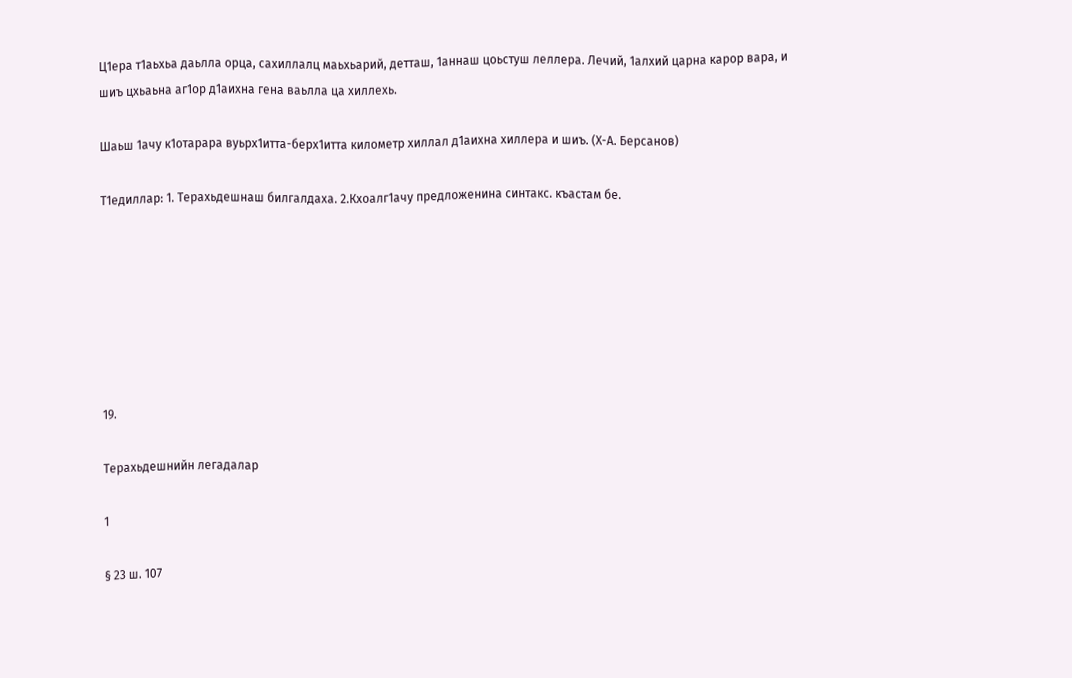Ц1ера т1аьхьа даьлла орца, сахиллалц маьхьарий, детташ, 1аннаш цоьстуш леллера. Лечий, 1алхий царна карор вара, и шиъ цхьаьна аг1ор д1аихна гена ваьлла ца хиллехь.

Шаьш 1ачу к1отарара вуьрх1итта-берх1итта километр хиллал д1аихна хиллера и шиъ. (Х-А. Берсанов)

Т1едиллар: 1. Терахьдешнаш билгалдаха. 2.Кхоалг1ачу предложенина синтакс. къастам бе.







19.

Терахьдешнийн легадалар

1

§ 23 ш. 107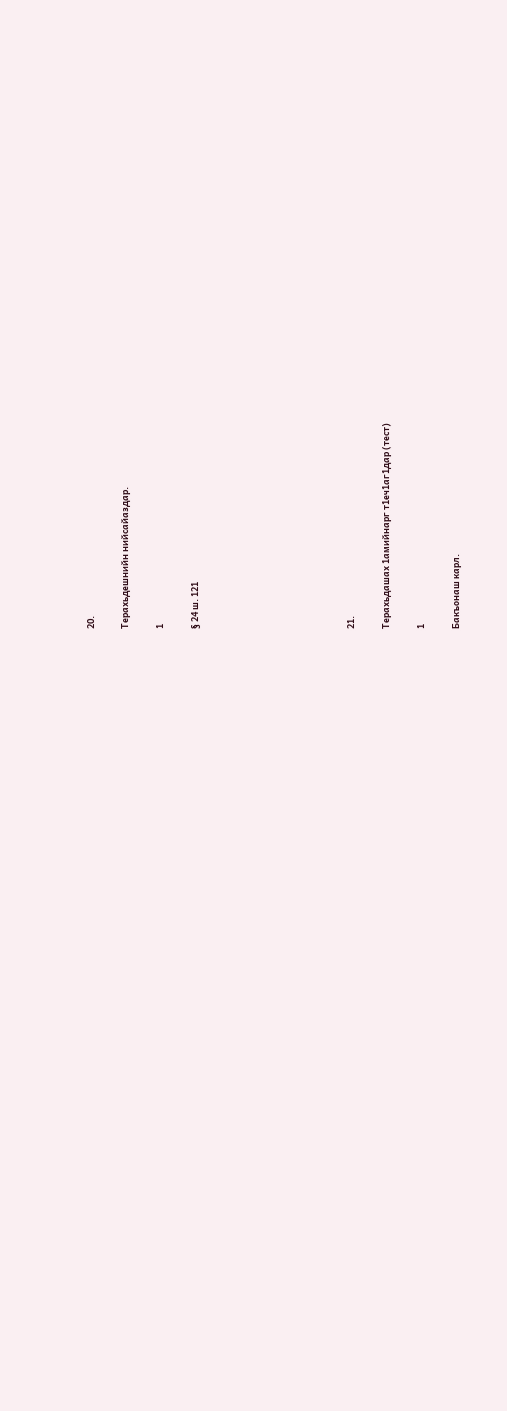20.

Терахьдешнийн нийсайаздар.

1

§ 24 ш. 121








21.

Терахьдашах 1амийнарг т1еч1аг1дар (тест)

1

Бакъонаш карл.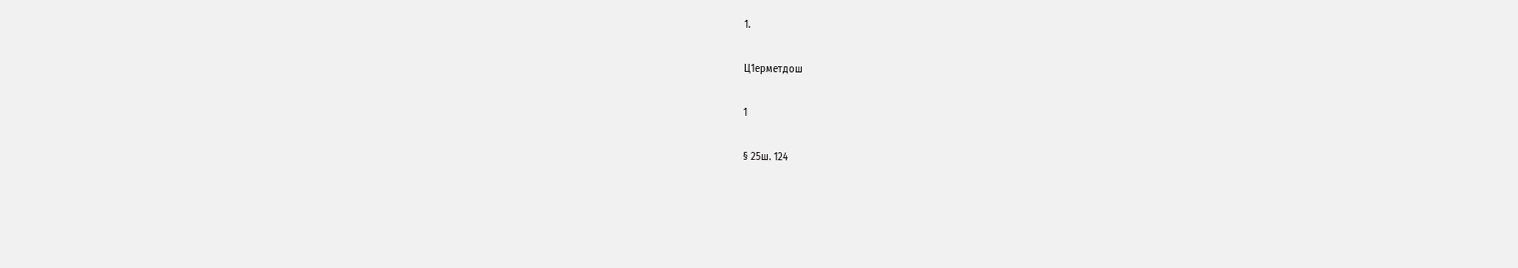1.

Ц1ерметдош

1

§ 25ш. 124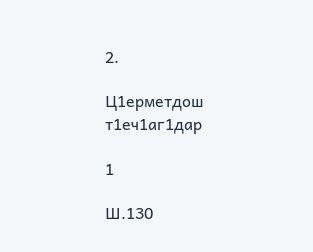2.

Ц1ерметдош т1еч1аг1дар

1

Ш.130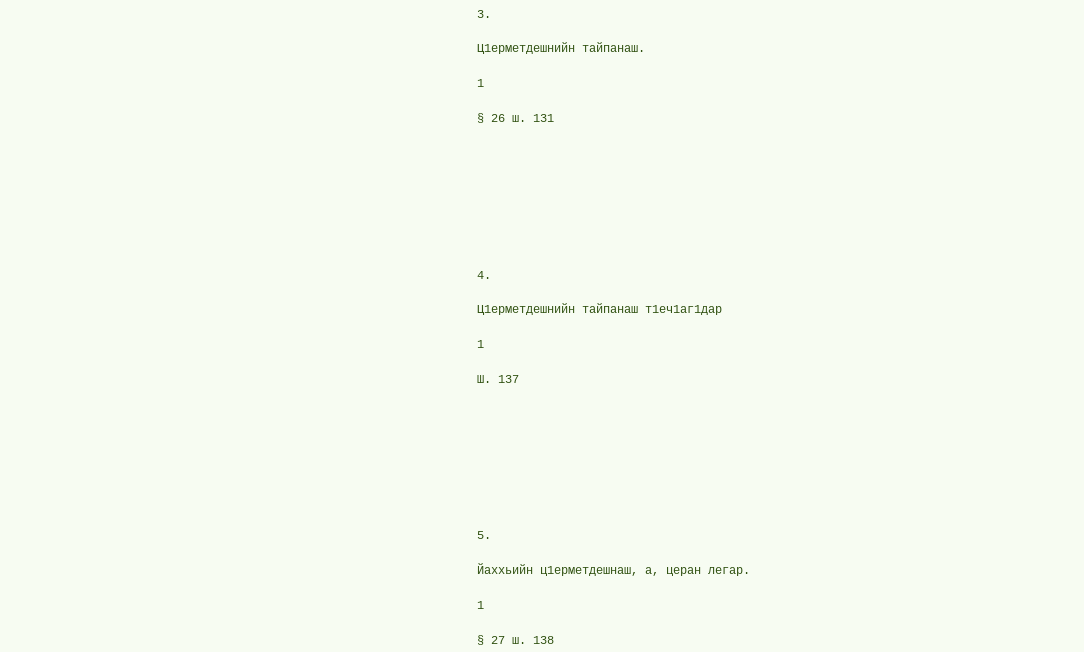3.

Ц1ерметдешнийн тайпанаш.

1

§ 26 ш. 131








4.

Ц1ерметдешнийн тайпанаш т1еч1аг1дар

1

Ш. 137








5.

Йаххьийн ц1ерметдешнаш, а, церан легар.

1

§ 27 ш. 138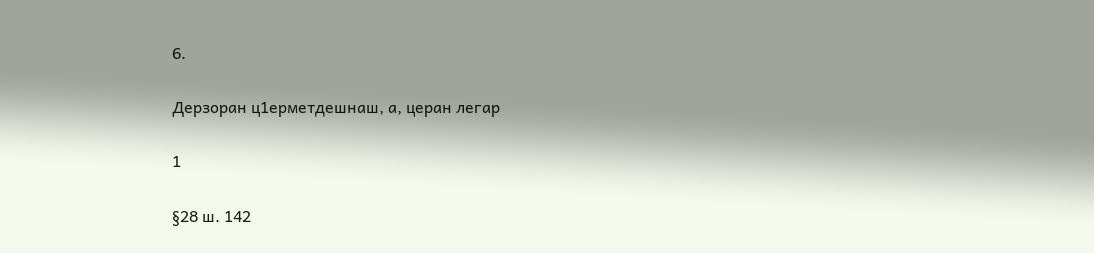6.

Дерзоран ц1ерметдешнаш, а, церан легар

1

§28 ш. 142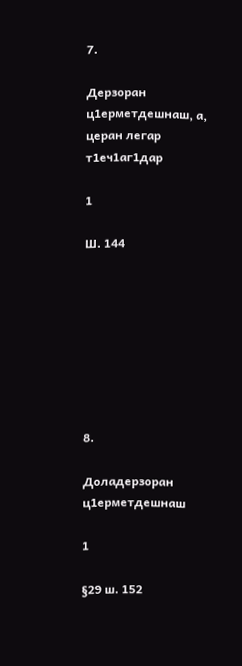7.

Дерзоран ц1ерметдешнаш, а, церан легар т1еч1аг1дар

1

Ш. 144








8.

Доладерзоран ц1ерметдешнаш

1

§29 ш. 152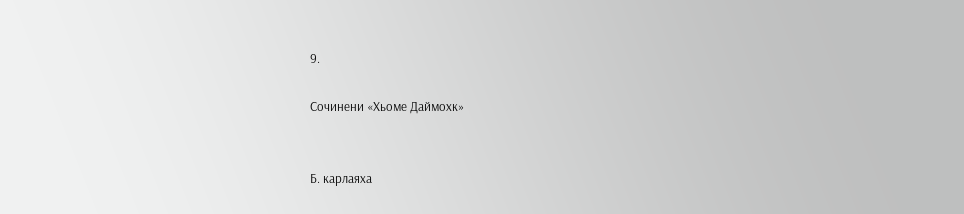9.

Сочинени «Хьоме Даймохк»


Б. карлаяха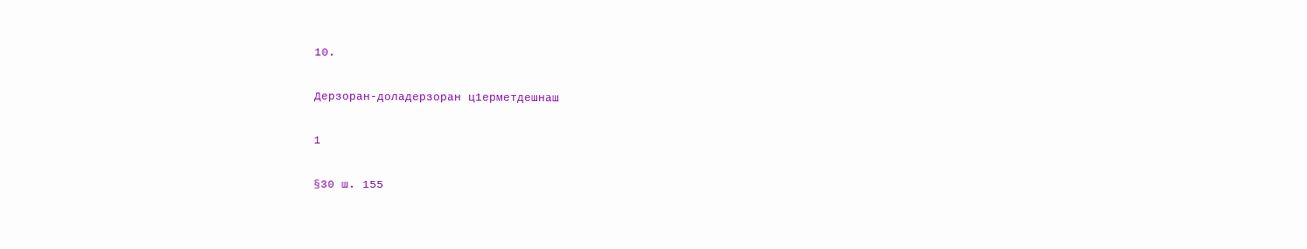10.

Дерзоран-доладерзоран ц1ерметдешнаш

1

§30 ш. 155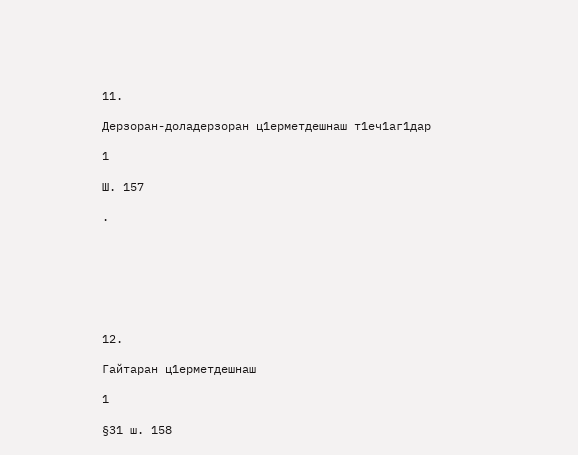11.

Дерзоран-доладерзоран ц1ерметдешнаш т1еч1аг1дар

1

Ш. 157

.







12.

Гайтаран ц1ерметдешнаш

1

§31 ш. 158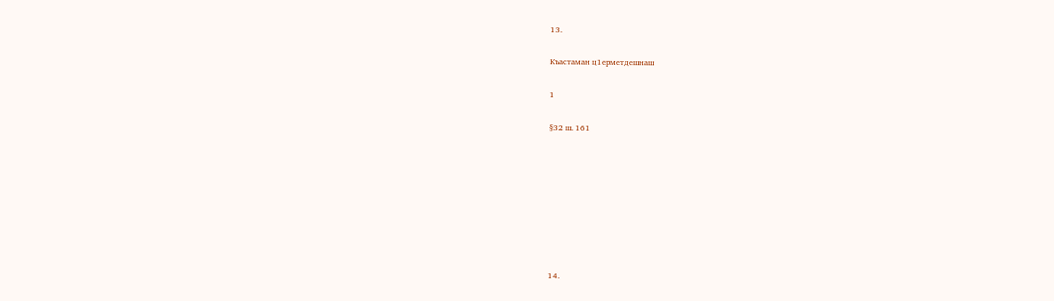13.

Къастаман ц1ерметдешнаш

1

§32 ш. 161








14.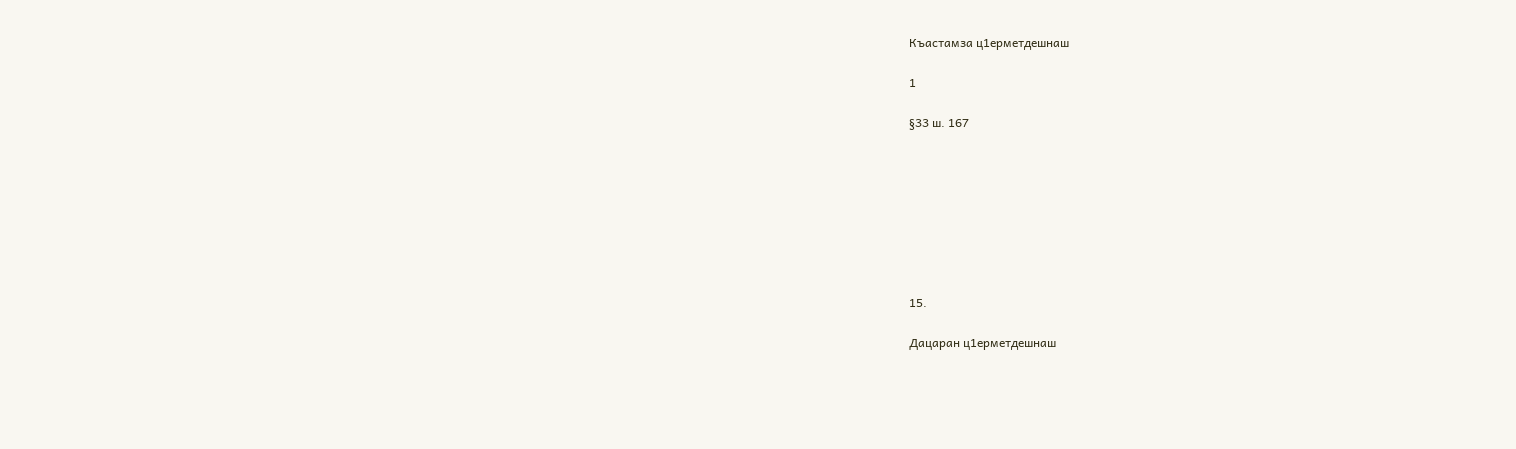Къастамза ц1ерметдешнаш

1

§33 ш. 167








15.

Дацаран ц1ерметдешнаш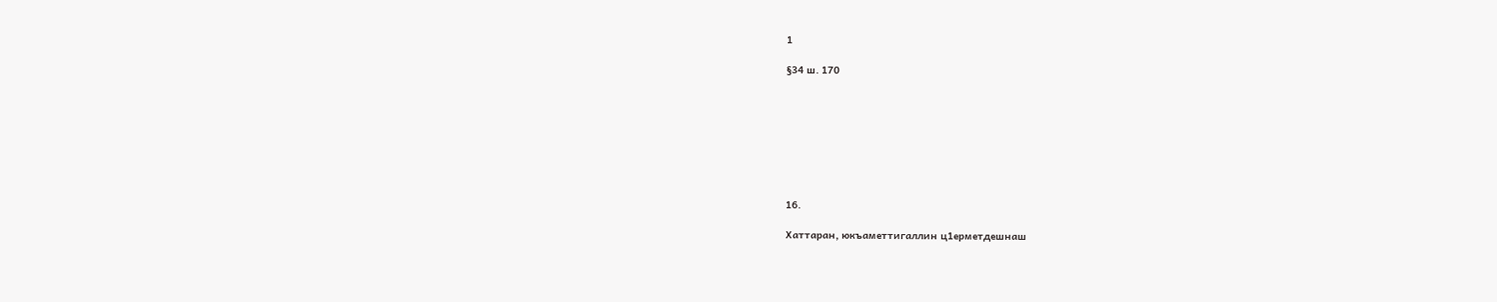1

§34 ш. 170








16.

Хаттаран, юкъаметтигаллин ц1ерметдешнаш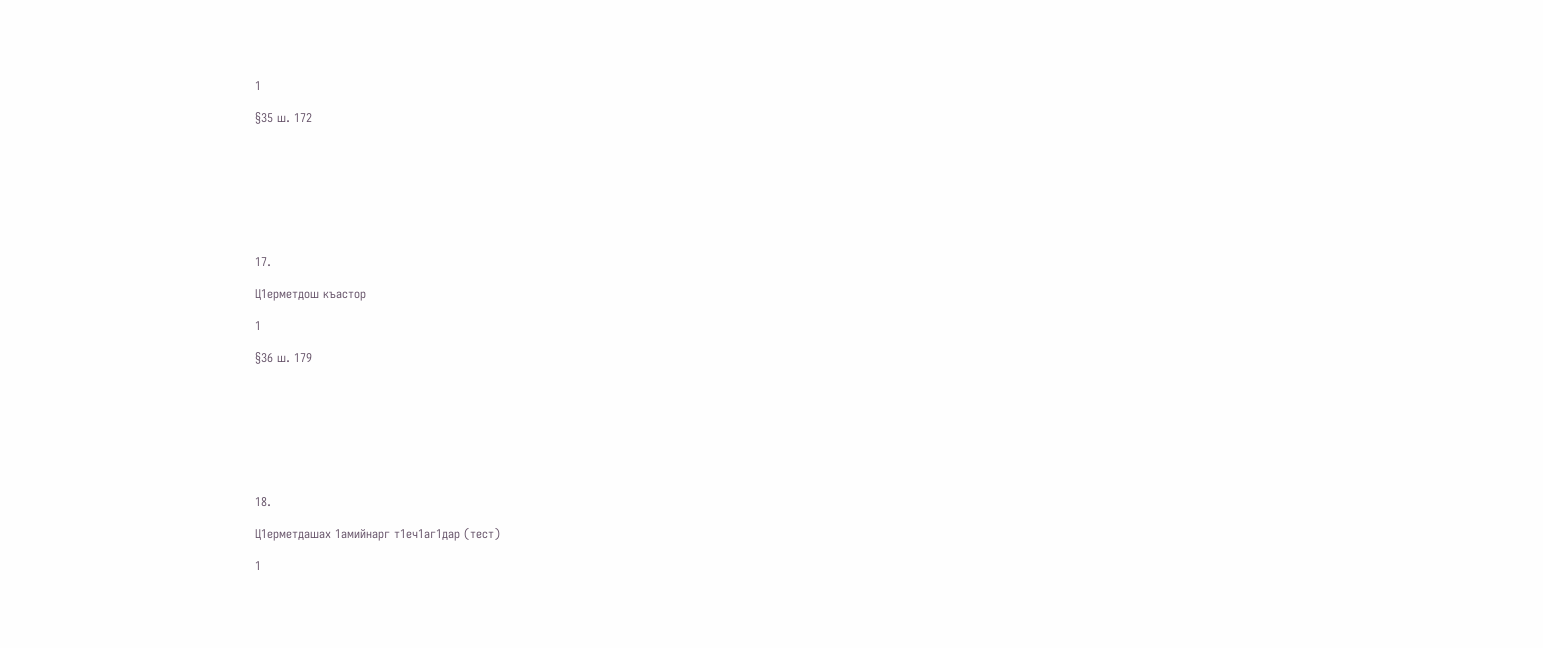1

§35 ш. 172








17.

Ц1ерметдош къастор

1

§36 ш. 179








18.

Ц1ерметдашах 1амийнарг т1еч1аг1дар (тест)

1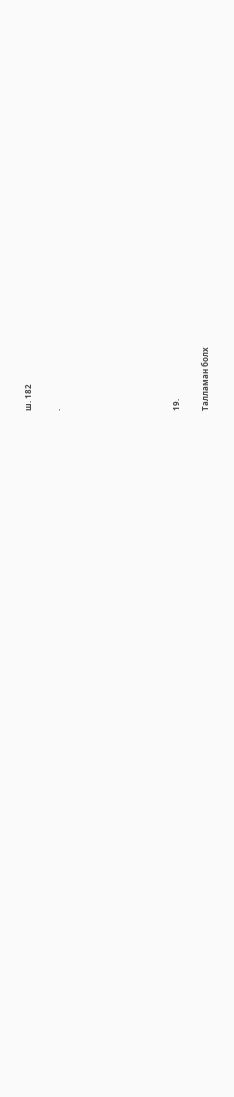ш. 182

.







19.

Талламан болх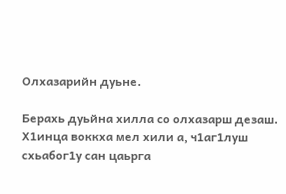Олхазарийн дуьне.

Берахь дуьйна хилла со олхазарш дезаш. Х1инца воккха мел хили а, ч1аг1луш схьабог1у сан цаьрга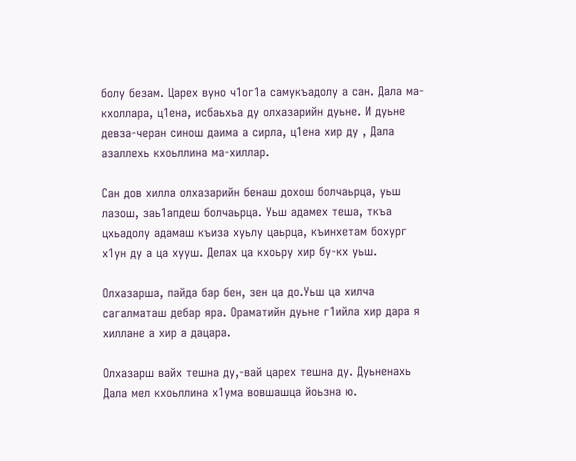болу безам. Царех вуно ч1ог1а самукъадолу а сан. Дала ма-кхоллара, ц1ена, исбаьхьа ду олхазарийн дуьне. И дуьне девза-черан синош даима а сирла, ц1ена хир ду , Дала азаллехь кхоьллина ма-хиллар.

Сан дов хилла олхазарийн бенаш дохош болчаьрца, уьш лазош, заь1апдеш болчаьрца. Уьш адамех теша, ткъа цхьадолу адамаш къиза хуьлу цаьрца, къинхетам бохург х1ун ду а ца хууш. Делах ца кхоьру хир бу-кх уьш.

Олхазарша, пайда бар бен, зен ца до.Уьш ца хилча сагалматаш дебар яра. Ораматийн дуьне г1ийла хир дара я хиллане а хир а дацара.

Олхазарш вайх тешна ду,-вай царех тешна ду. Дуьненахь Дала мел кхоьллина х1ума вовшашца йоьзна ю.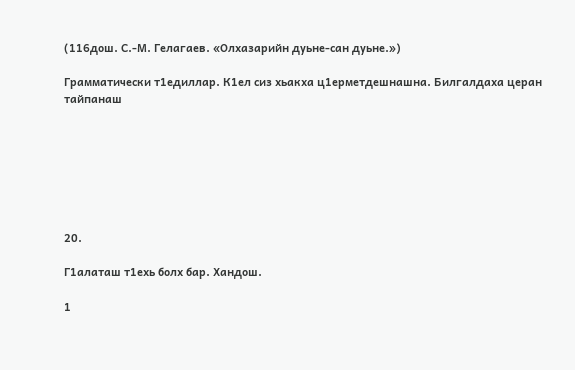(116дош. С.-М. Гелагаев. «Олхазарийн дуьне-сан дуьне.»)

Грамматически т1едиллар. К1ел сиз хьакха ц1ерметдешнашна. Билгалдаха церан тайпанаш







20.

Г1алаташ т1ехь болх бар. Хандош.

1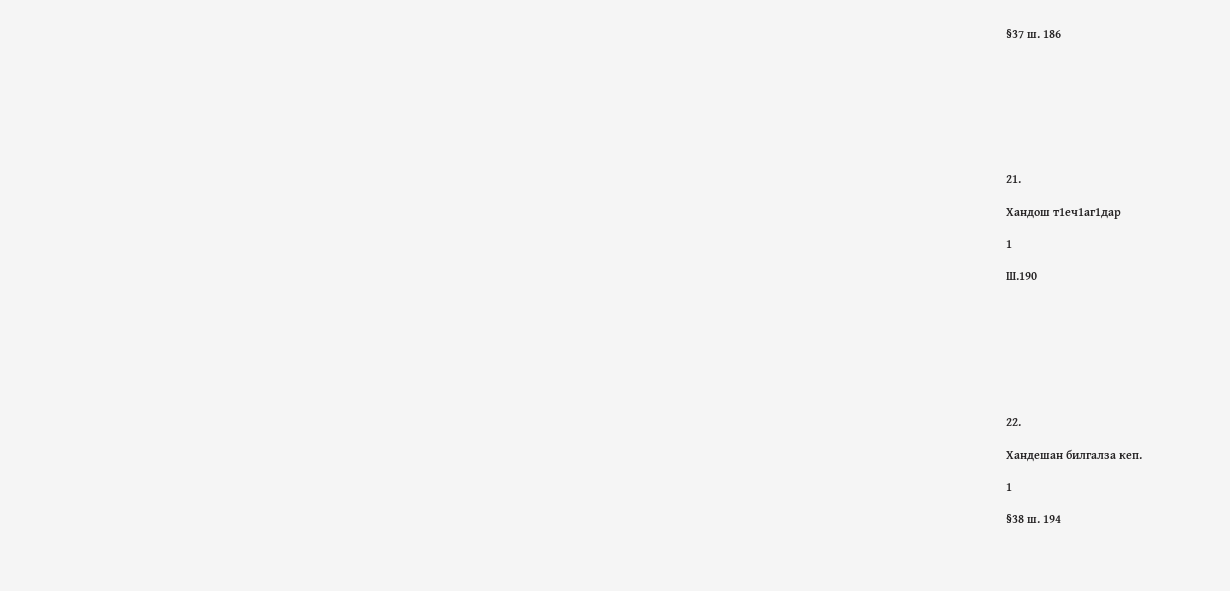§37 ш. 186








21.

Хандош т1еч1аг1дар

1

Ш.190








22.

Хандешан билгалза кеп.

1

§38 ш. 194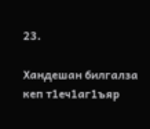23.

Хандешан билгалза кеп т1еч1аг1ъяр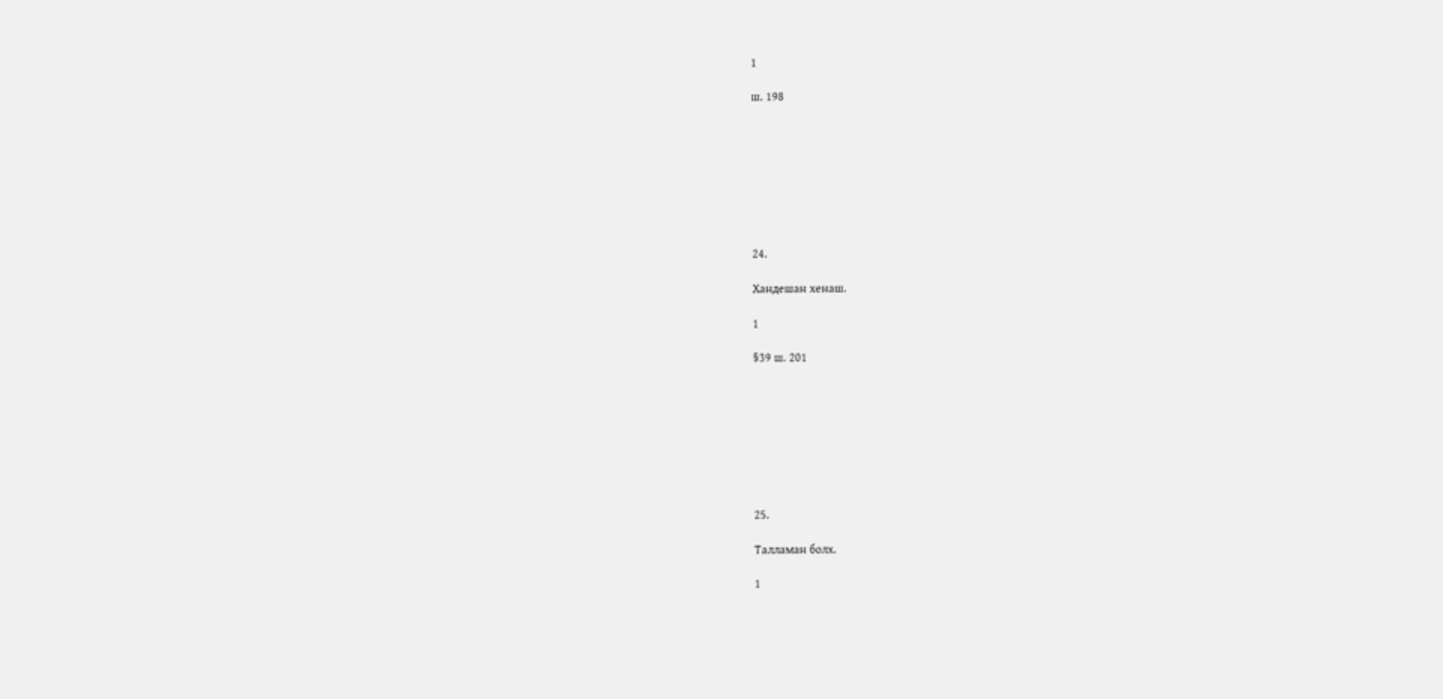1

ш. 198








24.

Хандешан хенаш.

1

§39 ш. 201








25.

Талламан болх.

1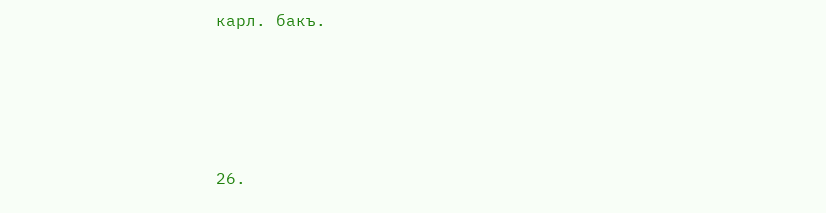карл. бакъ.








26.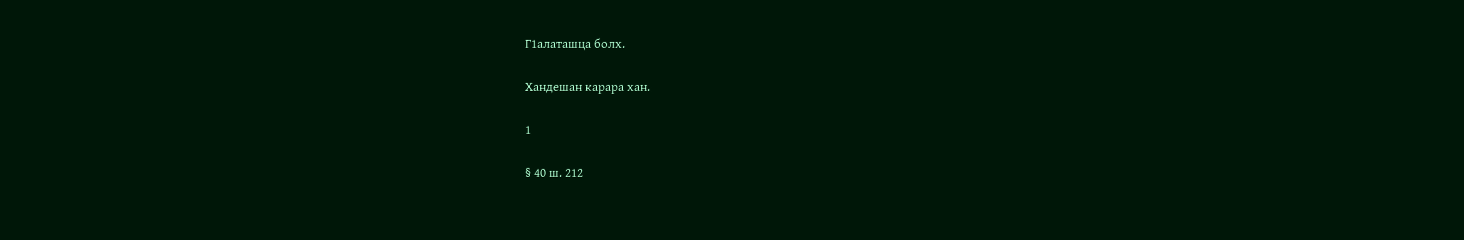Г1алаташца болх.

Хандешан карара хан.

1

§ 40 ш. 212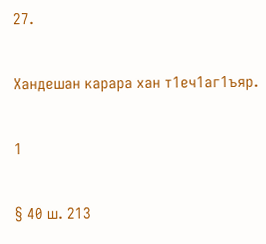27.

Хандешан карара хан т1еч1аг1ъяр.

1

§ 40 ш. 213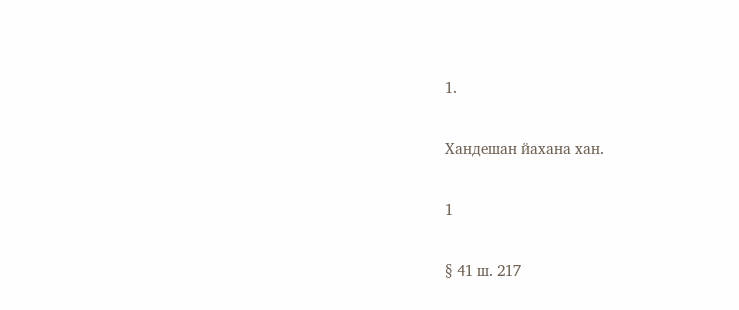1.

Хандешан йахана хан.

1

§ 41 ш. 217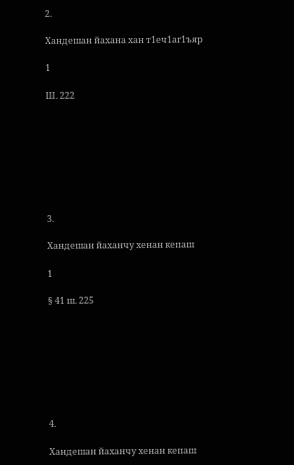2.

Хандешан йахана хан т1еч1аг1ъяр

1

Ш. 222








3.

Хандешан йаханчу хенан кепаш

1

§ 41 ш. 225








4.

Хандешан йаханчу хенан кепаш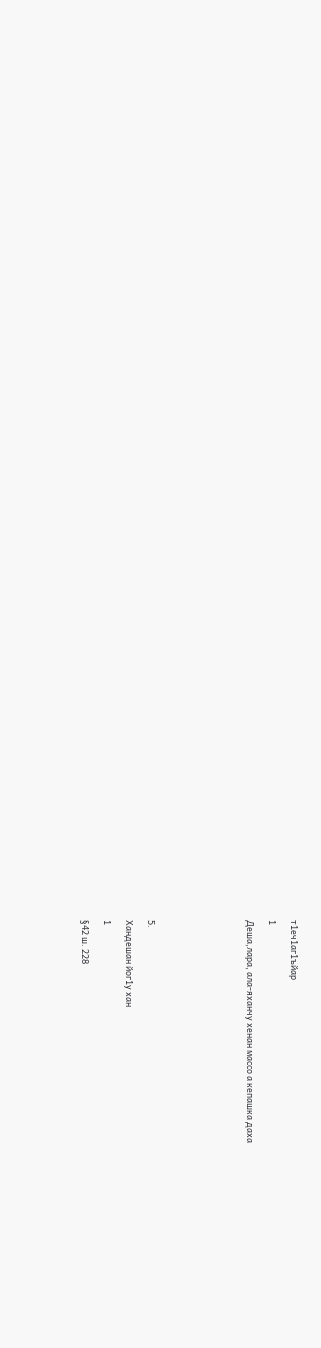т1еч1аг1ъйар

1

Деша,лара, ала-яханчу хенан массо а кепашка даха








5.

Хандешан йог1у хан

1

§42 ш. 228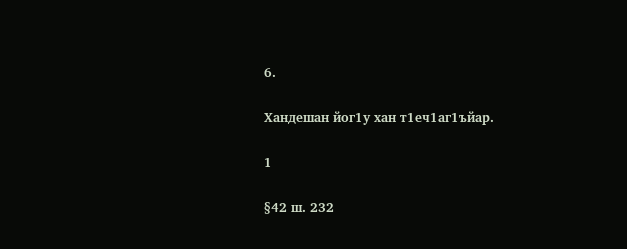6.

Хандешан йог1у хан т1еч1аг1ъйар.

1

§42 ш. 232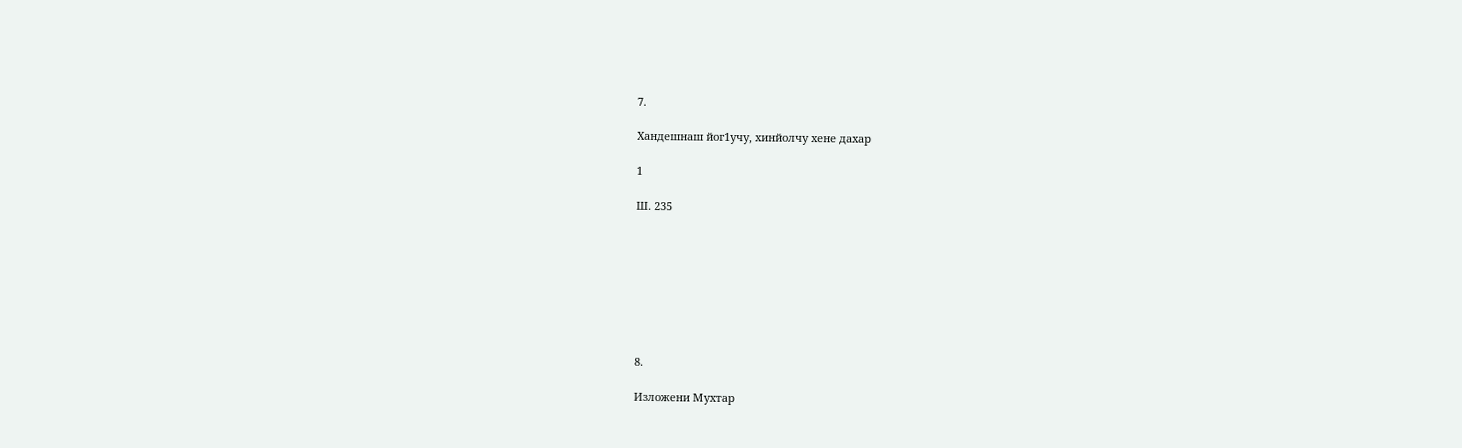7.

Хандешнаш йог1учу, хинйолчу хене дахар

1

Ш. 235








8.

Изложени Мухтар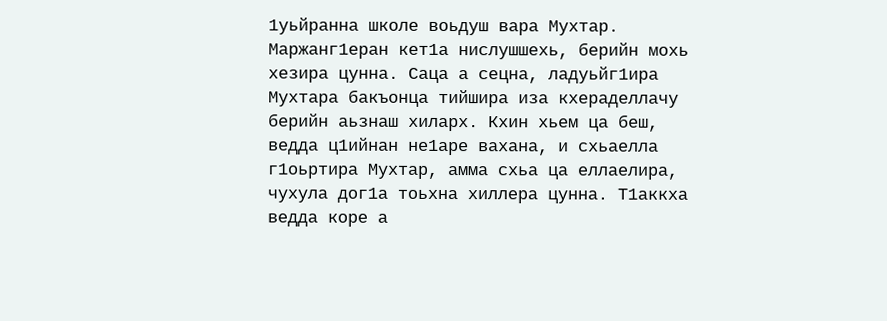1уьйранна школе воьдуш вара Мухтар. Маржанг1еран кет1а нислушшехь, берийн мохь хезира цунна. Саца а сецна, ладуьйг1ира Мухтара бакъонца тийшира иза кхераделлачу берийн аьзнаш хиларх. Кхин хьем ца беш, ведда ц1ийнан не1аре вахана, и схьаелла г1оьртира Мухтар, амма схьа ца еллаелира, чухула дог1а тоьхна хиллера цунна. Т1аккха ведда коре а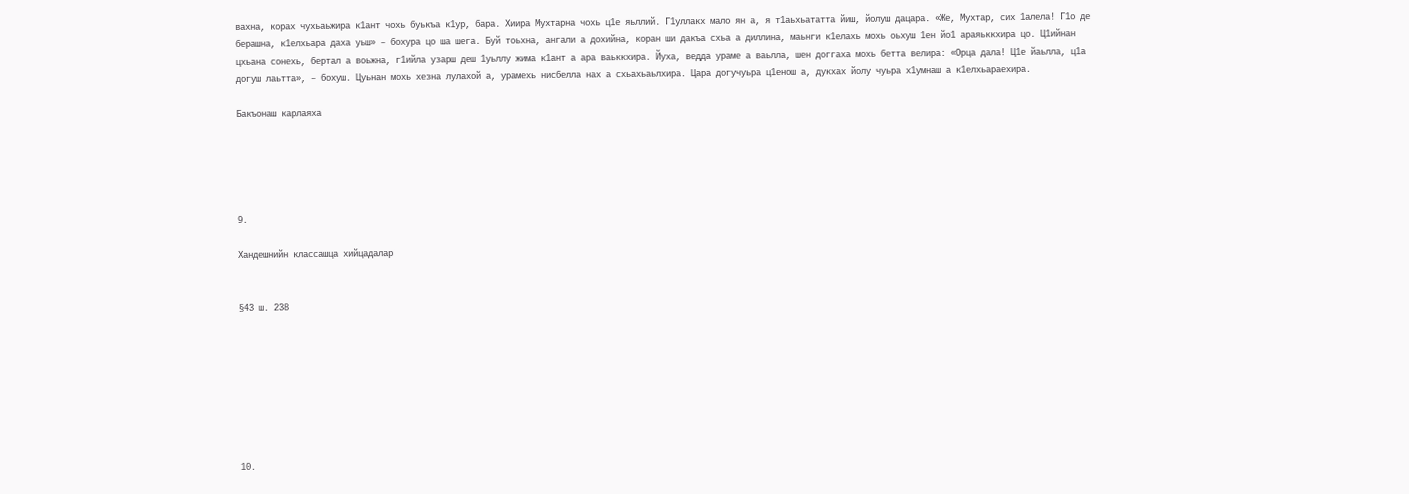вахна, корах чухьаьжира к1ант чохь буькъа к1ур, бара. Хиира Мухтарна чохь ц1е яьллий. Г1уллакх мало ян а, я т1аьхьататта йиш, йолуш дацара. «Же, Мухтар, сих 1алела! Г1о де берашна, к1елхьара даха уьш» – бохура цо ша шега. Буй тоьхна, ангали а дохийна, коран ши дакъа схьа а диллина, маьнги к1елахь мохь оьхуш 1ен йо1 араяьккхира цо. Ц1ийнан цхьана сонехь, бертал а воьжна, г1ийла узарш деш 1уьллу жима к1ант а ара ваьккхира. Йуха, ведда ураме а ваьлла, шен доггаха мохь бетта велира: «Орца дала! Ц1е йаьлла, ц1а догуш лаьтта», – бохуш. Цуьнан мохь хезна лулахой а, урамехь нисбелла нах а схьахьаьлхира. Цара догучуьра ц1енош а, дукхах йолу чуьра х1умнаш а к1елхьараехира.

Бакъонаш карлаяха





9.

Хандешнийн классашца хийцадалар


§43 ш. 238








10.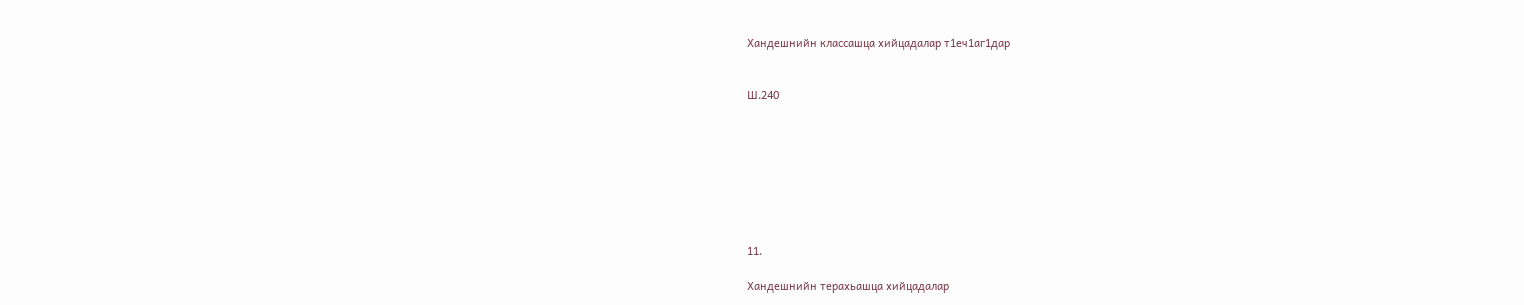Хандешнийн классашца хийцадалар т1еч1аг1дар


Ш.240








11.

Хандешнийн терахьашца хийцадалар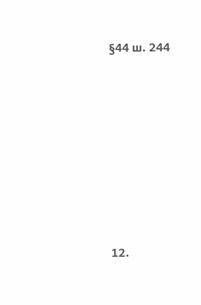§44 ш. 244








12.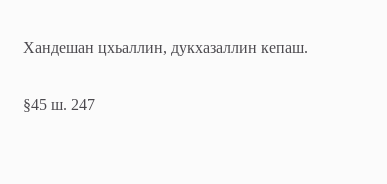Хандешан цхьаллин, дукхазаллин кепаш.

§45 ш. 247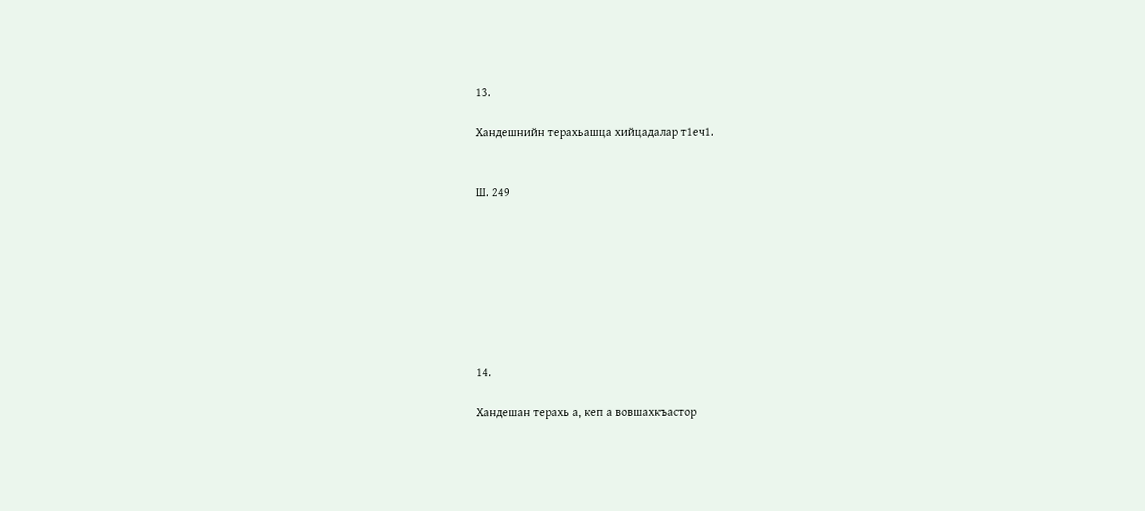13.

Хандешнийн терахьашца хийцадалар т1еч1.


Ш. 249








14.

Хандешан терахь а, кеп а вовшахкъастор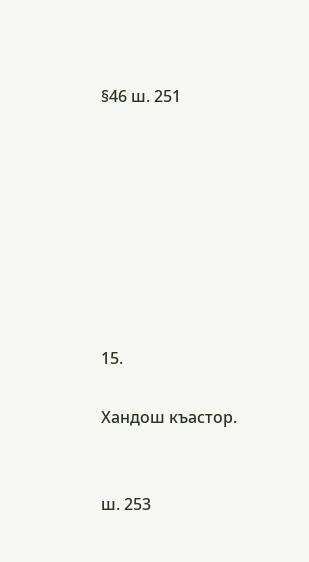§46 ш. 251








15.

Хандош къастор.


ш. 253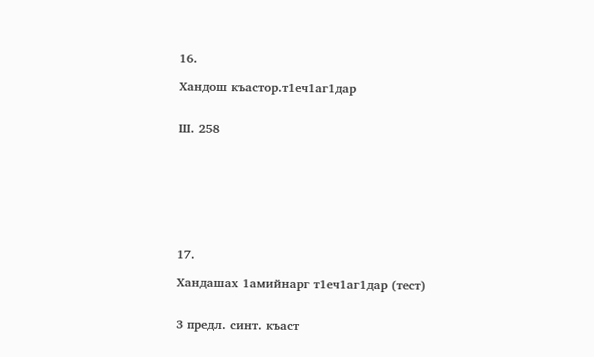16.

Хандош къастор.т1еч1аг1дар


Ш. 258








17.

Хандашах 1амийнарг т1еч1аг1дар (тест)


3 предл. синт. къаст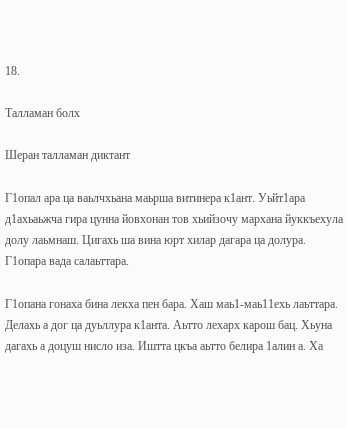18.

Талламан болх

Шеран талламан диктант

Г1опал ара ца ваьлчхьана маьрша витинера к1ант. Уьйт1ара д1ахьаьжча гира цунна йовхонан тов хьийзочу мархана йуккъехула долу лаьмнаш. Цигахь ша вина юрт хилар дагара ца долура. Г1опара вада салаьттара.

Г1опана гонаха бина лекха пен бара. Хаш маь1-маь11ехь лаьттара. Делахь а дог ца дуьллура к1анта. Аьтто лехарх карош бац. Хьуна дагахь а доцуш нисло иза. Иштта цкъа аьтто белира 1алин а. Ха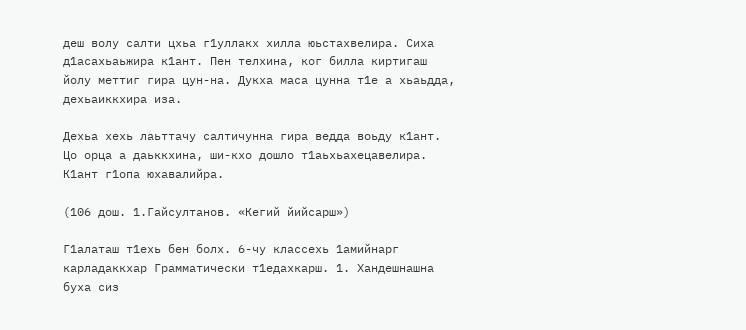деш волу салти цхьа г1уллакх хилла юьстахвелира. Сиха д1асахьаьжира к1ант. Пен телхина, ког билла киртигаш йолу меттиг гира цун-на. Дукха маса цунна т1е а хьаьдда, дехьаиккхира иза.

Дехьа хехь лаьттачу салтичунна гира ведда воьду к1ант. Цо орца а даьккхина, ши-кхо дошло т1аьхьахецавелира. К1ант г1опа юхавалийра.

(106 дош. 1.Гайсултанов. «Кегий йийсарш»)

Г1алаташ т1ехь бен болх. 6-чу классехь 1амийнарг карладаккхар Грамматически т1едахкарш. 1. Хандешнашна буха сиз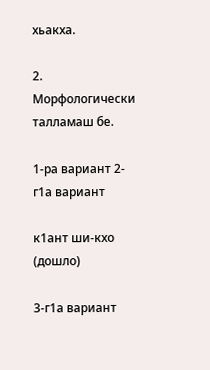хьакха.

2. Морфологически талламаш бе.

1-ра вариант 2-г1а вариант

к1ант ши-кхо (дошло)

3-г1а вариант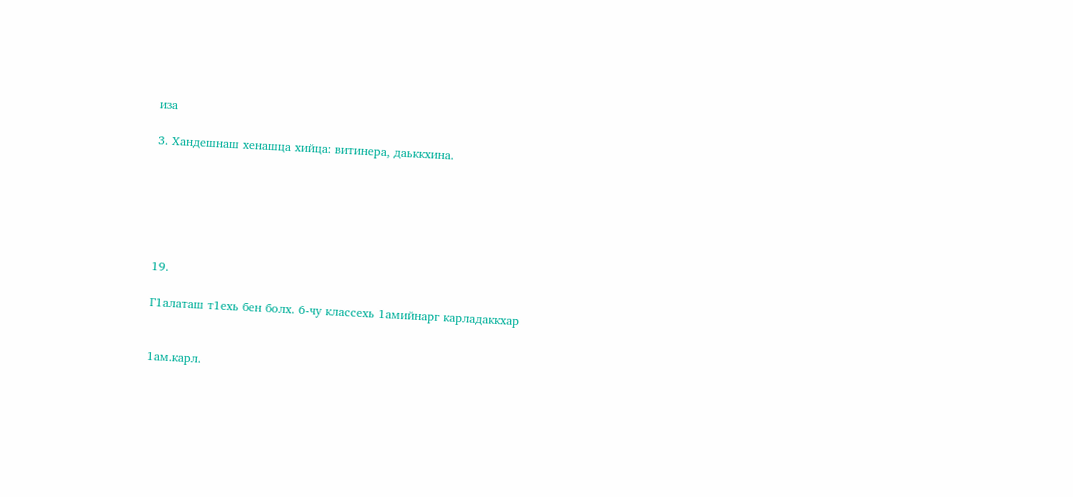иза

3. Хандешнаш хенашца хийца: витинера, даьккхина.






19.

Г1алаташ т1ехь бен болх. 6-чу классехь 1амийнарг карладаккхар


1ам.карл.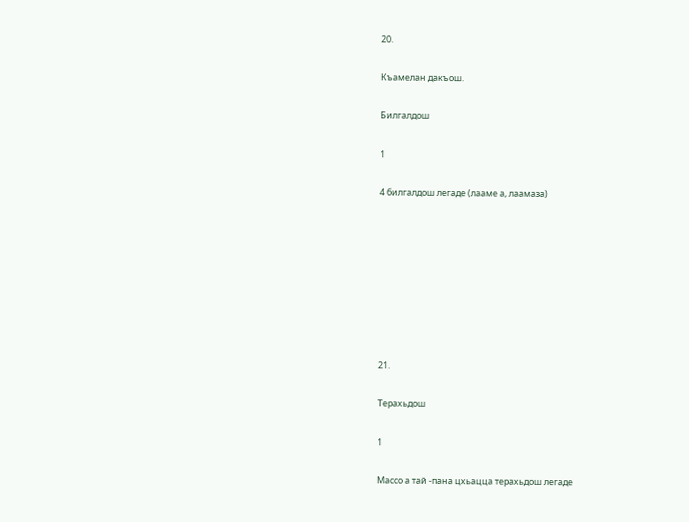20.

Къамелан дакъош.

Билгалдош

1

4 билгалдош легаде (лааме а, лаамаза)








21.

Терахьдош

1

Массо а тай -пана цхьацца терахьдош легаде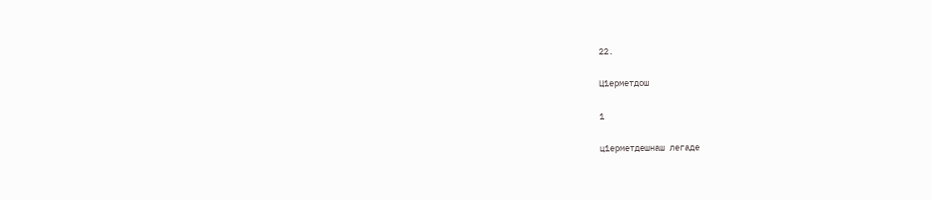22.

Ц1ерметдош

1

ц1ерметдешнаш легаде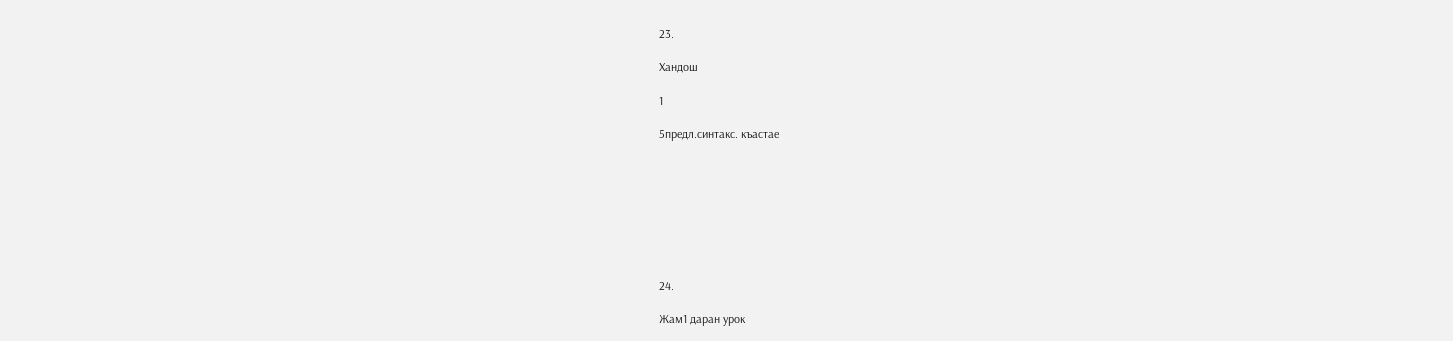23.

Хандош

1

5предл.синтакс. къастае








24.

Жам1 даран урок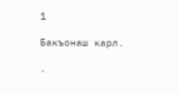1

Бакъонаш карл.

.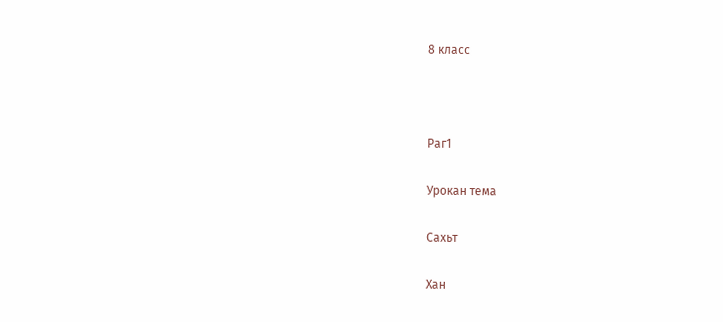8 класс



Раг1

Урокан тема

Сахьт

Хан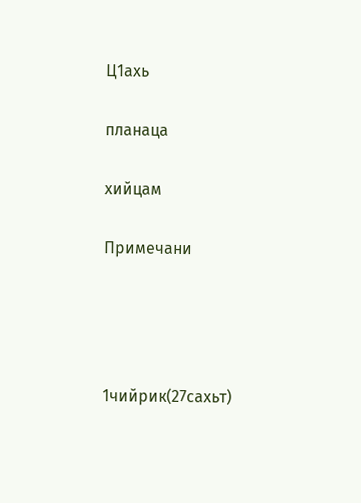Ц1ахь

планаца

хийцам

Примечани




1чийрик(27сахьт)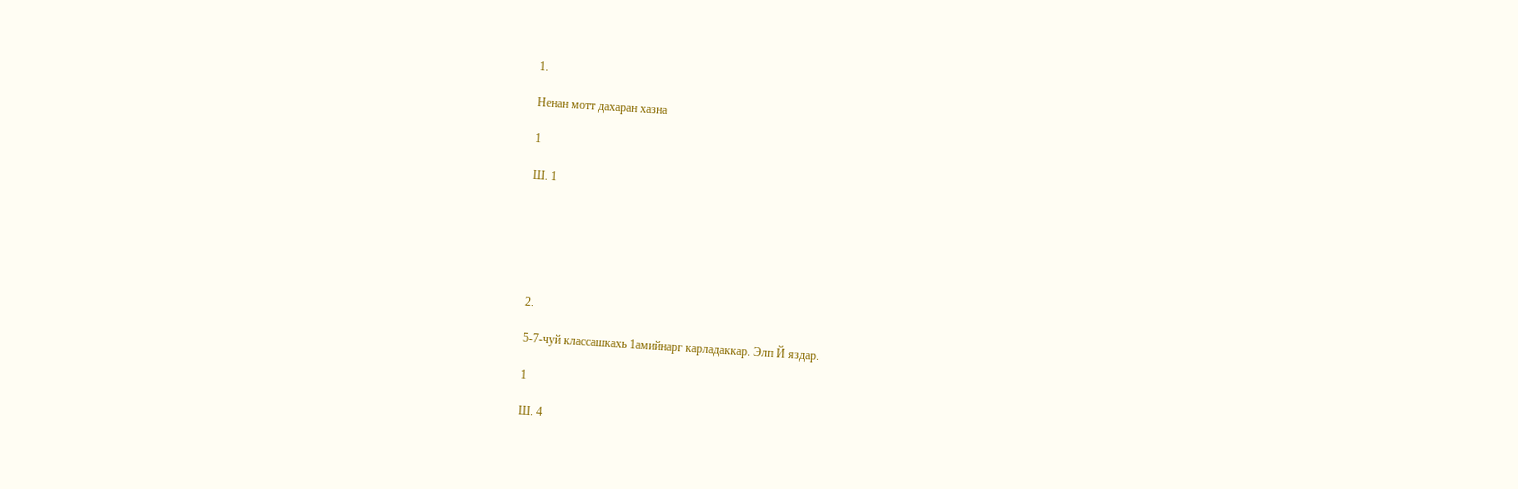1.

Ненан мотт дахаран хазна

1

Ш. 1






2.

5-7-чуй классашкахь 1амийнарг карладаккар. Элп Й яздар.

1

Ш. 4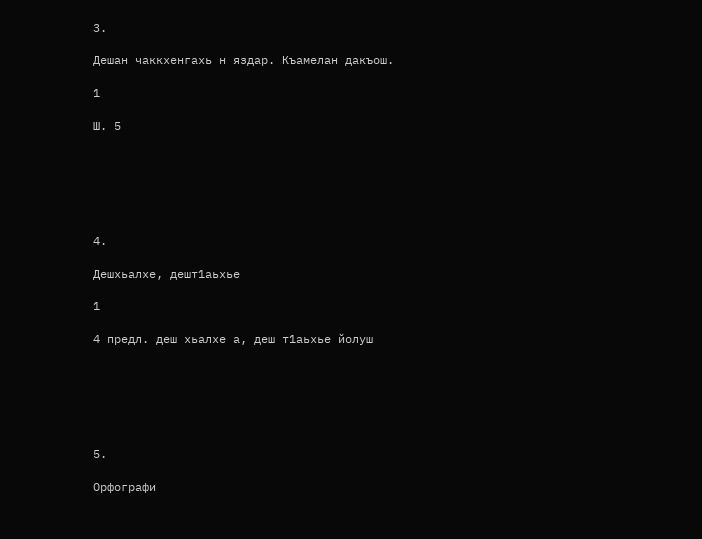3.

Дешан чаккхенгахь н яздар. Къамелан дакъош.

1

Ш. 5






4.

Дешхьалхе, дешт1аьхье

1

4 предл. деш хьалхе а, деш т1аьхье йолуш






5.

Орфографи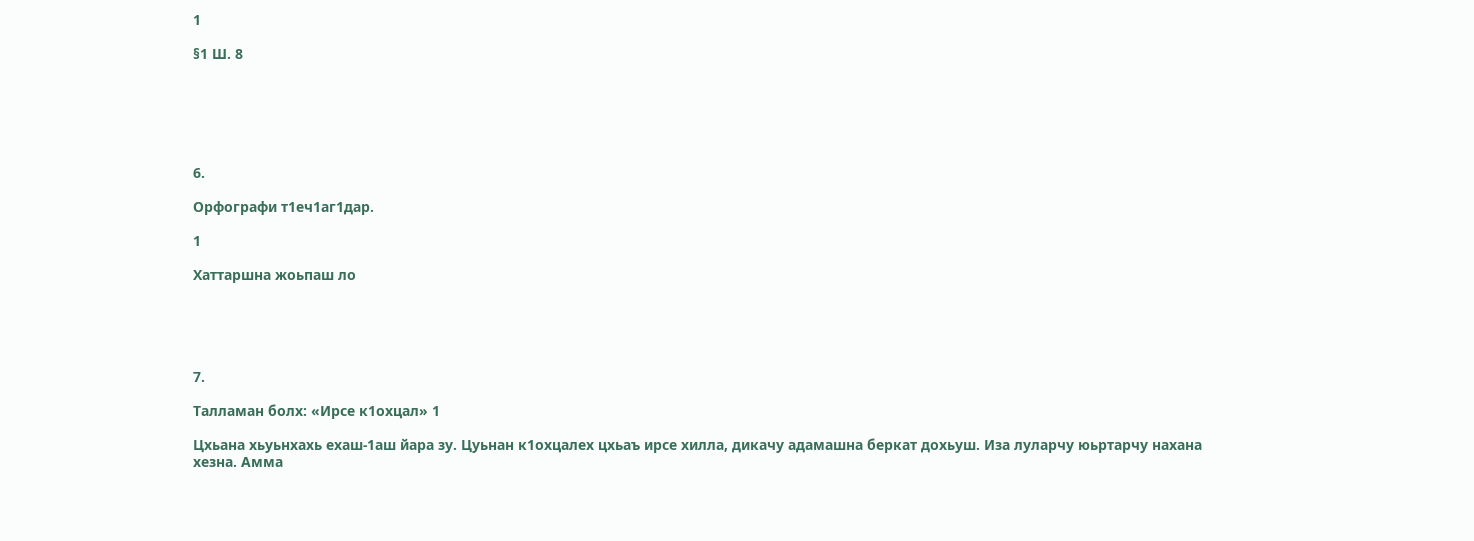1

§1 Ш. 8






6.

Орфографи т1еч1аг1дар.

1

Хаттаршна жоьпаш ло





7.

Талламан болх: «Ирсе к1охцал» 1

Цхьана хьуьнхахь ехаш-1аш йара зу. Цуьнан к1охцалех цхьаъ ирсе хилла, дикачу адамашна беркат дохьуш. Иза луларчу юьртарчу нахана хезна. Амма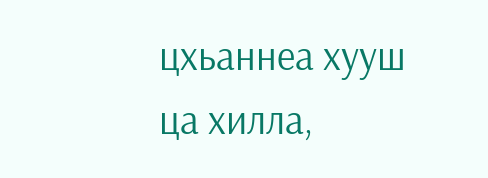цхьаннеа хууш ца хилла,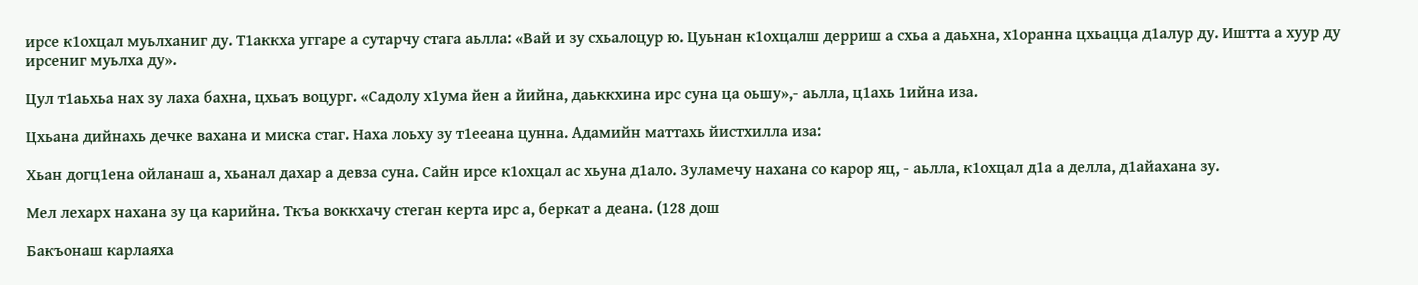ирсе к1охцал муьлханиг ду. Т1аккха уггаре а сутарчу стага аьлла: «Вай и зу схьалоцур ю. Цуьнан к1охцалш дерриш а схьа а даьхна, х1оранна цхьацца д1алур ду. Иштта а хуур ду ирсениг муьлха ду».

Цул т1аьхьа нах зу лаха бахна, цхьаъ воцург. «Садолу х1ума йен а йийна, даьккхина ирс суна ца оьшу»,- аьлла, ц1ахь 1ийна иза.

Цхьана дийнахь дечке вахана и миска стаг. Наха лоьху зу т1ееана цунна. Адамийн маттахь йистхилла иза:

Хьан догц1ена ойланаш а, хьанал дахар а девза суна. Сайн ирсе к1охцал ас хьуна д1ало. Зуламечу нахана со карор яц, - аьлла, к1охцал д1а а делла, д1айахана зу.

Мел лехарх нахана зу ца карийна. Ткъа воккхачу стеган керта ирс а, беркат а деана. (128 дош

Бакъонаш карлаяха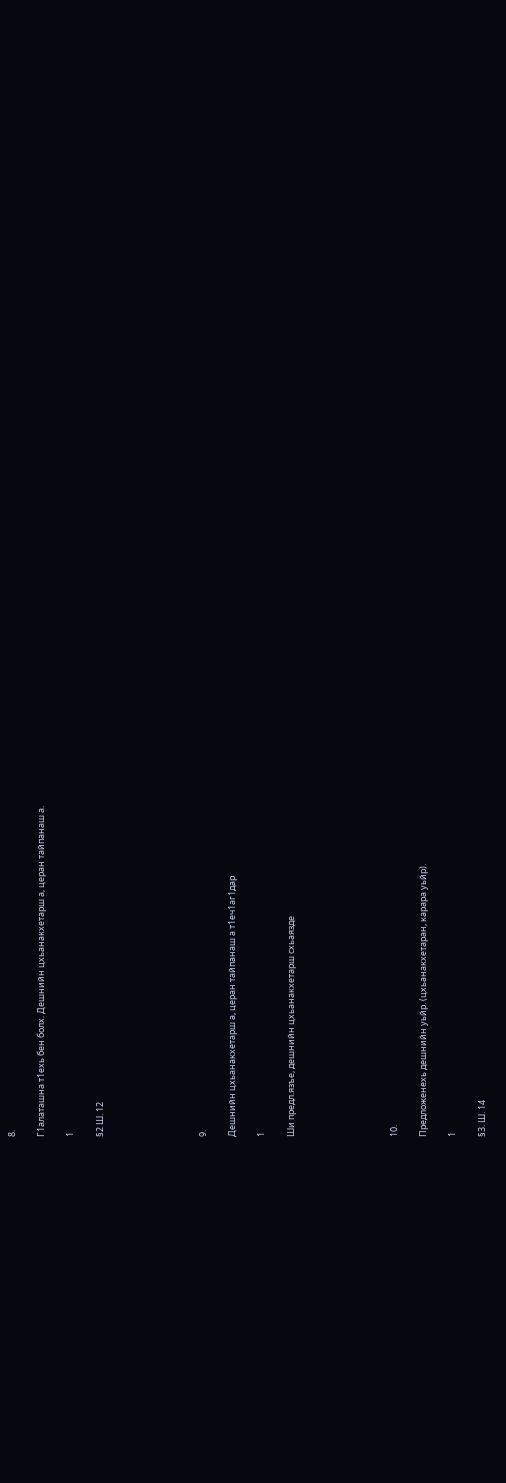8.

Г1алаташна т1ехь бен болх. Дешнийн цхьанакхетарш а, церан тайпанаш а.

1

§2 Ш. 12






9.

Дешнийн цхьанакхетарш а, церан тайпанаш а т1еч1аг1дар

1

Ши предл.язъе, дешнийн цхьанакхетарш схьаязде






10.

Предложенехь дешнийн уьйр. (цхьанакхетаран, карара уьйр).

1

§3. Ш. 14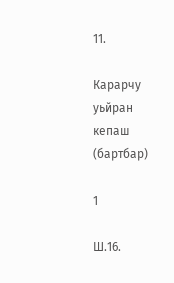11.

Карарчу уьйран кепаш (бартбар)

1

Ш.16.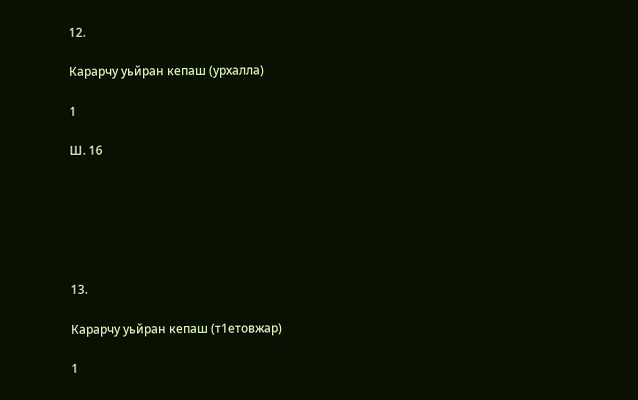12.

Карарчу уьйран кепаш (урхалла)

1

Ш. 16






13.

Карарчу уьйран кепаш (т1етовжар)

1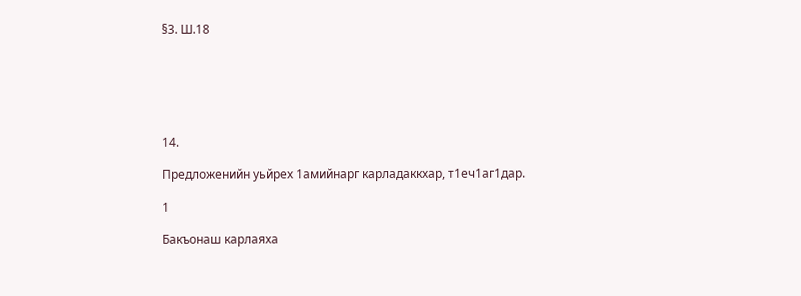§3. Ш.18






14.

Предложенийн уьйрех 1амийнарг карладаккхар, т1еч1аг1дар.

1

Бакъонаш карлаяха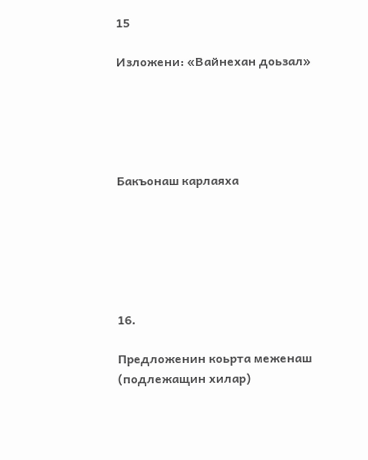15

Изложени: «Вайнехан доьзал»





Бакъонаш карлаяха






16.

Предложенин коьрта меженаш (подлежащин хилар)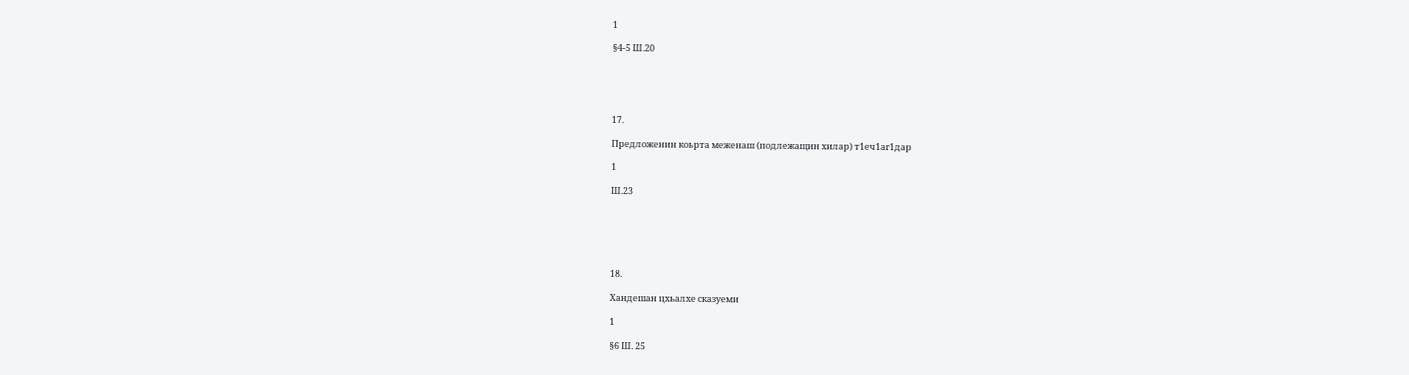1

§4-5 Ш.20





17.

Предложенин коьрта меженаш (подлежащин хилар) т1еч1аг1дар

1

Ш.23






18.

Хандешан цхьалхе сказуеми

1

§6 Ш. 25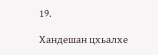19.

Хандешан цхьалхе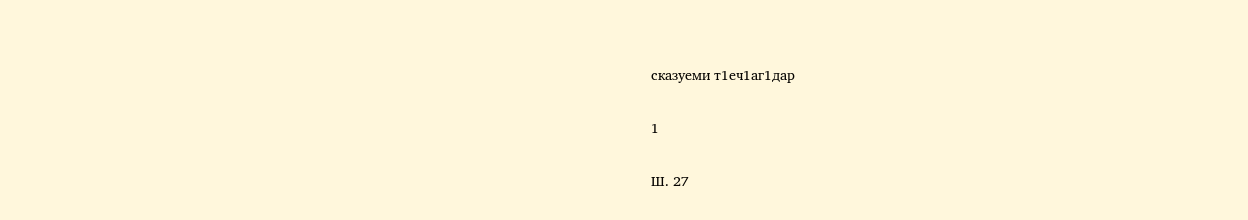сказуеми т1еч1аг1дар

1

Ш. 27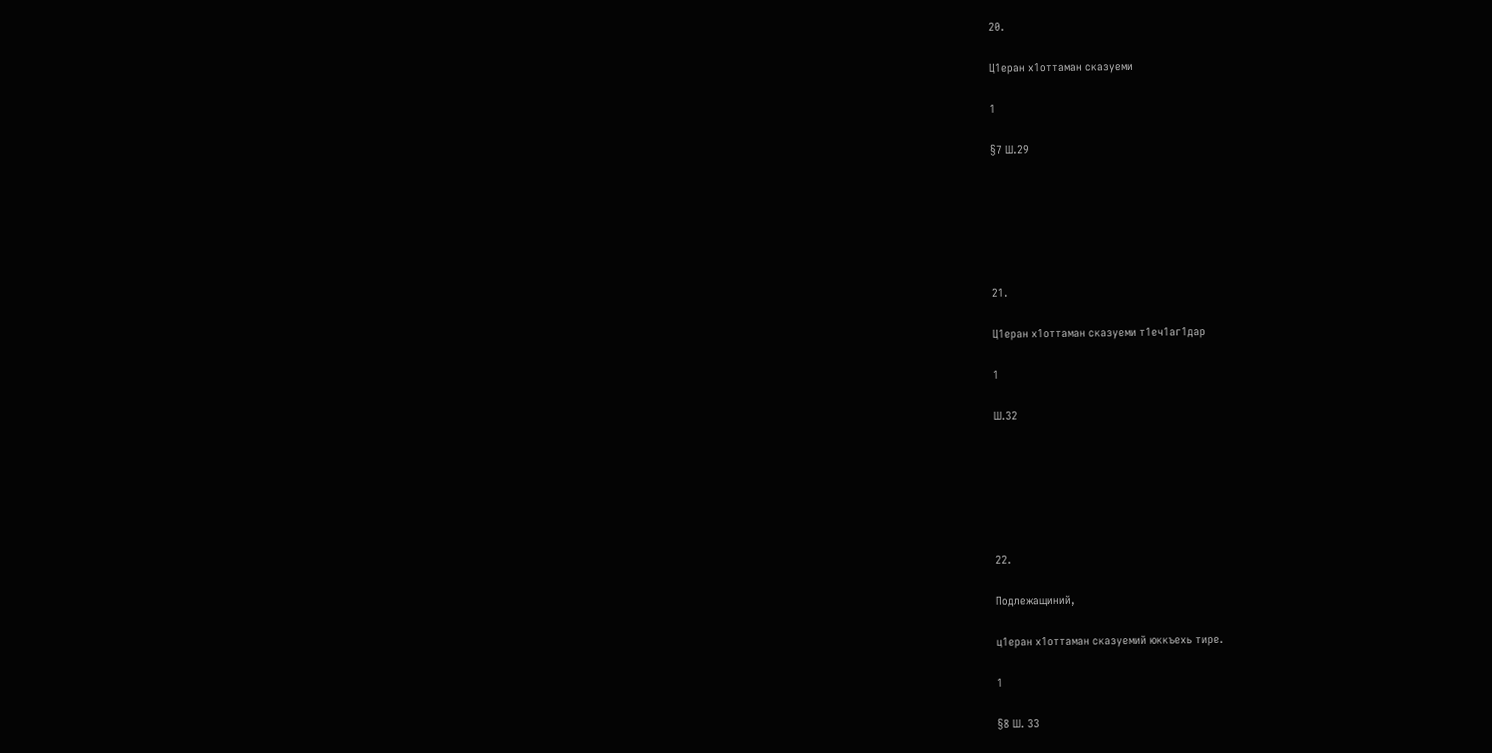20.

Ц1еран х1оттаман сказуеми

1

§7 Ш.29






21.

Ц1еран х1оттаман сказуеми т1еч1аг1дар

1

Ш.32






22.

Подлежащиний,

ц1еран х1оттаман сказуемий юккъехь тире.

1

§8 Ш. 33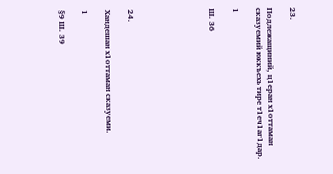23.

Подлежащиний, ц1еран х1оттаман сказуемий юккъехь тире т1еч1аг1дар.

1

Ш. 36






24.

Хандешан х1оттаман сказуеми.

1

§9 Ш. 39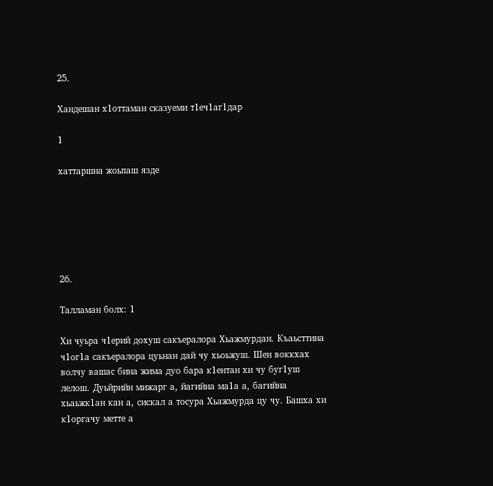25.

Хандешан х1оттаман сказуеми т1еч1аг1дар

1

хаттаршна жоьпаш язде






26.

Талламан болх: 1

Хи чуьра ч1ерий дохуш сакъералора Хьажмурдан. Къаьсттина ч1ог1а сакъералора цуьнан дай чу хьоьжуш. Шен воккхах волчу вашас бина жима дуо бара к1ентан хи чу буг1уш лелош. Дуьйрийн мижарг а, йагийна ма1а а, багийна хьаьжк1ан кан а, сискал а тосура Хьажмурда цу чу. Башха хи к1оргачу метте а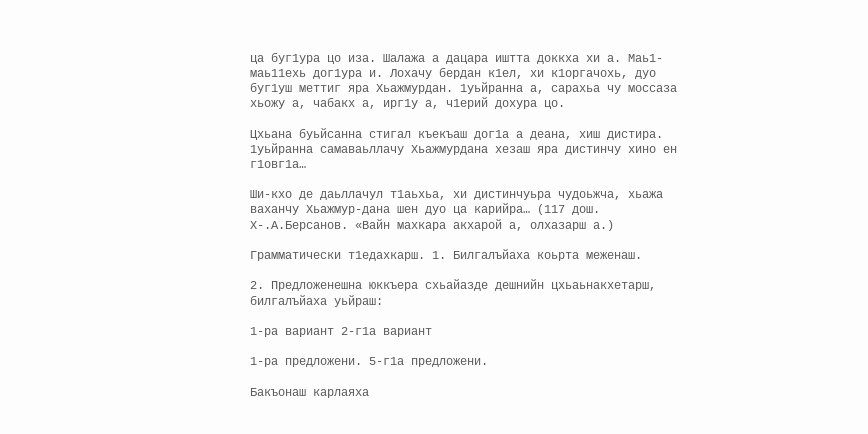ца буг1ура цо иза. Шалажа а дацара иштта доккха хи а. Маь1-маь11ехь дог1ура и. Лохачу бердан к1ел, хи к1оргачохь, дуо буг1уш меттиг яра Хьажмурдан. 1уьйранна а, сарахьа чу моссаза хьожу а, чабакх а, ирг1у а, ч1ерий дохура цо.

Цхьана буьйсанна стигал къекъаш дог1а а деана, хиш дистира. 1уьйранна самаваьллачу Хьажмурдана хезаш яра дистинчу хино ен г1овг1а…

Ши-кхо де даьллачул т1аьхьа, хи дистинчуьра чудоьжча, хьажа ваханчу Хьажмур-дана шен дуо ца карийра… (117 дош. Х-.А.Берсанов. «Вайн махкара акхарой а, олхазарш а.)

Грамматически т1едахкарш. 1. Билгалъйаха коьрта меженаш.

2. Предложенешна юккъера схьайазде дешнийн цхьаьнакхетарш, билгалъйаха уьйраш:

1-ра вариант 2-г1а вариант

1-ра предложени. 5-г1а предложени.

Бакъонаш карлаяха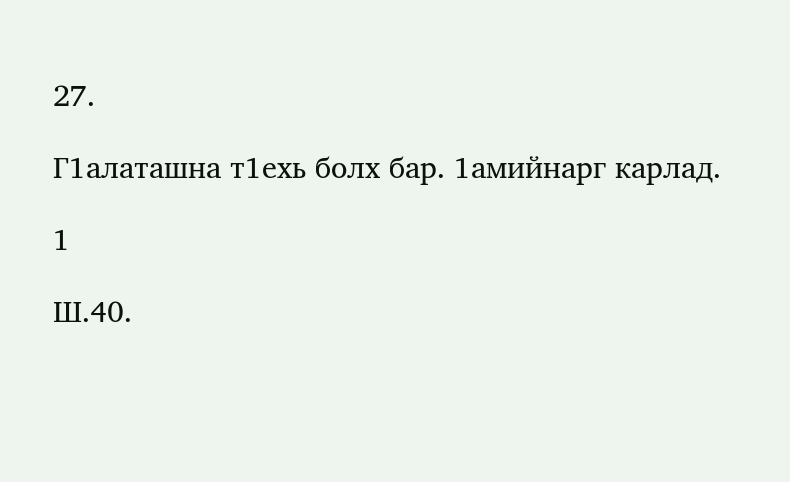27.

Г1алаташна т1ехь болх бар. 1амийнарг карлад.

1

Ш.40.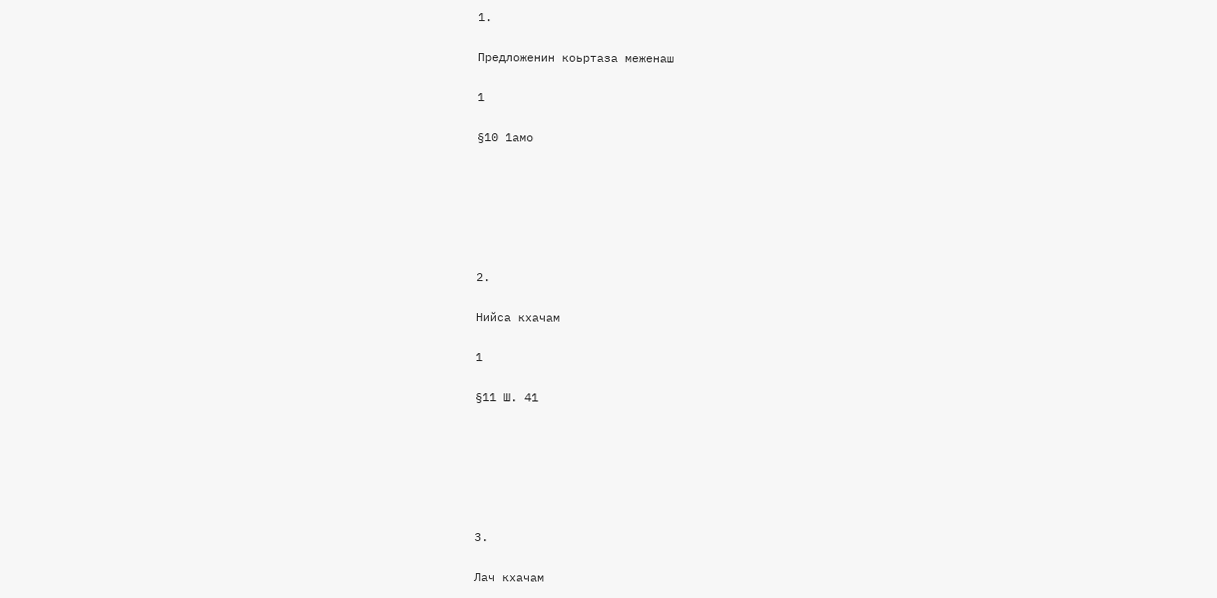1.

Предложенин коьртаза меженаш

1

§10 1амо






2.

Нийса кхачам

1

§11 Ш. 41






3.

Лач кхачам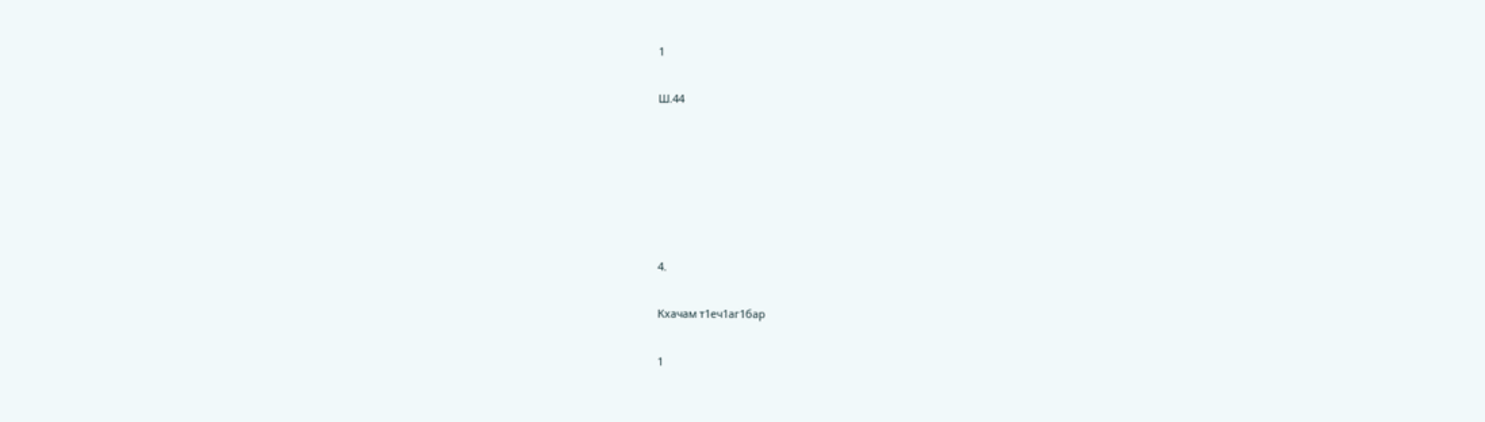1

Ш.44






4.

Кхачам т1еч1аг1бар

1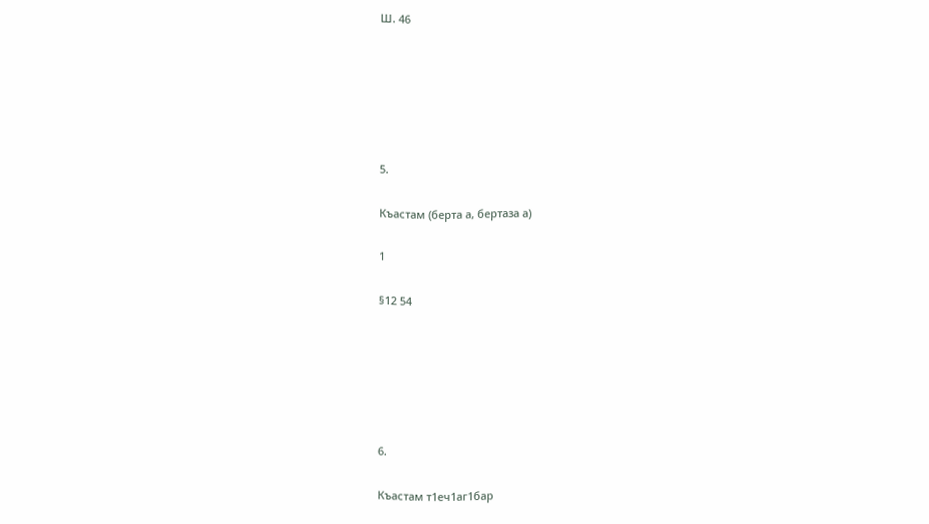Ш. 46






5.

Къастам (берта а, бертаза а)

1

§12 54






6.

Къастам т1еч1аг1бар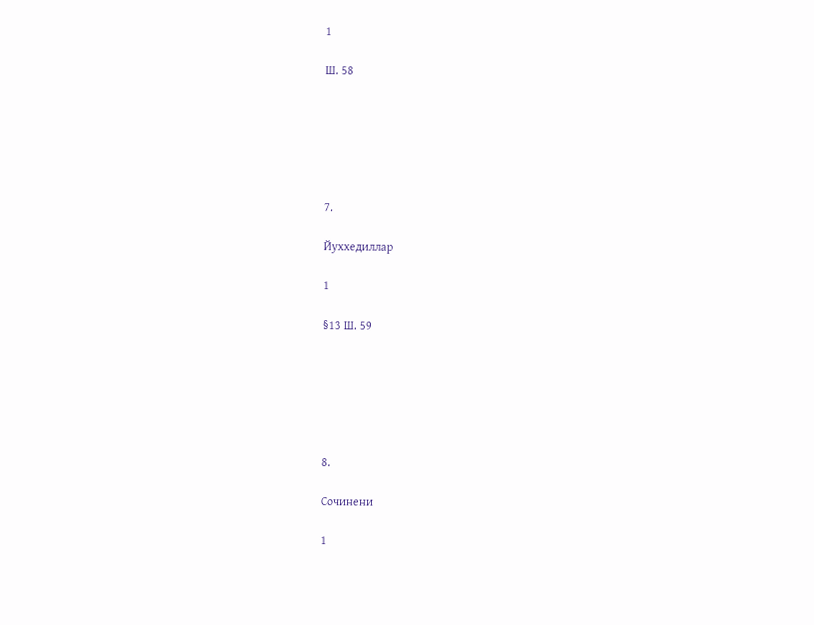1

Ш. 58






7.

Йуххедиллар

1

§13 Ш. 59






8.

Сочинени

1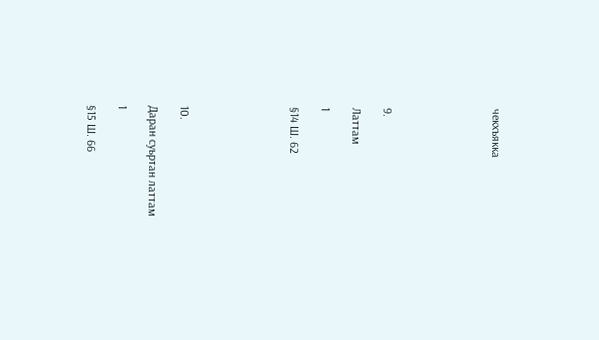чекхъякка






9.

Латтам

1

§14 Ш. 62






10.

Даран суьртан латтам

1

§15 Ш. 66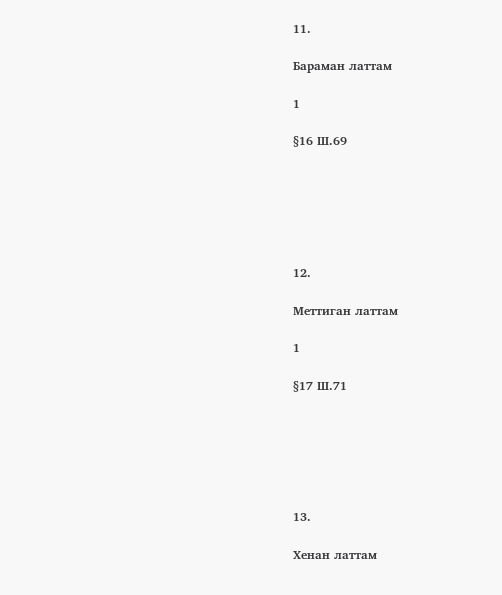11.

Бараман латтам

1

§16 Ш.69






12.

Меттиган латтам

1

§17 Ш.71






13.

Хенан латтам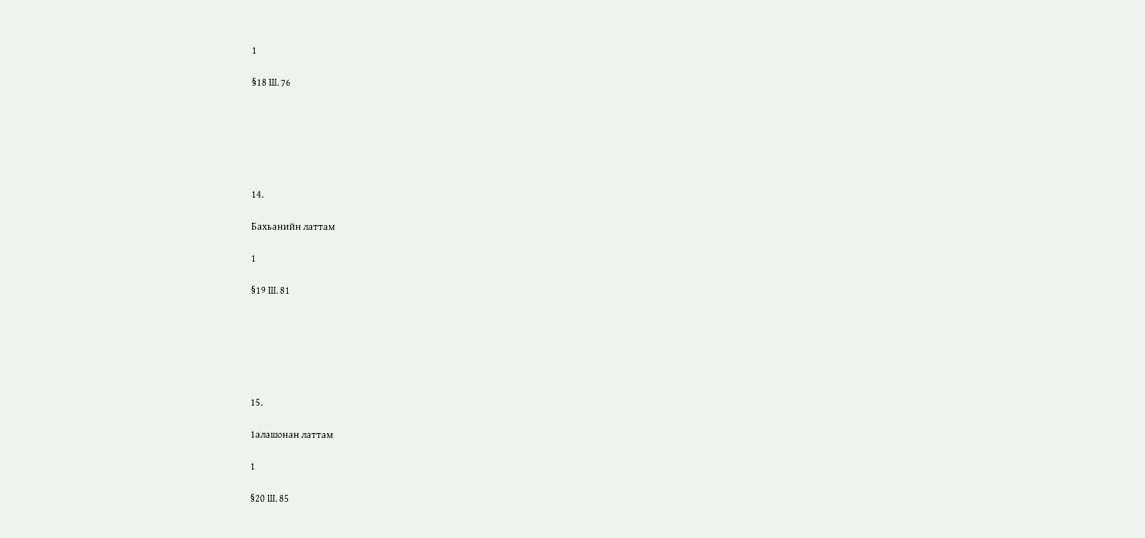1

§18 Ш. 76






14.

Бахьанийн латтам

1

§19 Ш. 81






15.

1алашонан латтам

1

§20 Ш. 85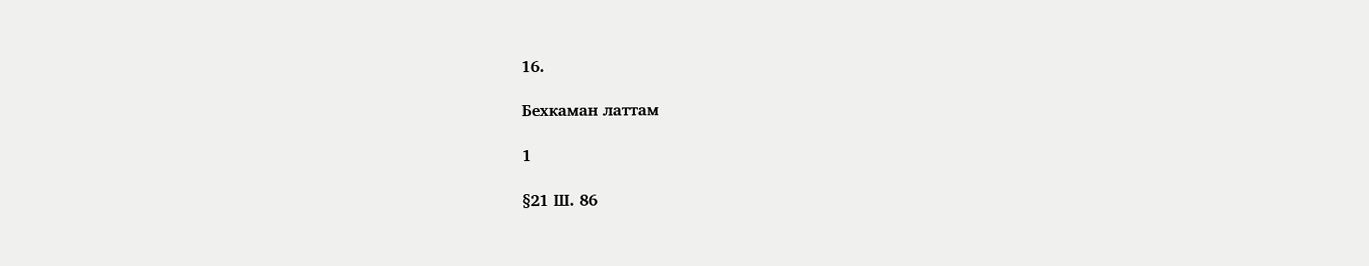16.

Бехкаман латтам

1

§21 Ш. 86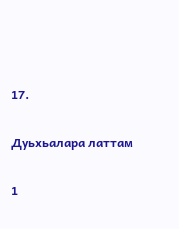17.

Дуьхьалара латтам

1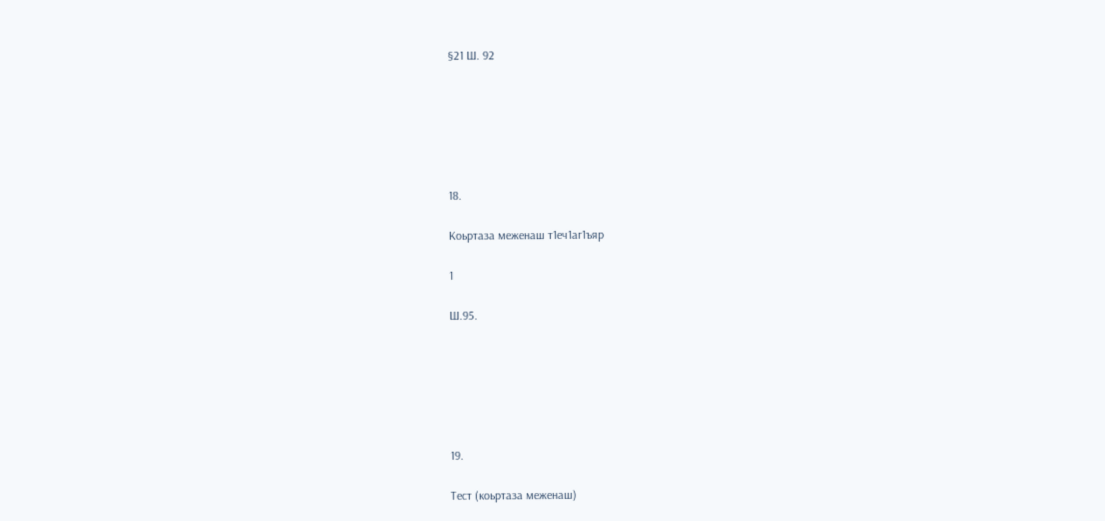§21 Ш. 92






18.

Коьртаза меженаш т1еч1аг1ъяр

1

Ш.95.






19.

Тест (коьртаза меженаш)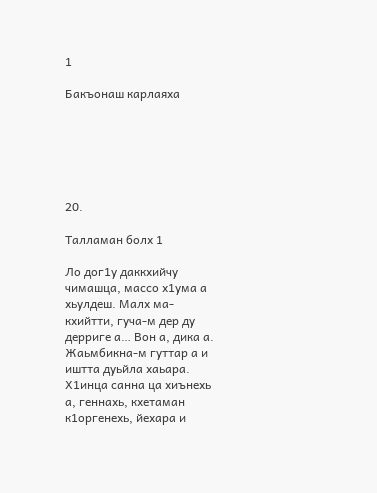1

Бакъонаш карлаяха






20.

Талламан болх 1

Ло дог1у даккхийчу чимашца, массо х1ума а хьулдеш. Малх ма-кхийтти, гуча-м дер ду дерриге а… Вон а, дика а. Жаьмбикна-м гуттар а и иштта дуьйла хаьара. Х1инца санна ца хиънехь а, геннахь, кхетаман к1оргенехь, йехара и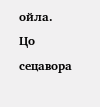ойла. Цо сецавора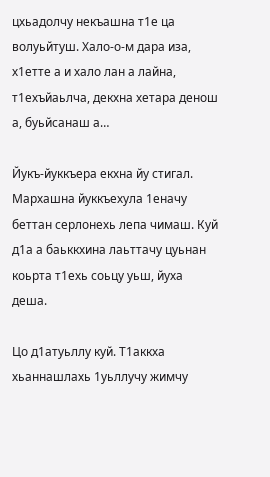цхьадолчу некъашна т1е ца волуьйтуш. Хало-о-м дара иза, х1етте а и хало лан а лайна, т1ехъйаьлча, декхна хетара денош а, буьйсанаш а…

Йукъ-йуккъера екхна йу стигал. Мархашна йуккъехула 1еначу беттан серлонехь лепа чимаш. Куй д1а а баьккхина лаьттачу цуьнан коьрта т1ехь соьцу уьш, йуха деша.

Цо д1атуьллу куй. Т1аккха хьаннашлахь 1уьллучу жимчу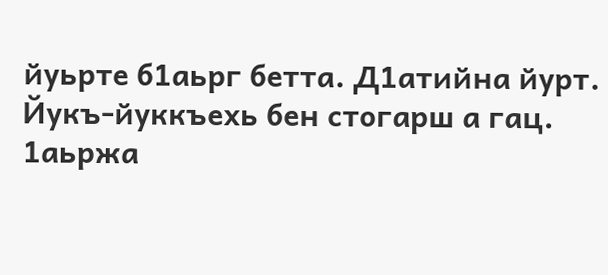йуьрте б1аьрг бетта. Д1атийна йурт. Йукъ-йуккъехь бен стогарш а гац. 1аьржа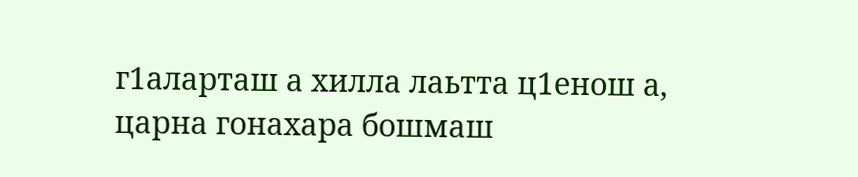г1аларташ а хилла лаьтта ц1енош а, царна гонахара бошмаш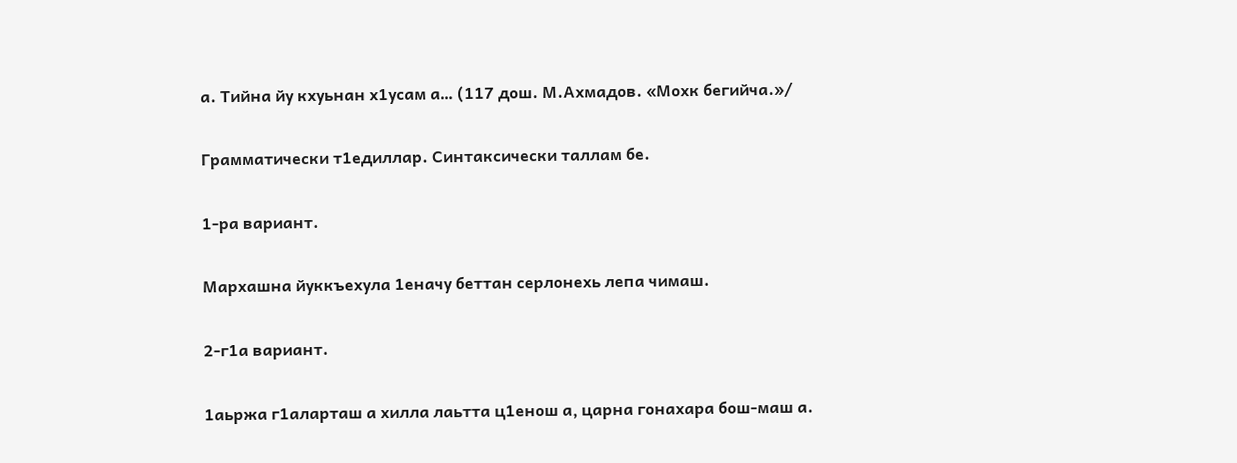а. Тийна йу кхуьнан х1усам а… (117 дош. М.Ахмадов. «Мохк бегийча.»/

Грамматически т1едиллар. Синтаксически таллам бе.

1-ра вариант.

Мархашна йуккъехула 1еначу беттан серлонехь лепа чимаш.

2-г1а вариант.

1аьржа г1аларташ а хилла лаьтта ц1енош а, царна гонахара бош-маш а.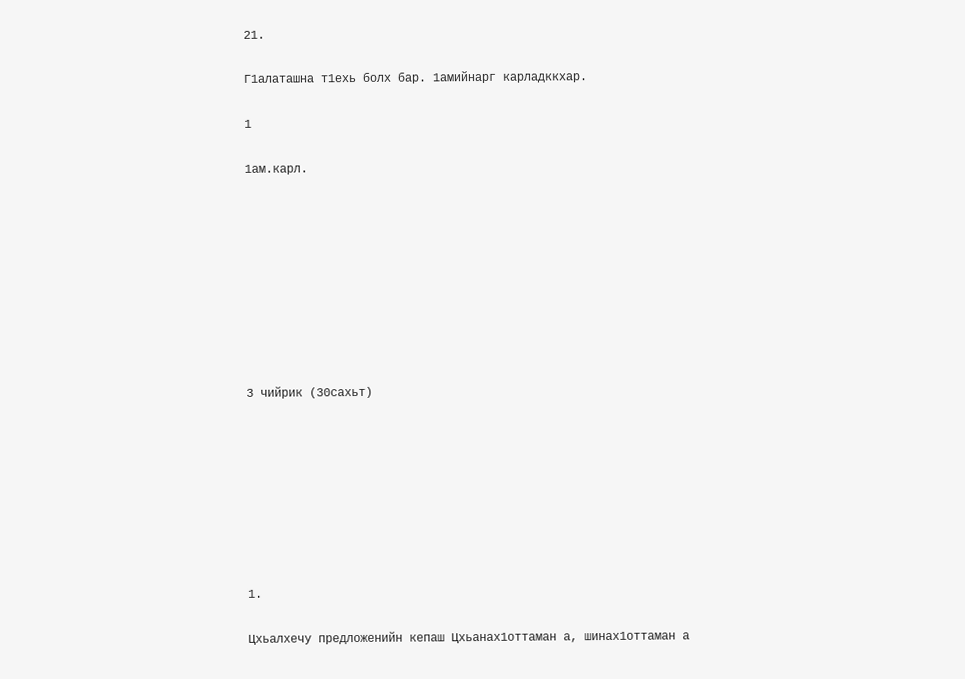21.

Г1алаташна т1ехь болх бар. 1амийнарг карладккхар.

1

1ам.карл.









3 чийрик (30сахьт)








1.

Цхьалхечу предложенийн кепаш Цхьанах1оттаман а, шинах1оттаман а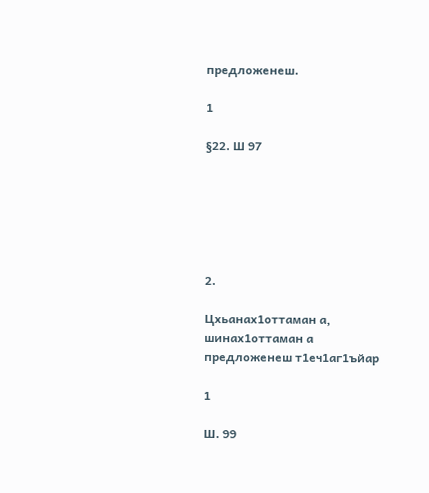предложенеш.

1

§22. Ш 97






2.

Цхьанах1оттаман а, шинах1оттаман а предложенеш т1еч1аг1ъйар

1

Ш. 99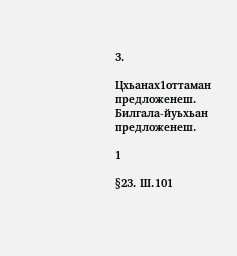3.

Цхьанах1оттаман предложенеш. Билгала-йуьхьан предложенеш.

1

§23. Ш.101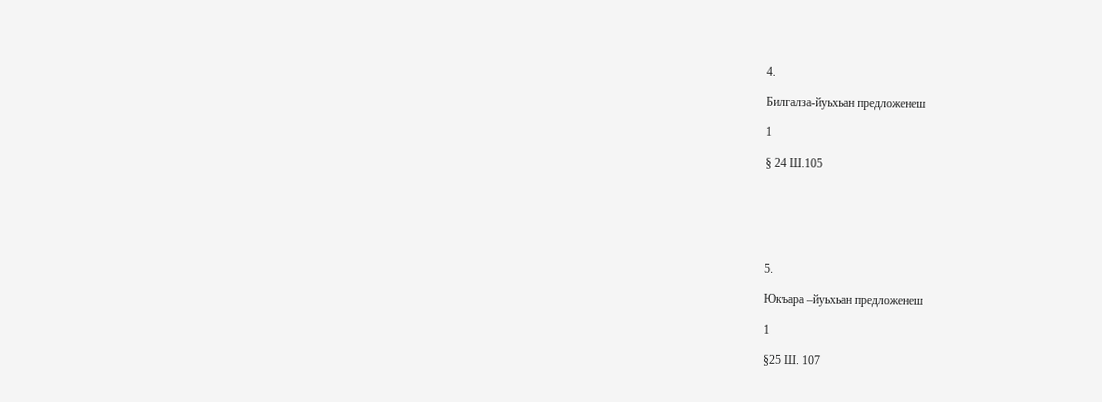4.

Билгалза-йуьхьан предложенеш

1

§ 24 Ш.105






5.

Юкъара –йуьхьан предложенеш

1

§25 Ш. 107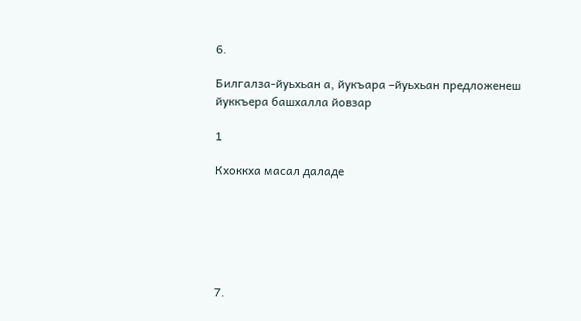6.

Билгалза-йуьхьан а, йукъара –йуьхьан предложенеш йуккъера башхалла йовзар

1

Кхоккха масал даладе






7.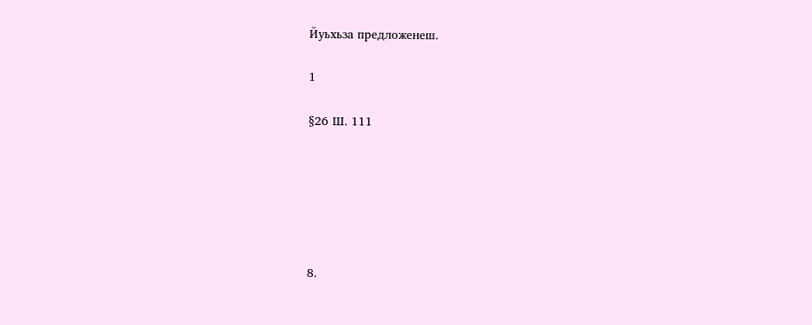Йуьхьза предложенеш.

1

§26 Ш. 111






8.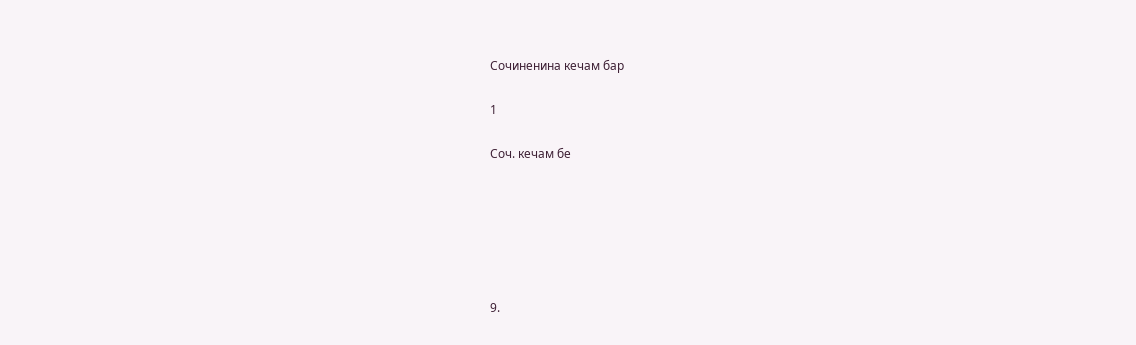Сочиненина кечам бар

1

Соч. кечам бе






9.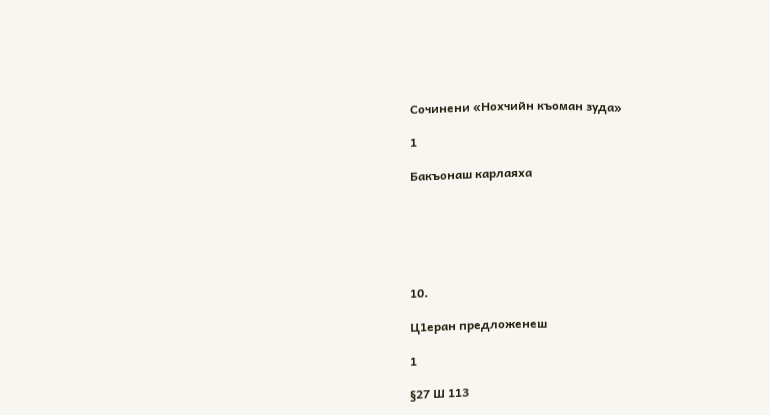Сочинени «Нохчийн къоман зуда»

1

Бакъонаш карлаяха






10.

Ц1еран предложенеш

1

§27 Ш 113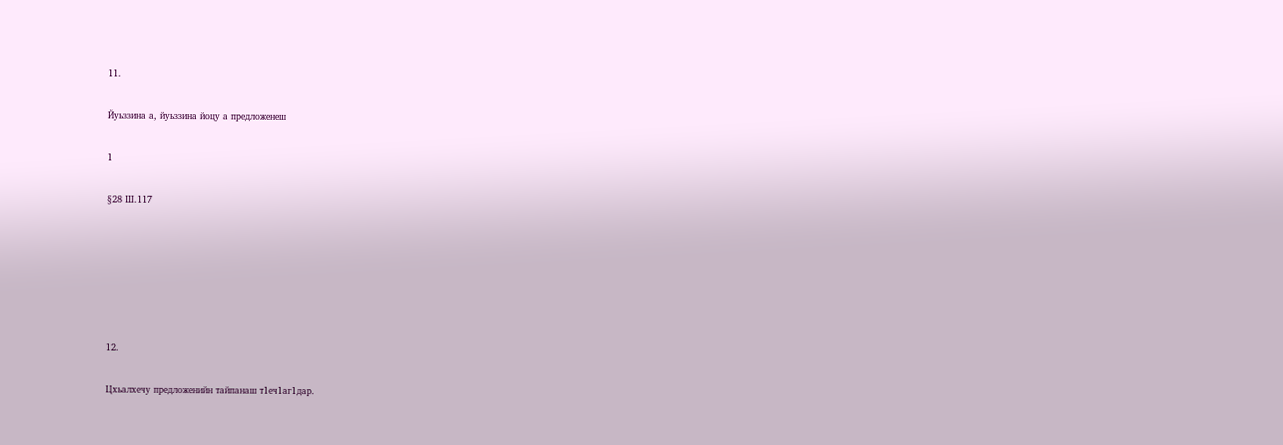11.

Йуьззина а, йуьззина йоцу а предложенеш

1

§28 Ш.117






12.

Цхьалхечу предложенийн тайпанаш т1еч1аг1дар.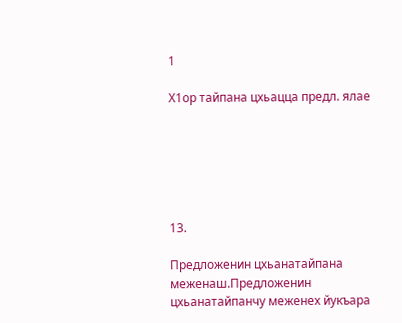1

Х1ор тайпана цхьацца предл. ялае






13.

Предложенин цхьанатайпана меженаш.Предложенин цхьанатайпанчу меженех йукъара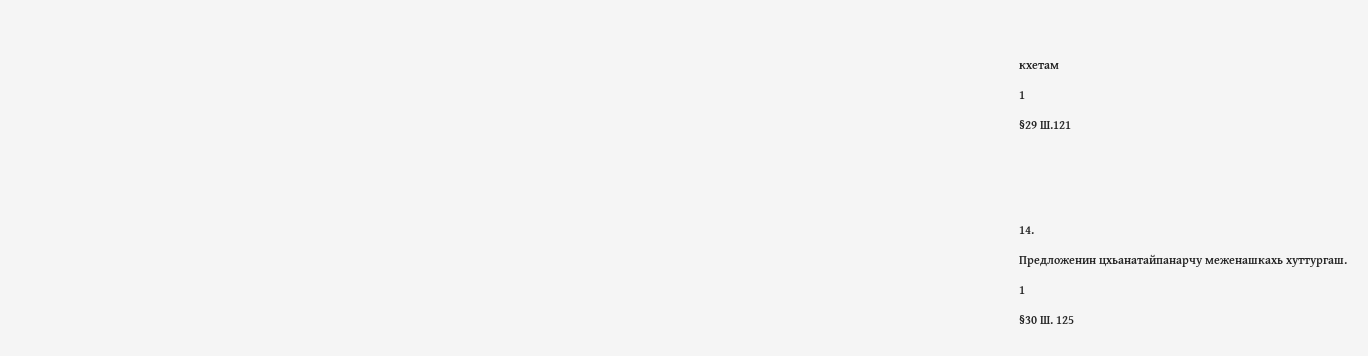кхетам

1

§29 Ш.121






14.

Предложенин цхьанатайпанарчу меженашкахь хуттургаш.

1

§30 Ш. 125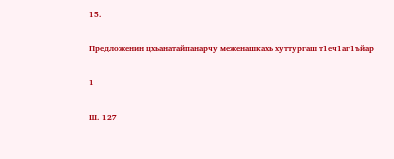15.

Предложенин цхьанатайпанарчу меженашкахь хуттургаш т1еч1аг1ъйар

1

Ш. 127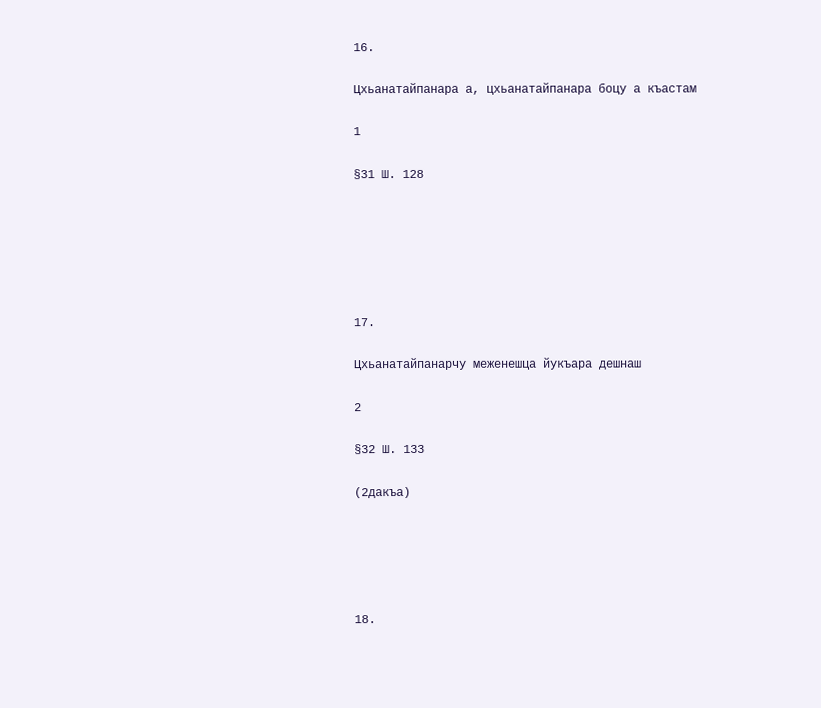16.

Цхьанатайпанара а, цхьанатайпанара боцу а къастам

1

§31 Ш. 128






17.

Цхьанатайпанарчу меженешца йукъара дешнаш

2

§32 Ш. 133

(2дакъа)





18.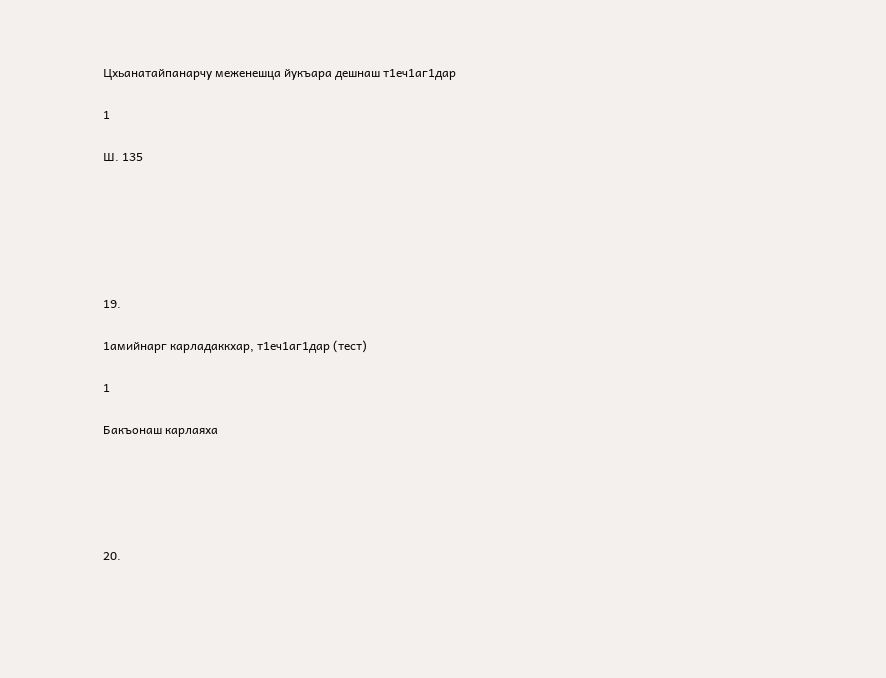Цхьанатайпанарчу меженешца йукъара дешнаш т1еч1аг1дар

1

Ш. 135






19.

1амийнарг карладаккхар, т1еч1аг1дар (тест)

1

Бакъонаш карлаяха





20.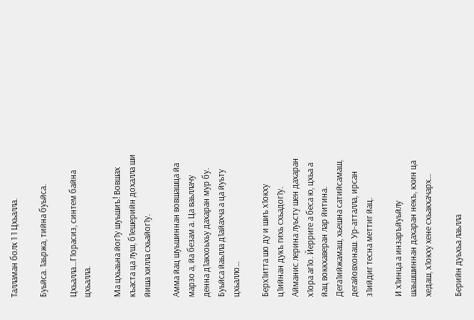Талламан болх 1 1 Цхьалла.

Буьйса. 1аьржа, тийна буьйса.

Цхьалла…Г1орасиз, синтем байна цхьалла.

Ма цхьаьна йог1у шуьшиъ! Вовшах къаста ца луш, б1ешерийн дохалла ши йиша хилла схьайог1у.

Амма йац шуьшиннан вовшашца йа марзо а, йа безам а. Ца ваьллачу денна д1акхоьхьу дахаран мур бу. Буьйса йаьлла д1айахча а ца йуьту цхьалло…

Берх1итта шо ду и шиъ х1окху ц1ийнан дукъ гихь схьадог1у. Айманис лерина луьсту шен дахаран х1ора аг1о. Йерриге а беса ю, цхьа а йац воккхаверан лар йитина. Дега1ийжамаш, хьешна сатийсамаш, дегайовхонаш. Ур-атталла, ирсан з1ийдиг тесна меттиг йац.

И х1инца а инзаръйуьйлу шаьшшиннан дахаран некъ, кхин ца хедаш, х1окху хене схьакхачарх…

Берийн дуьхьа лаьлла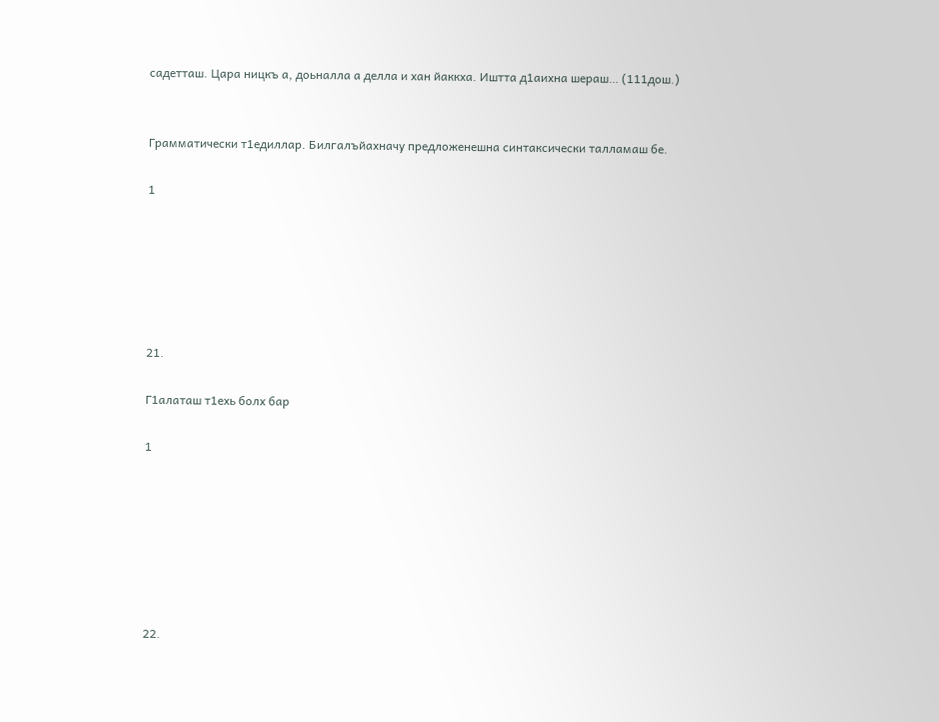садетташ. Цара ницкъ а, доьналла а делла и хан йаккха. Иштта д1аихна шераш… (111дош.)


Грамматически т1едиллар. Билгалъйахначу предложенешна синтаксически талламаш бе.

1






21.

Г1алаташ т1ехь болх бар

1







22.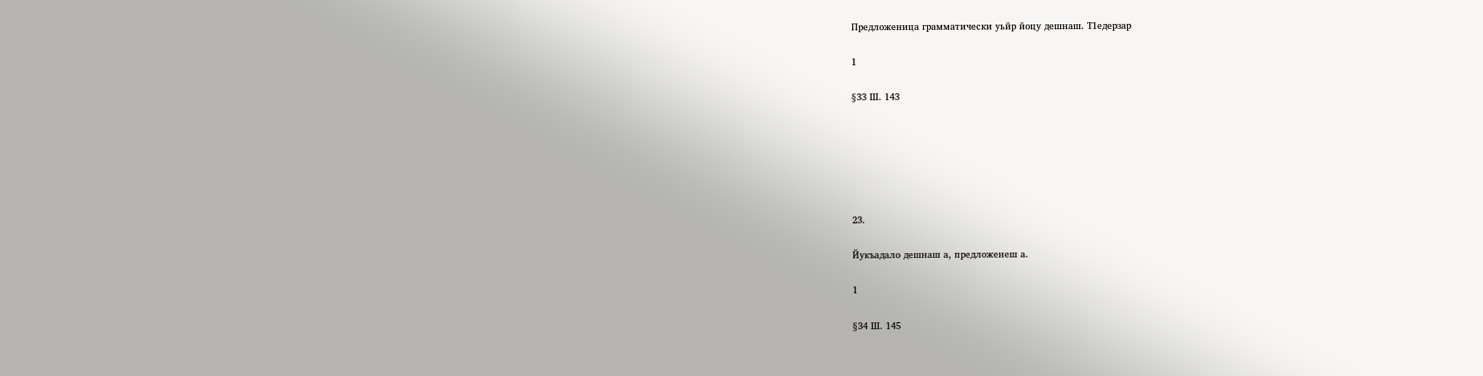Предложеница грамматически уьйр йоцу дешнаш. Т1едерзар

1

§33 Ш. 143






23.

Йукъадало дешнаш а, предложенеш а.

1

§34 Ш. 145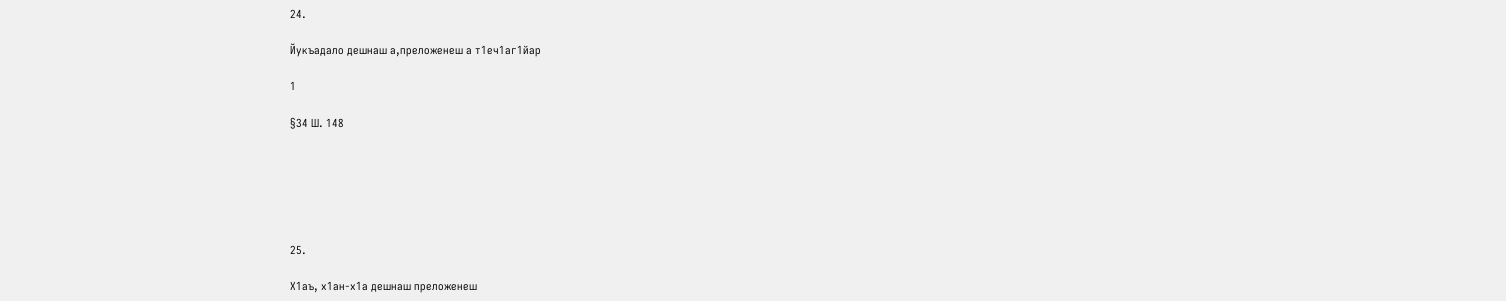24.

Йукъадало дешнаш а,преложенеш а т1еч1аг1йар

1

§34 Ш. 148






25.

Х1аъ, х1ан-х1а дешнаш преложенеш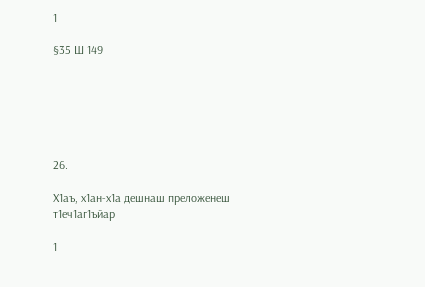1

§35 Ш 149






26.

Х1аъ, х1ан-х1а дешнаш преложенеш т1еч1аг1ъйар

1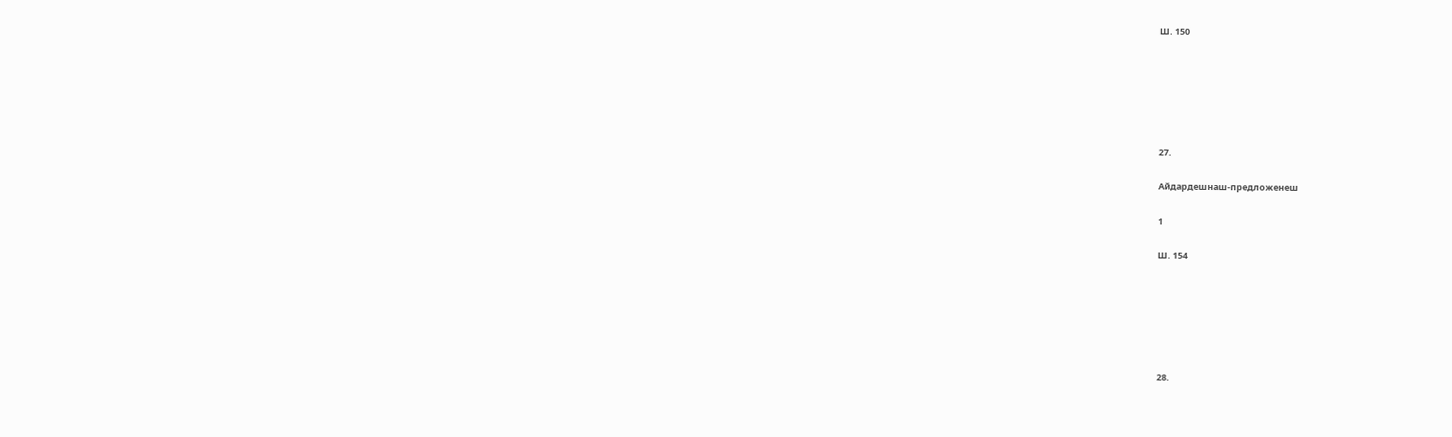Ш. 150






27.

Айдардешнаш-предложенеш

1

Ш. 154






28.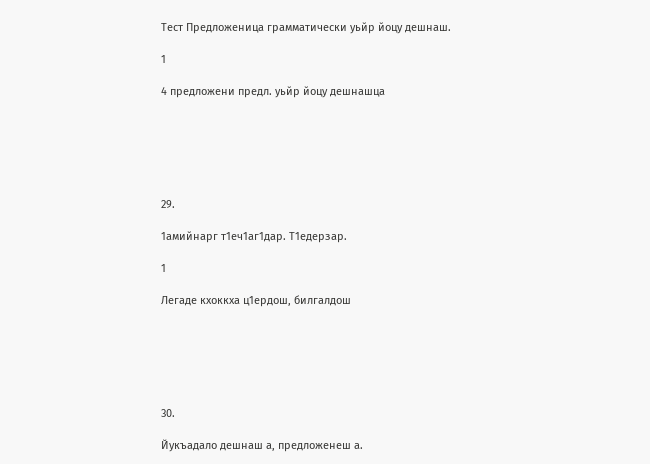Тест Предложеница грамматически уьйр йоцу дешнаш.

1

4 предложени предл. уьйр йоцу дешнашца






29.

1амийнарг т1еч1аг1дар. Т1едерзар.

1

Легаде кхоккха ц1ердош, билгалдош






30.

Йукъадало дешнаш а, предложенеш а.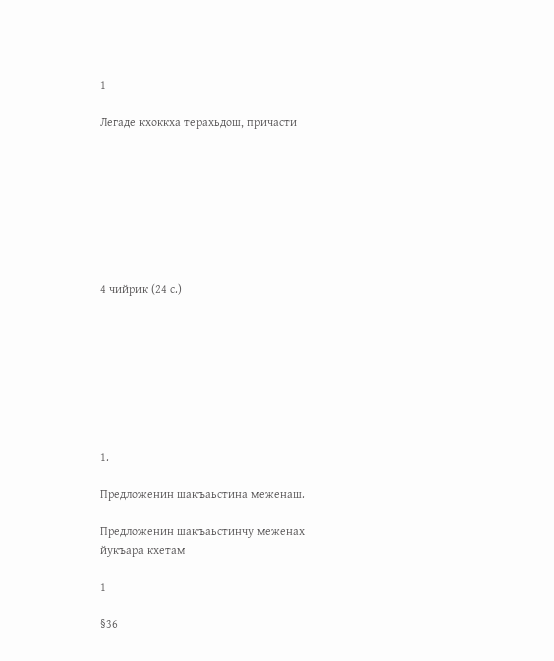1

Легаде кхоккха терахьдош, причасти








4 чийрик (24 с.)








1.

Предложенин шакъаьстина меженаш.

Предложенин шакъаьстинчу меженах йукъара кхетам

1

§36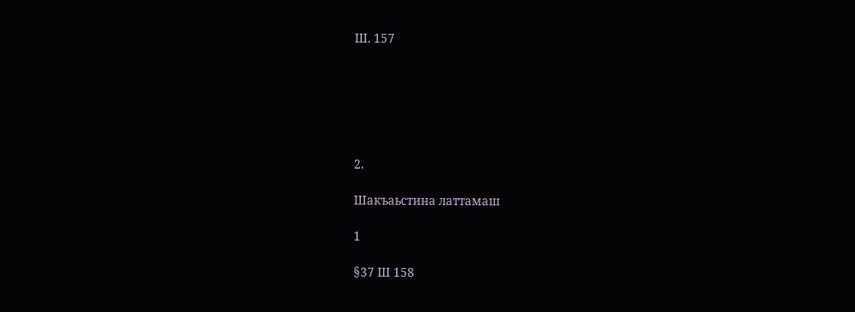Ш. 157






2.

Шакъаьстина латтамаш

1

§37 Ш 158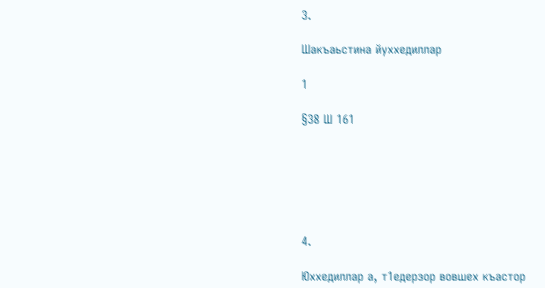3.

Шакъаьстина йуххедиллар

1

§38 Ш 161






4.

Юххедиллар а, т1едерзор вовшех къастор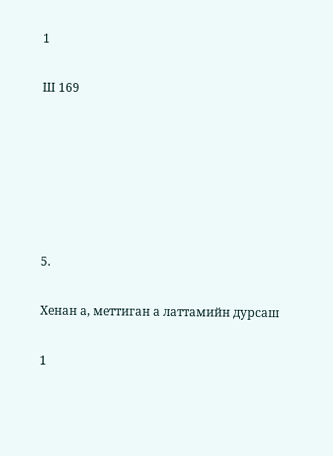1

Ш 169






5.

Хенан а, меттиган а латтамийн дурсаш

1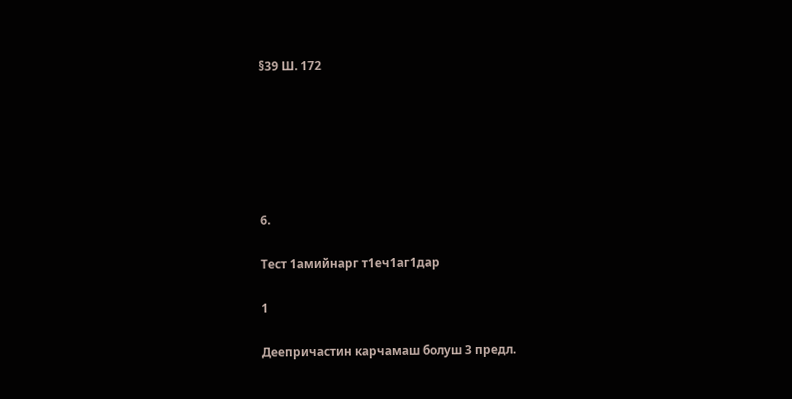§39 Ш. 172






6.

Тест 1амийнарг т1еч1аг1дар

1

Деепричастин карчамаш болуш 3 предл.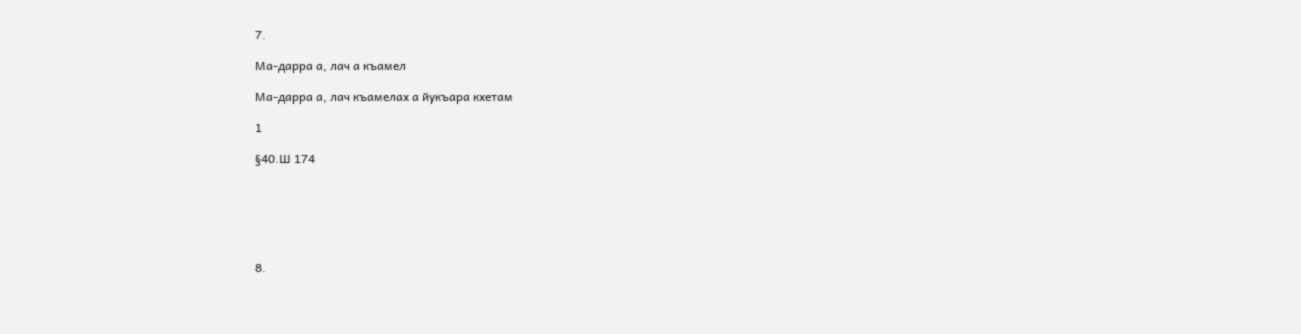7.

Ма-дарра а, лач а къамел

Ма-дарра а, лач къамелах а йукъара кхетам

1

§40.Ш 174






8.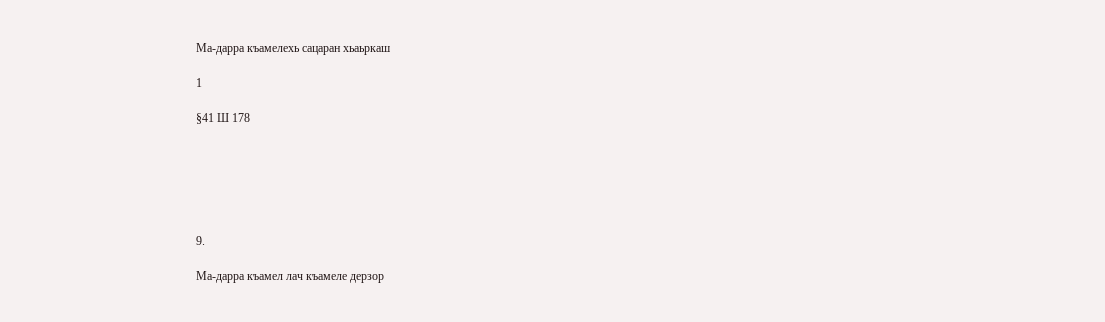Ма-дарра къамелехь сацаран хьаьркаш

1

§41 Ш 178






9.

Ма-дарра къамел лач къамеле дерзор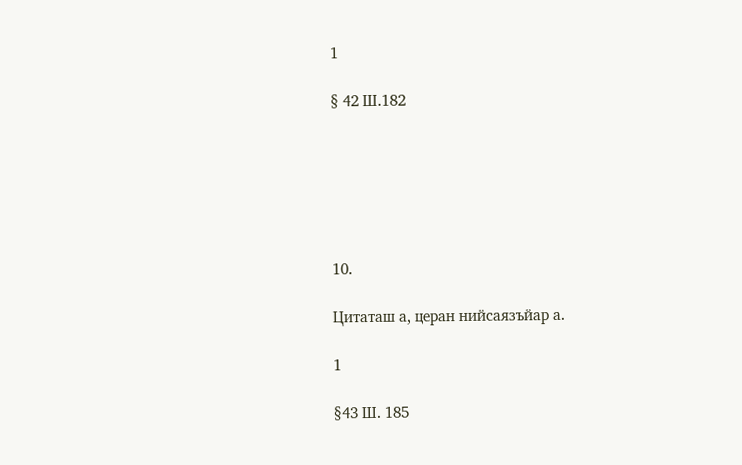1

§ 42 Ш.182






10.

Цитаташ а, церан нийсаязъйар а.

1

§43 Ш. 185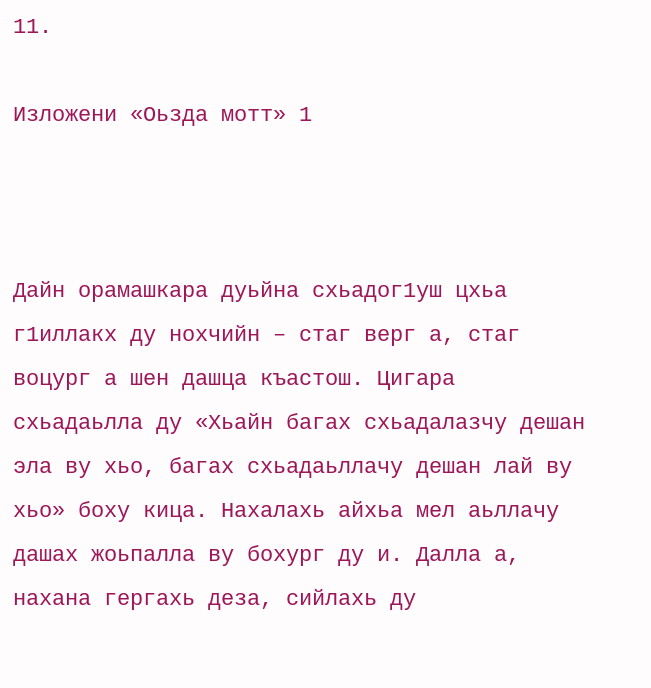11.

Изложени «Оьзда мотт» 1



Дайн орамашкара дуьйна схьадог1уш цхьа г1иллакх ду нохчийн – стаг верг а, стаг воцург а шен дашца къастош. Цигара схьадаьлла ду «Хьайн багах схьадалазчу дешан эла ву хьо, багах схьадаьллачу дешан лай ву хьо» боху кица. Нахалахь айхьа мел аьллачу дашах жоьпалла ву бохург ду и. Далла а, нахана гергахь деза, сийлахь ду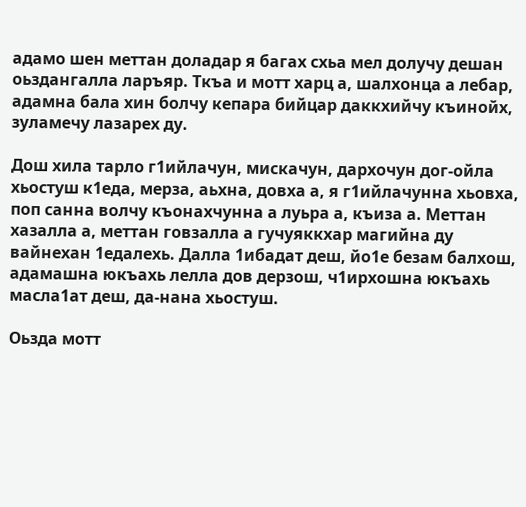адамо шен меттан доладар я багах схьа мел долучу дешан оьздангалла ларъяр. Ткъа и мотт харц а, шалхонца а лебар, адамна бала хин болчу кепара бийцар даккхийчу къинойх, зуламечу лазарех ду.

Дош хила тарло г1ийлачун, мискачун, дархочун дог-ойла хьостуш к1еда, мерза, аьхна, довха а, я г1ийлачунна хьовха, поп санна волчу къонахчунна а луьра а, къиза а. Меттан хазалла а, меттан говзалла а гучуяккхар магийна ду вайнехан 1едалехь. Далла 1ибадат деш, йо1е безам балхош, адамашна юкъахь лелла дов дерзош, ч1ирхошна юкъахь масла1ат деш, да-нана хьостуш.

Оьзда мотт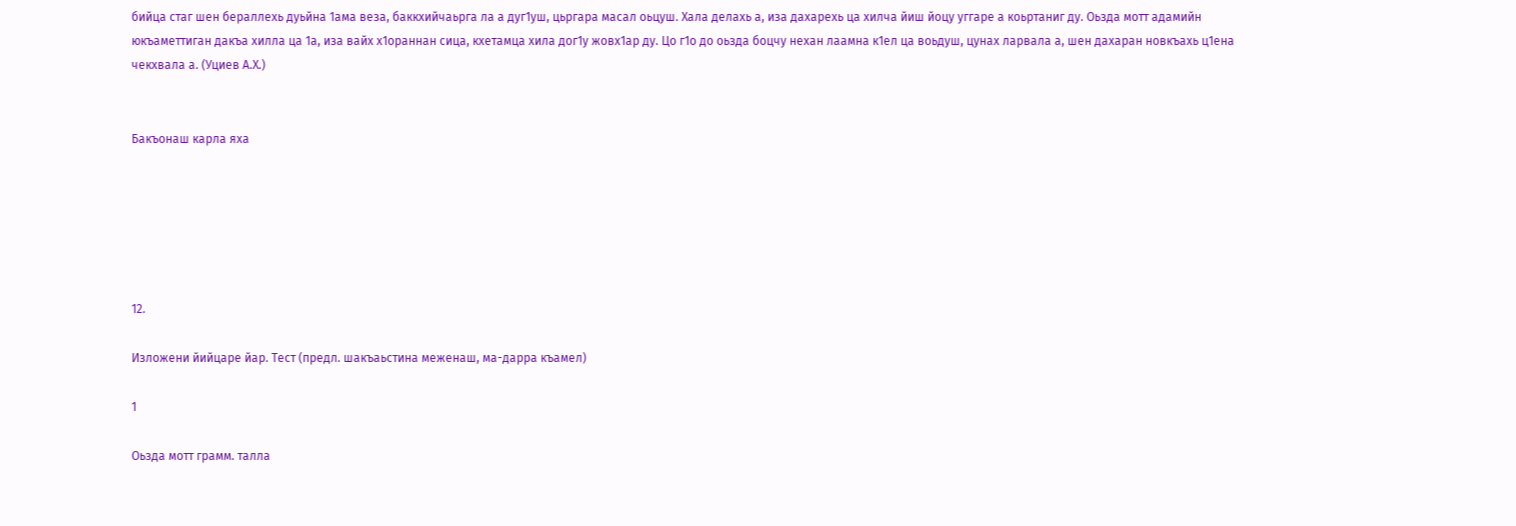бийца стаг шен бераллехь дуьйна 1ама веза, баккхийчаьрга ла а дуг1уш, цьргара масал оьцуш. Хала делахь а, иза дахарехь ца хилча йиш йоцу уггаре а коьртаниг ду. Оьзда мотт адамийн юкъаметтиган дакъа хилла ца 1а, иза вайх х1ораннан сица, кхетамца хила дог1у жовх1ар ду. Цо г1о до оьзда боцчу нехан лаамна к1ел ца воьдуш, цунах ларвала а, шен дахаран новкъахь ц1ена чекхвала а. (Уциев А.Х.)


Бакъонаш карла яха






12.

Изложени йийцаре йар. Тест (предл. шакъаьстина меженаш, ма-дарра къамел)

1

Оьзда мотт грамм. талла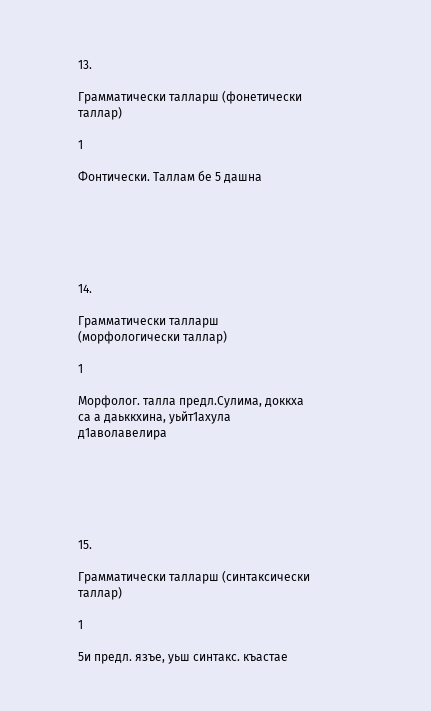13.

Грамматически талларш (фонетически таллар)

1

Фонтически. Таллам бе 5 дашна






14.

Грамматически талларш (морфологически таллар)

1

Морфолог. талла предл.Сулима, доккха са а даьккхина, уьйт1ахула д1аволавелира






15.

Грамматически талларш (синтаксически таллар)

1

5и предл. язъе, уьш синтакс. къастае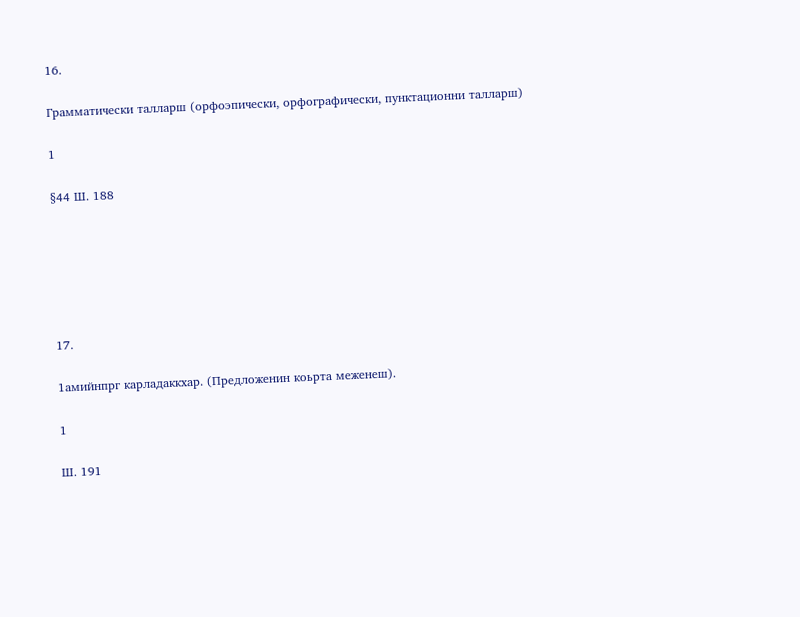16.

Грамматически талларш (орфоэпически, орфографически, пунктационни талларш)

1

§44 Ш. 188






17.

1амийнпрг карладаккхар. (Предложенин коьрта меженеш).

1

Ш. 191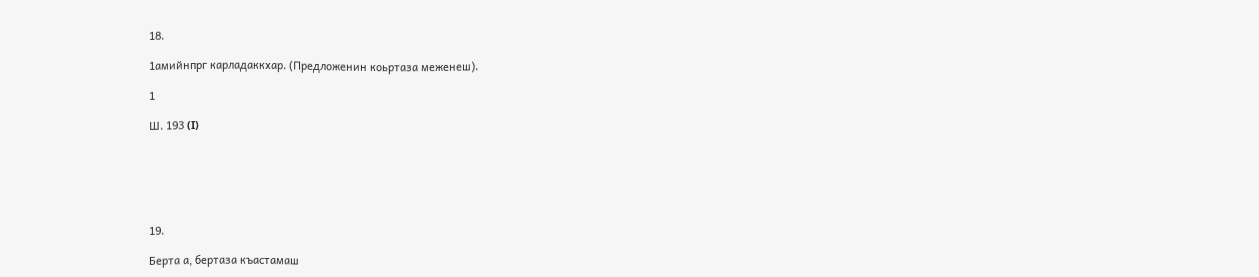18.

1амийнпрг карладаккхар. (Предложенин коьртаза меженеш).

1

Ш. 193 (I)






19.

Берта а, бертаза къастамаш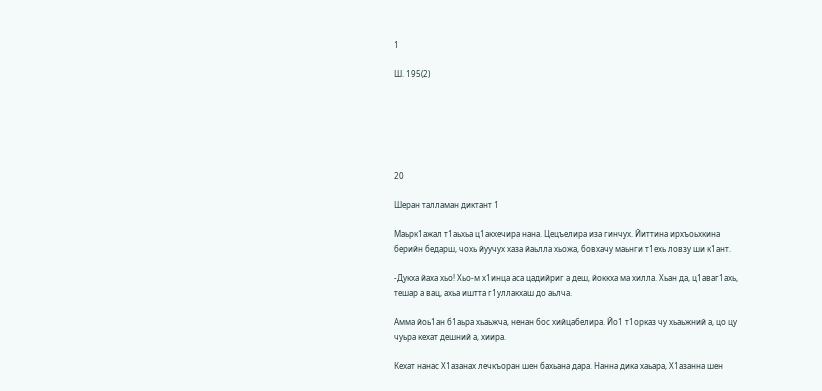1

Ш. 195(2)






20

Шеран талламан диктант 1

Маьрк1ажал т1аьхьа ц1акхечира нана. Цецъелира иза гинчух. Йиттина ирхъоьхкина берийн бедарш, чохь йуучух хаза йаьлла хьожа, бовхачу маьнги т1ехь ловзу ши к1ант.

-Дукха йаха хьо! Хьо-м х1инца аса цадийриг а деш, йоккха ма хилла. Хьан да, ц1аваг1ахь, тешар а вац, ахьа иштта г1уллакхаш до аьлча.

Амма йоь1ан б1аьра хьаьжча, ненан бос хийцабелира. Йо1 т1орказ чу хьаьжний а, цо цу чуьра кехат дешний а, хиира.

Кехат нанас Х1азанах лечкъоран шен бахьана дара. Нанна дика хаьара, Х1азанна шен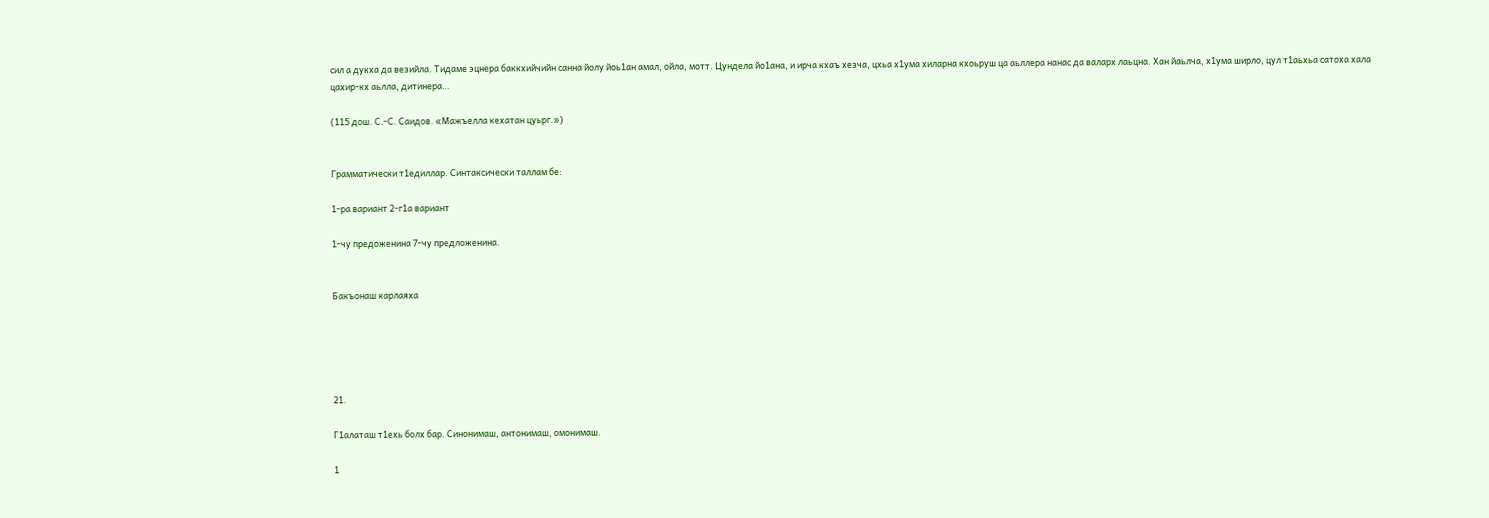сил а дукха да везийла. Тидаме эцнера баккхийчийн санна йолу йоь1ан амал, ойла, мотт. Цундела йо1ана, и ирча кхаъ хезча, цхьа х1ума хиларна кхоьруш ца аьллера нанас да валарх лаьцна. Хан йаьлча, х1ума ширло, цул т1аьхьа сатоха хала цахир-кх аьлла, дитинера…

(115 дош. С.-С. Саидов. «Мажъелла кехатан цуьрг.»)


Грамматически т1едиллар. Синтаксически таллам бе:

1-ра вариант 2-г1а вариант

1-чу предоженина 7-чу предложенина.


Бакъонаш карлаяха





21.

Г1алаташ т1ехь болх бар. Синонимаш, антонимаш, омонимаш.

1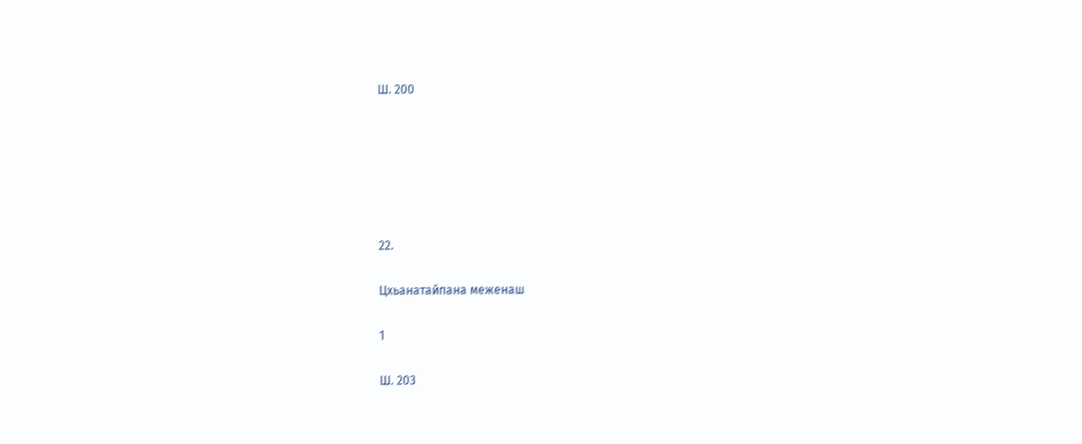Ш. 200






22.

Цхьанатайпана меженаш

1

Ш. 203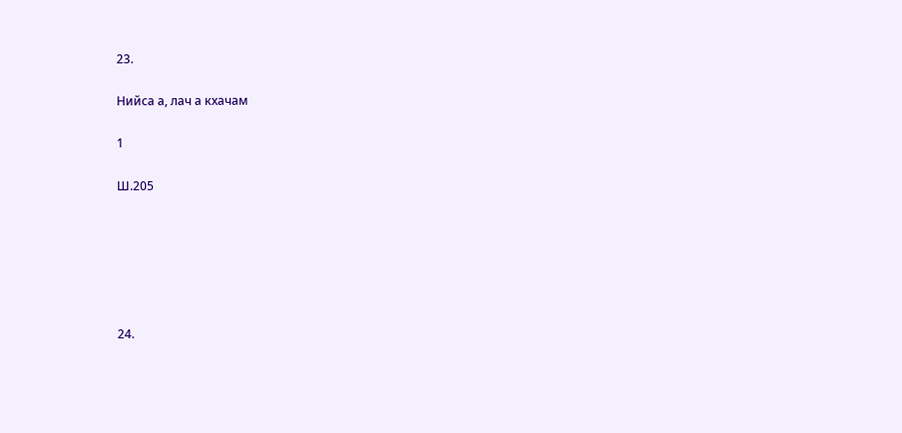23.

Нийса а, лач а кхачам

1

Ш.205






24.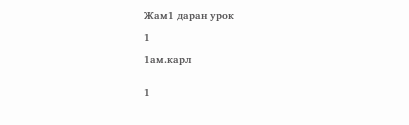Жам1 даран урок

1

1ам.карл


1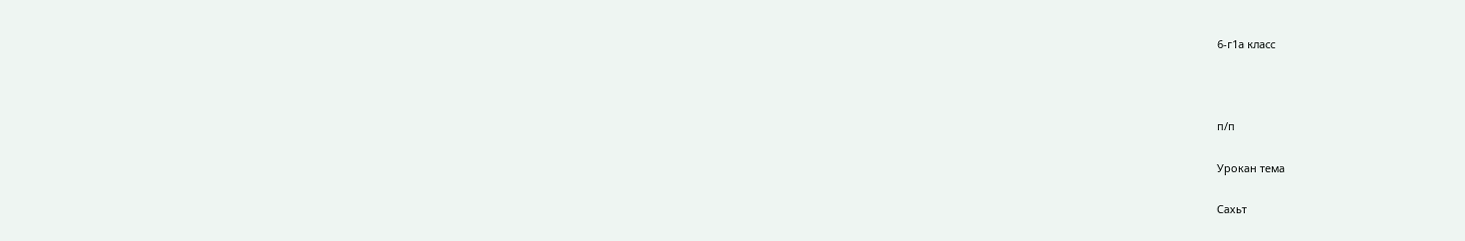6-г1а класс



п/п

Урокан тема

Сахьт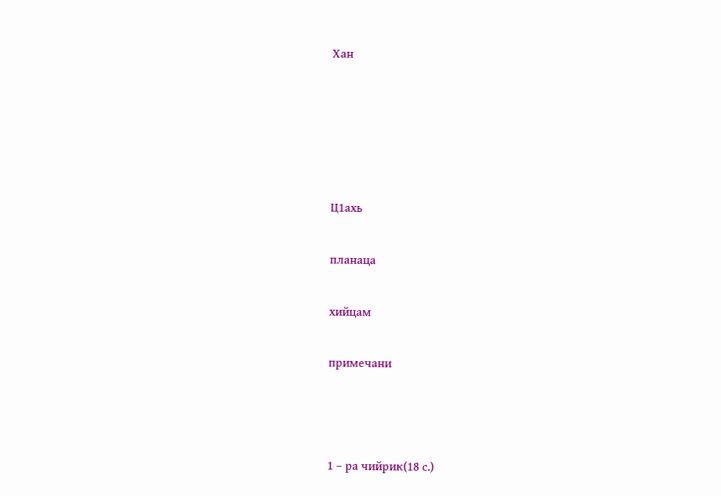Хан





Ц1ахь

планаца

хийцам

примечани



1 – ра чийрик(18 с.)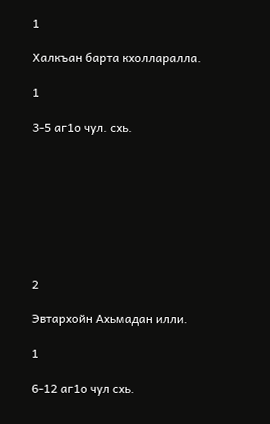1

Халкъан барта кхолларалла.

1

3-5 аг1о чул. схь.








2

Эвтархойн Ахьмадан илли.

1

6-12 аг1о чул схь.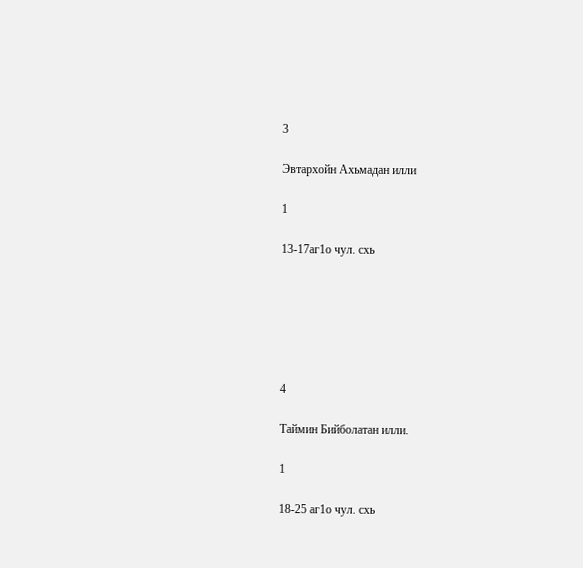3

Эвтархойн Ахьмадан илли

1

13-17аг1о чул. схь






4

Таймин Бийболатан илли.

1

18-25 аг1о чул. схь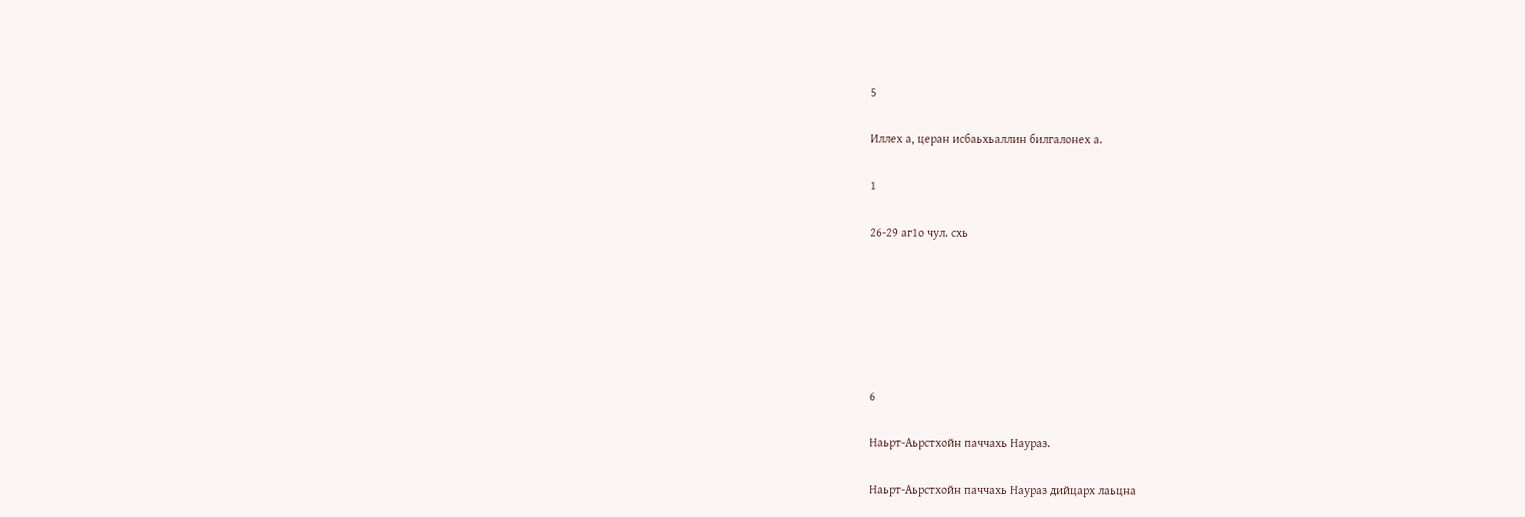5

Иллех а, церан исбаьхьаллин билгалонех а.

1

26-29 аг1о чул. схь






6

Наьрт-Аьрстхойн паччахь Наураз.

Наьрт-Аьрстхойн паччахь Наураз дийцарх лаьцна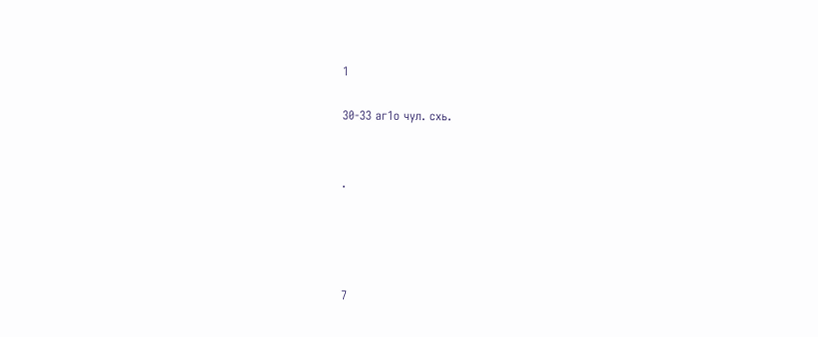1

30-33 аг1о чул. схь.


.




7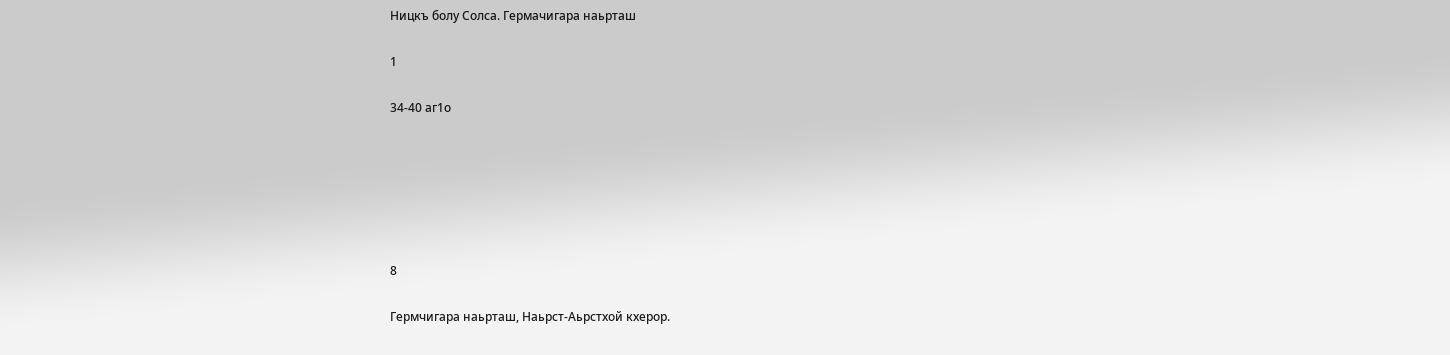Ницкъ болу Солса. Гермачигара наьрташ

1

34-40 аг1о






8

Гермчигара наьрташ, Наьрст-Аьрстхой кхерор.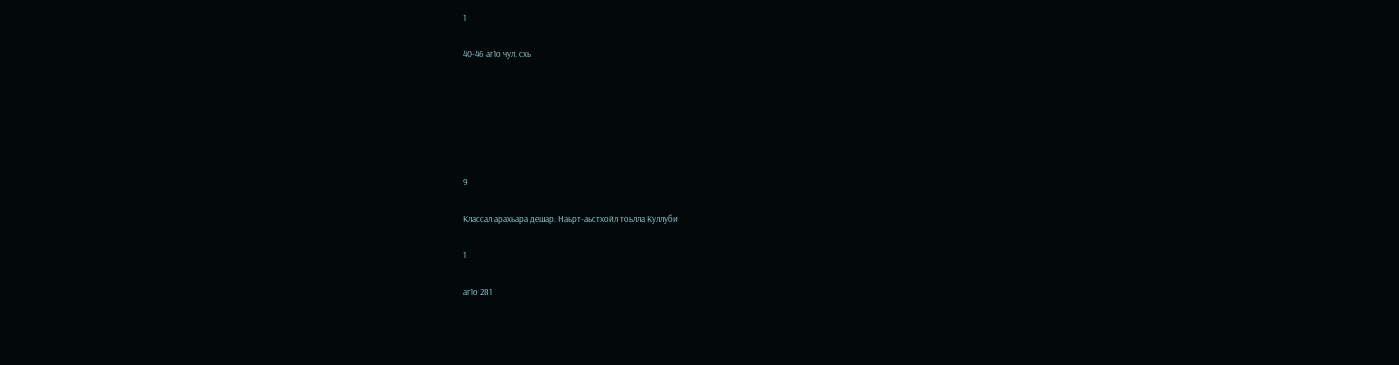1

40-46 аг1о чул. схь






9

Классал арахьара дешар. Наьрт-аьстхойл тоьлла Куллуби

1

аг1о 281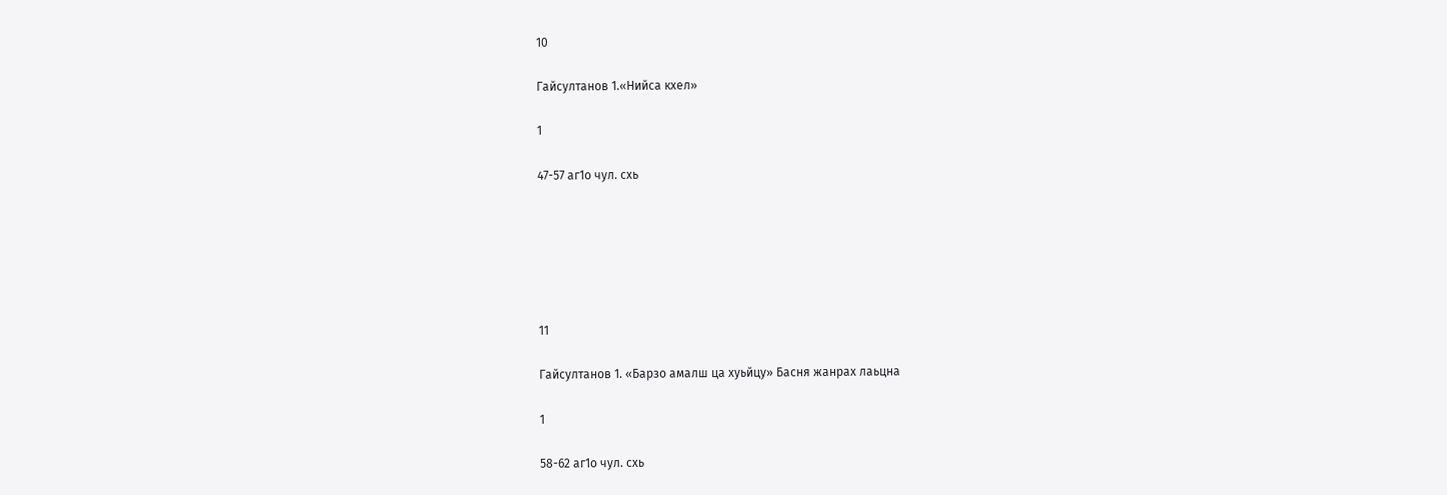10

Гайсултанов 1.«Нийса кхел»

1

47-57 аг1о чул. схь






11

Гайсултанов 1. «Барзо амалш ца хуьйцу» Басня жанрах лаьцна

1

58-62 аг1о чул. схь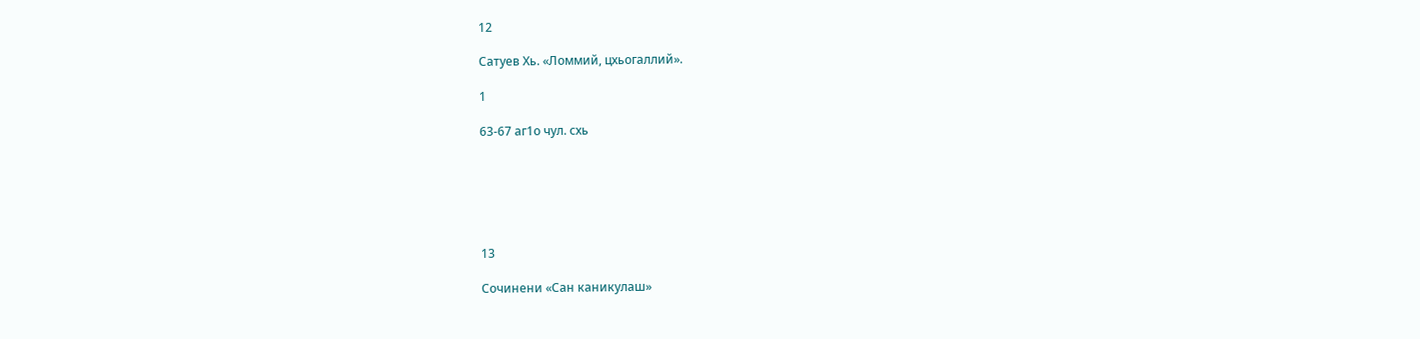12

Сатуев Хь. «Ломмий, цхьогаллий».

1

63-67 аг1о чул. схь






13

Сочинени «Сан каникулаш»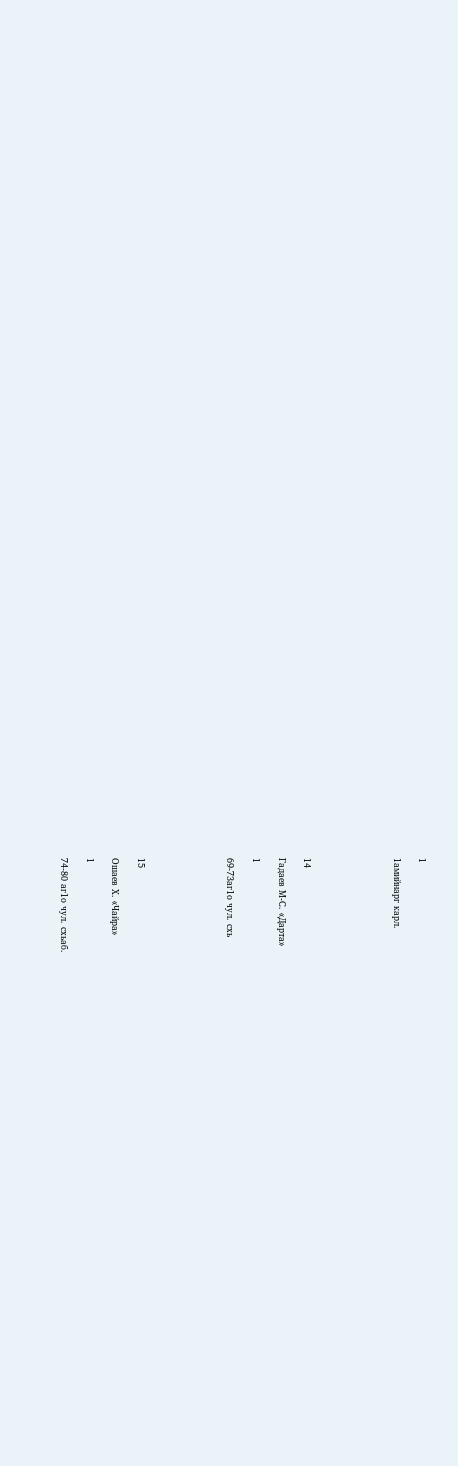1

1амийнарг карл.






14

Гадаев М-С. «Дарта»

1

69-73аг1о чул. схь






15

Ошаев Х. «Чайра»

1

74-80 аг1о чул. схьаб.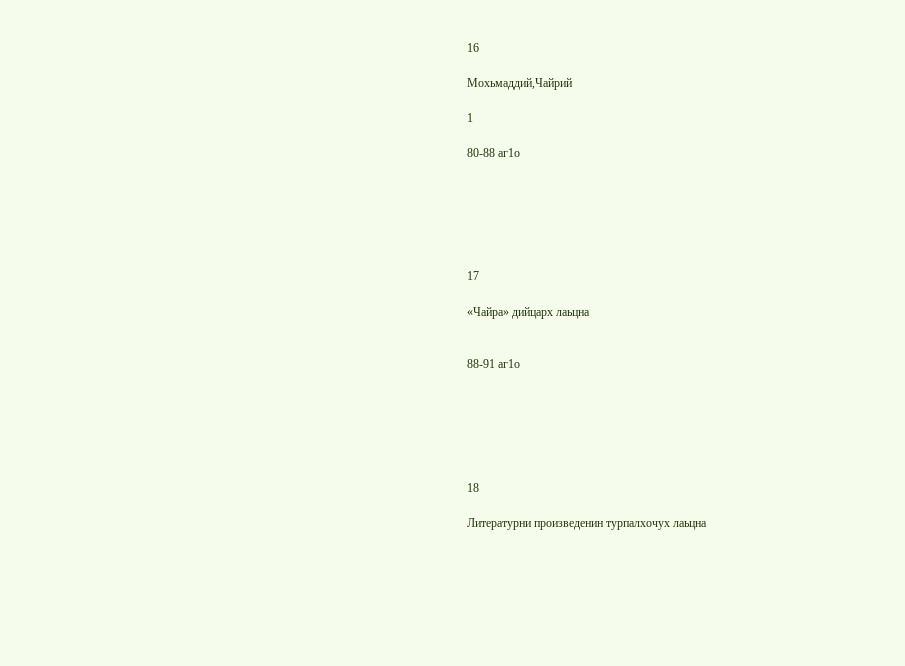16

Мохьмаддий,Чайрий

1

80-88 аг1о






17

«Чайра» дийцарх лаьцна


88-91 аг1о






18

Литературни произведенин турпалхочух лаьцна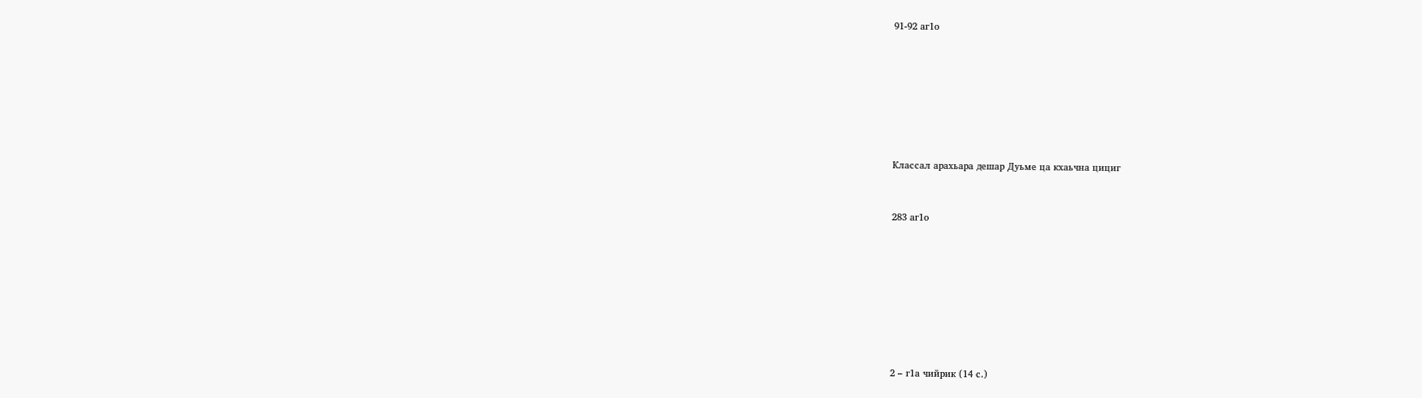91-92 аг1о







Классал арахьара дешар Дуьме ца кхаьчна цициг


283 аг1о








2 – г1а чийрик (14 с.)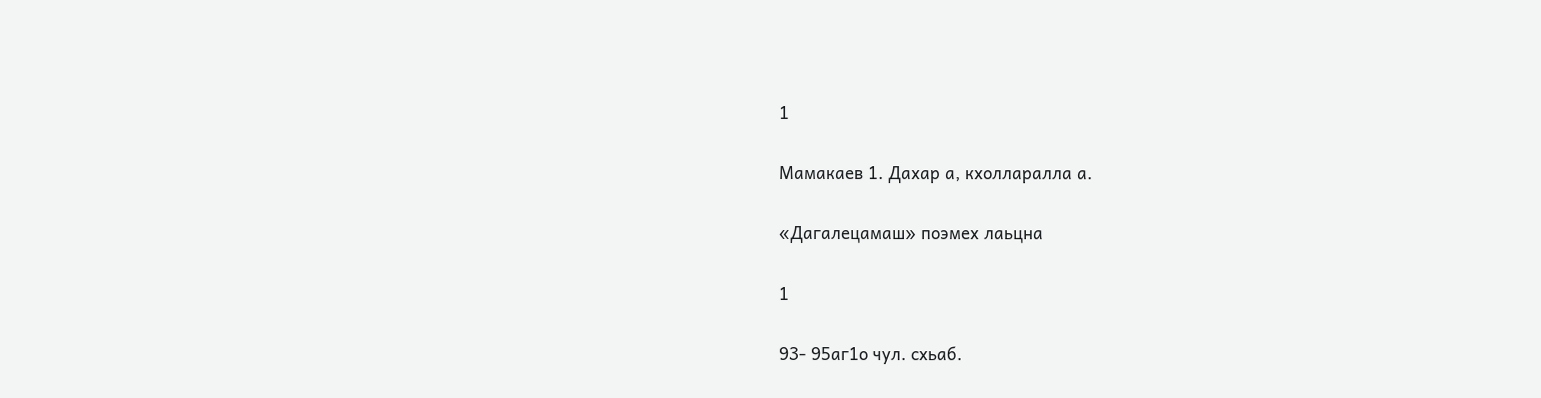1

Мамакаев 1. Дахар а, кхолларалла а.

«Дагалецамаш» поэмех лаьцна

1

93- 95аг1о чул. схьаб.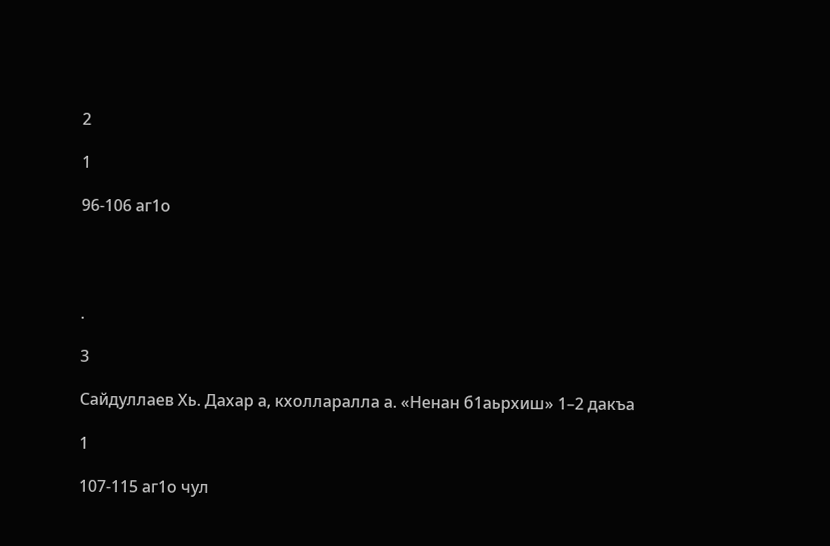2

1

96-106 аг1о




.

3

Сайдуллаев Хь. Дахар а, кхолларалла а. «Ненан б1аьрхиш» 1–2 дакъа

1

107-115 аг1о чул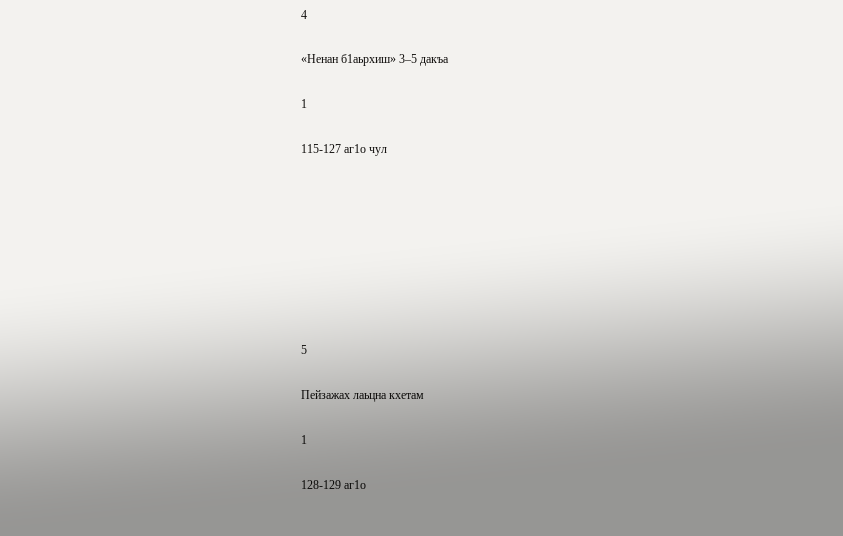4

«Ненан б1аьрхиш» 3–5 дакъа

1

115-127 аг1о чул








5

Пейзажах лаьцна кхетам

1

128-129 аг1о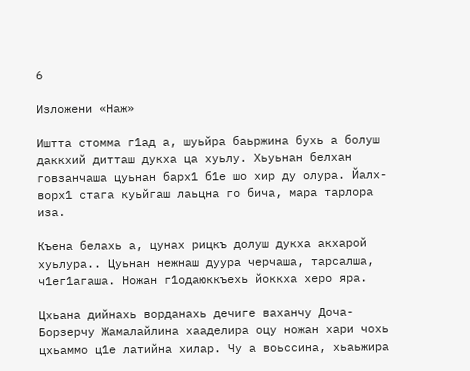6

Изложени «Наж»

Иштта стомма г1ад а, шуьйра баьржина бухь а болуш даккхий дитташ дукха ца хуьлу. Хьуьнан белхан говзанчаша цуьнан барх1 б1е шо хир ду олура. Йалх-ворх1 стага куьйгаш лаьцна го бича, мара тарлора иза.

Къена белахь а, цунах рицкъ долуш дукха акхарой хуьлура.. Цуьнан нежнаш дуура черчаша, тарсалша, ч1ег1агаша. Ножан г1одаюккъехь йоккха херо яра.

Цхьана дийнахь ворданахь дечиге ваханчу Доча-Борзерчу Жамалайлина хааделира оцу ножан хари чохь цхьаммо ц1е латийна хилар. Чу а воьссина, хьаьжира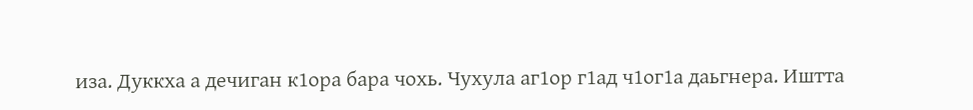иза. Дуккха а дечиган к1ора бара чохь. Чухула аг1ор г1ад ч1ог1а даьгнера. Иштта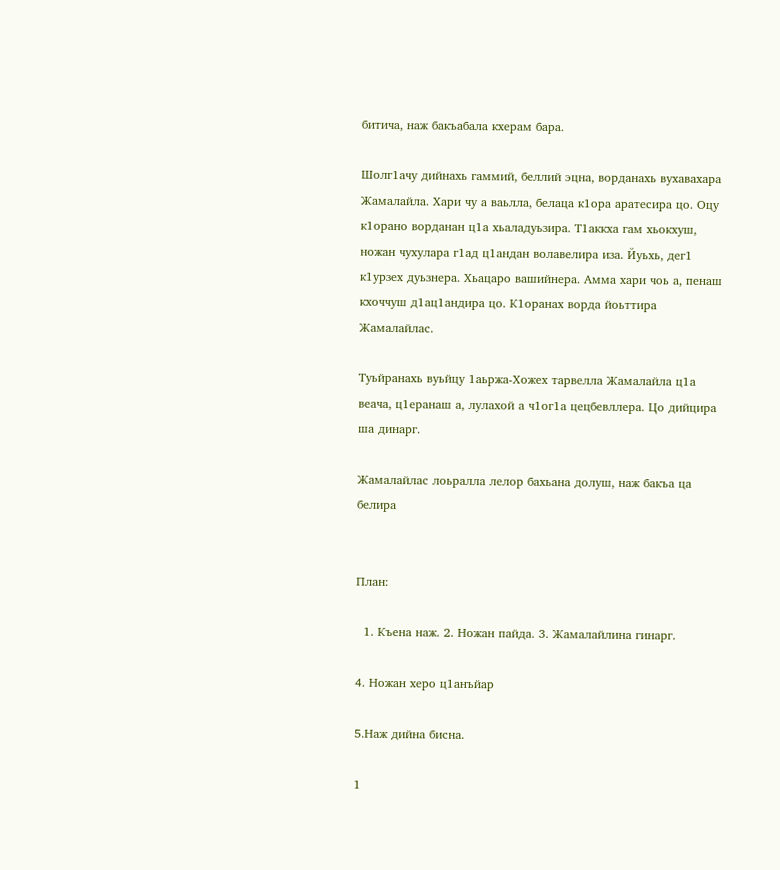битича, наж бакъабала кхерам бара.

Шолг1ачу дийнахь гаммий, беллий эцна, ворданахь вухавахара Жамалайла. Хари чу а ваьлла, белаца к1ора аратесира цо. Оцу к1орано ворданан ц1а хьаладуьзира. Т1аккха гам хьокхуш, ножан чухулара г1ад ц1андан волавелира иза. Йуьхь, дег1 к1урзех дуьзнера. Хьацаро вашийнера. Амма хари чоь а, пенаш кхоччуш д1ац1андира цо. К1оранах ворда йоьттира Жамалайлас.

Туьйранахь вуьйцу 1аьржа-Хожех тарвелла Жамалайла ц1а веача, ц1еранаш а, лулахой а ч1ог1а цецбевллера. Цо дийцира ша динарг.

Жамалайлас лоьралла лелор бахьана долуш, наж бакъа ца белира


План:

  1. Къена наж. 2. Ножан пайда. 3. Жамалайлина гинарг.

4. Ножан херо ц1анъйар

5.Наж дийна бисна.

1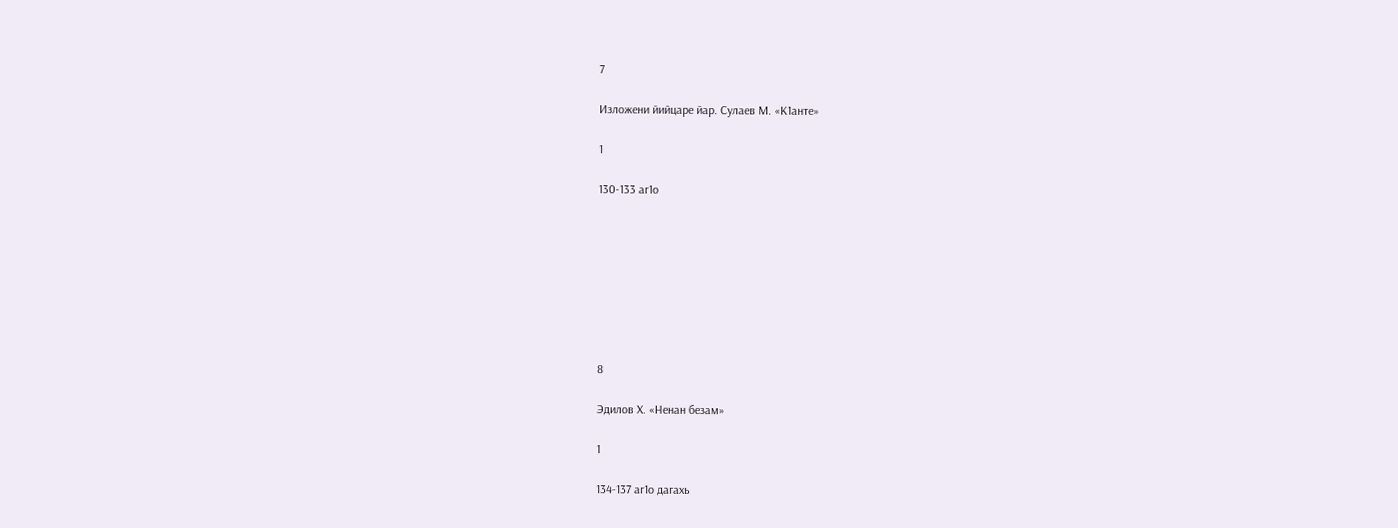7

Изложени йийцаре йар. Сулаев М. «К1анте»

1

130-133 аг1о








8

Эдилов Х. «Ненан безам»

1

134-137 аг1о дагахь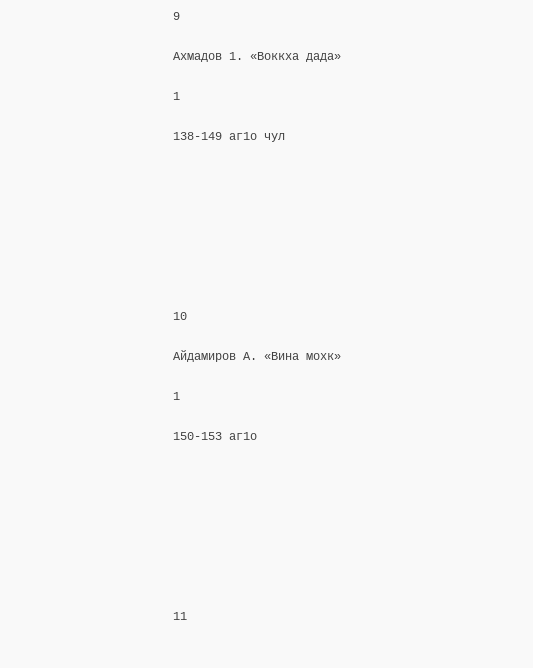9

Ахмадов 1. «Воккха дада»

1

138-149 аг1о чул








10

Айдамиров А. «Вина мохк»

1

150-153 аг1о








11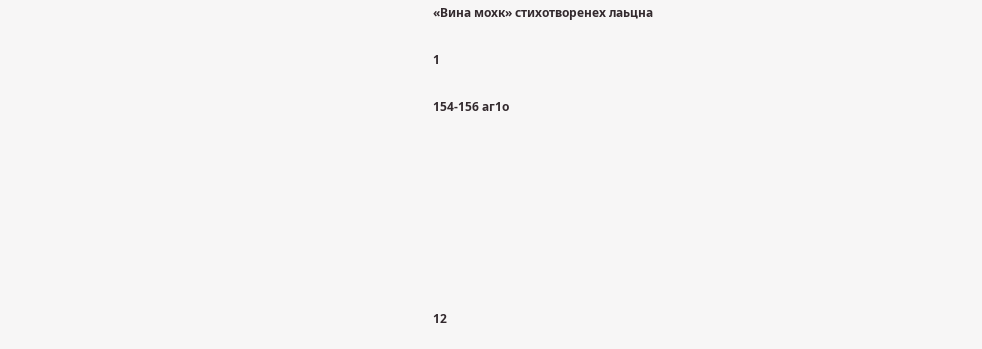«Вина мохк» стихотворенех лаьцна

1

154-156 аг1о








12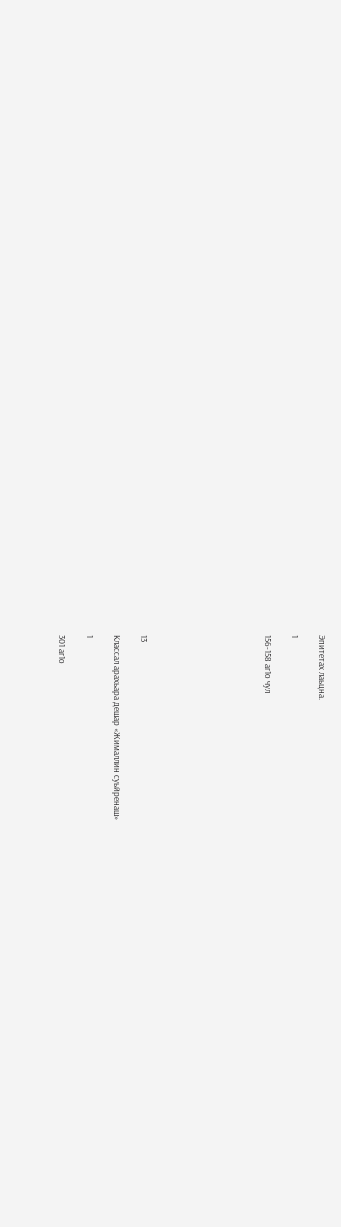Эпитетах лаьцна.

1

156-158 аг1о чул








13

Классал арахьара дешар «Жималлин суьйренаш»

1

301 аг1о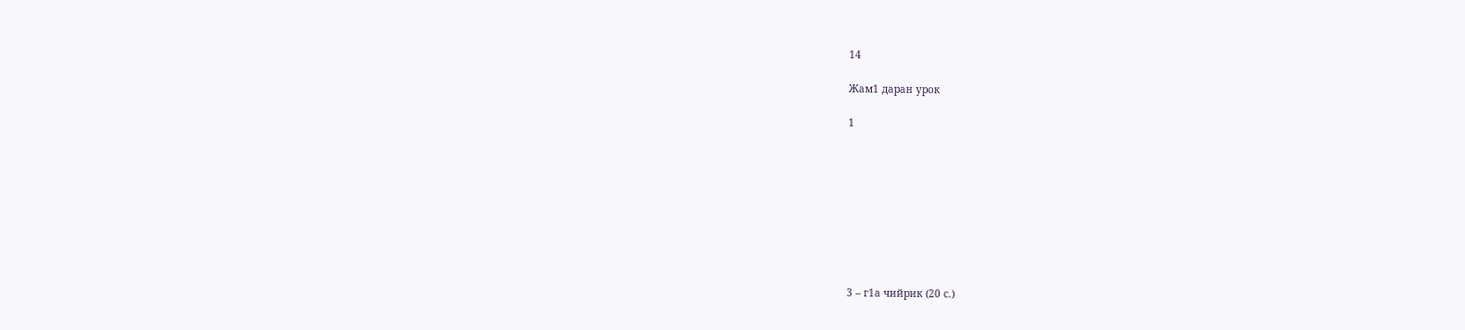14

Жам1 даран урок

1









3 – г1а чийрик (20 с.)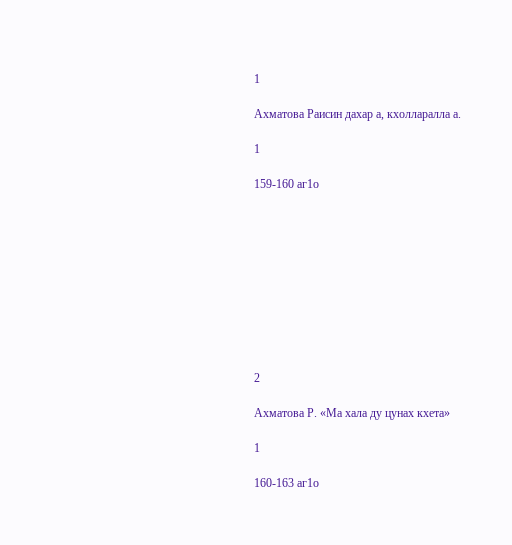1

Ахматова Раисин дахар а, кхолларалла а.

1

159-160 аг1о










2

Ахматова Р. «Ма хала ду цунах кхета»

1

160-163 аг1о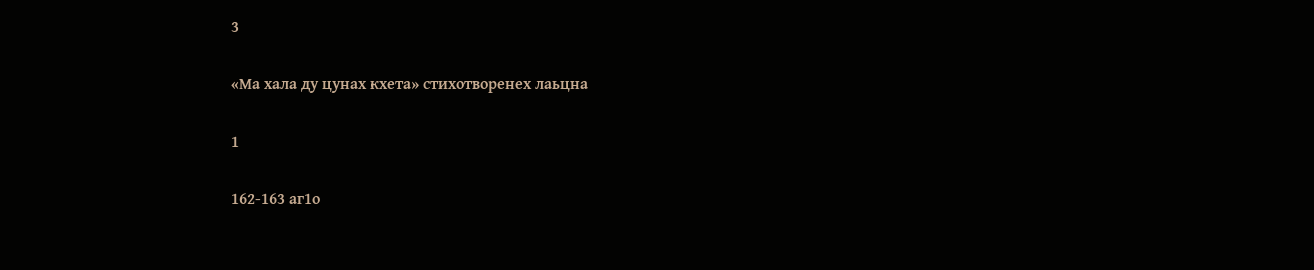3

«Ма хала ду цунах кхета» стихотворенех лаьцна

1

162-163 аг1о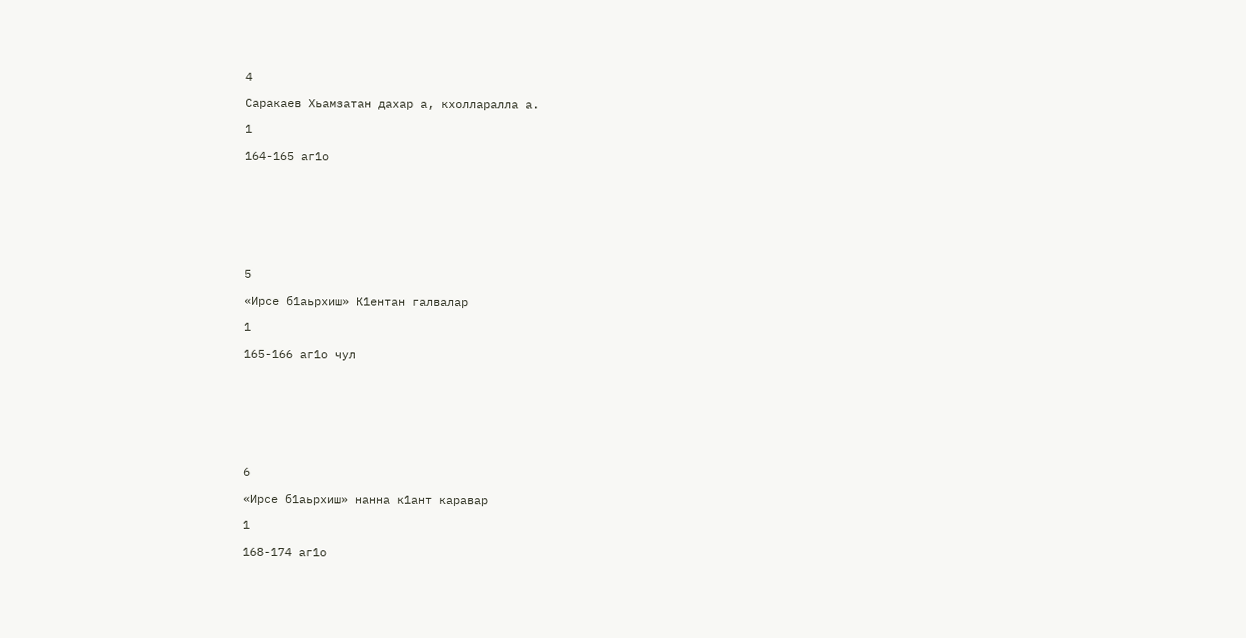4

Саракаев Хьамзатан дахар а, кхолларалла а.

1

164-165 аг1о








5

«Ирсе б1аьрхиш» К1ентан галвалар

1

165-166 аг1о чул








6

«Ирсе б1аьрхиш» нанна к1ант каравар

1

168-174 аг1о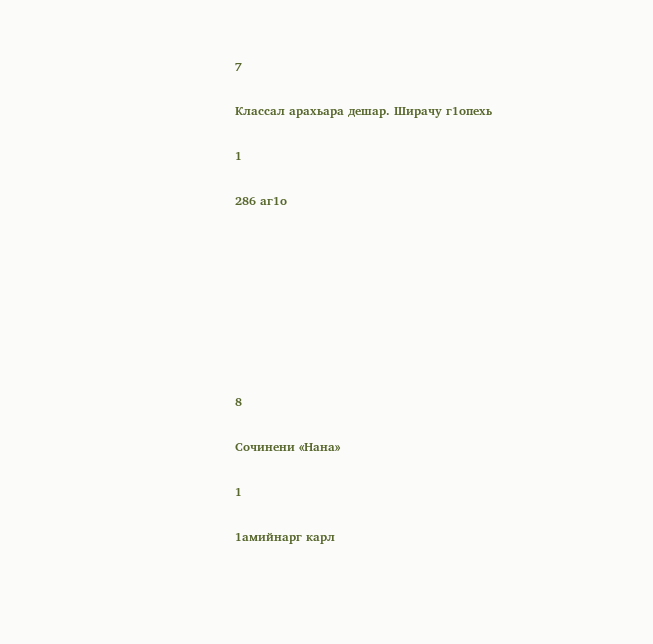7

Классал арахьара дешар. Ширачу г1опехь

1

286 аг1о








8

Сочинени «Нана»

1

1амийнарг карл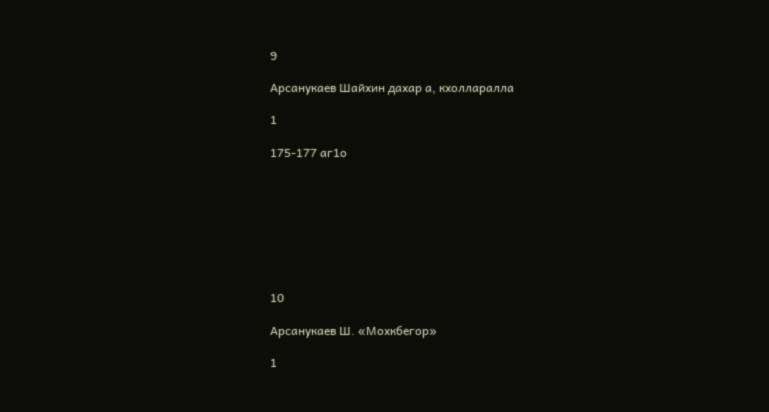9

Арсанукаев Шайхин дахар а, кхолларалла

1

175-177 аг1о








10

Арсанукаев Ш. «Мохкбегор»

1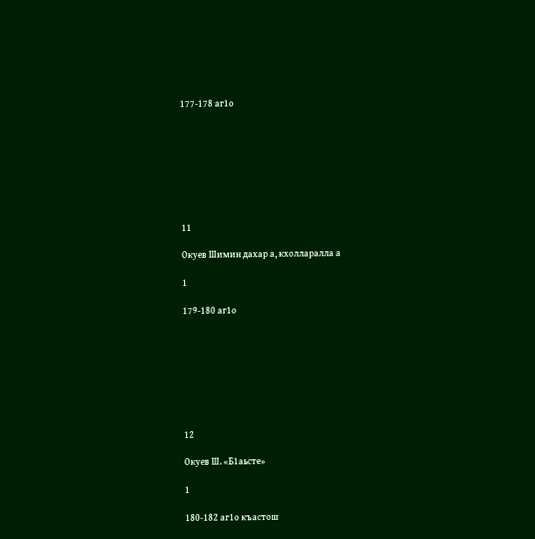177-178 аг1о








11

Окуев Шимин дахар а, кхолларалла а

1

179-180 аг1о








12

Окуев Ш. «Б1аьсте»

1

180-182 аг1о къастош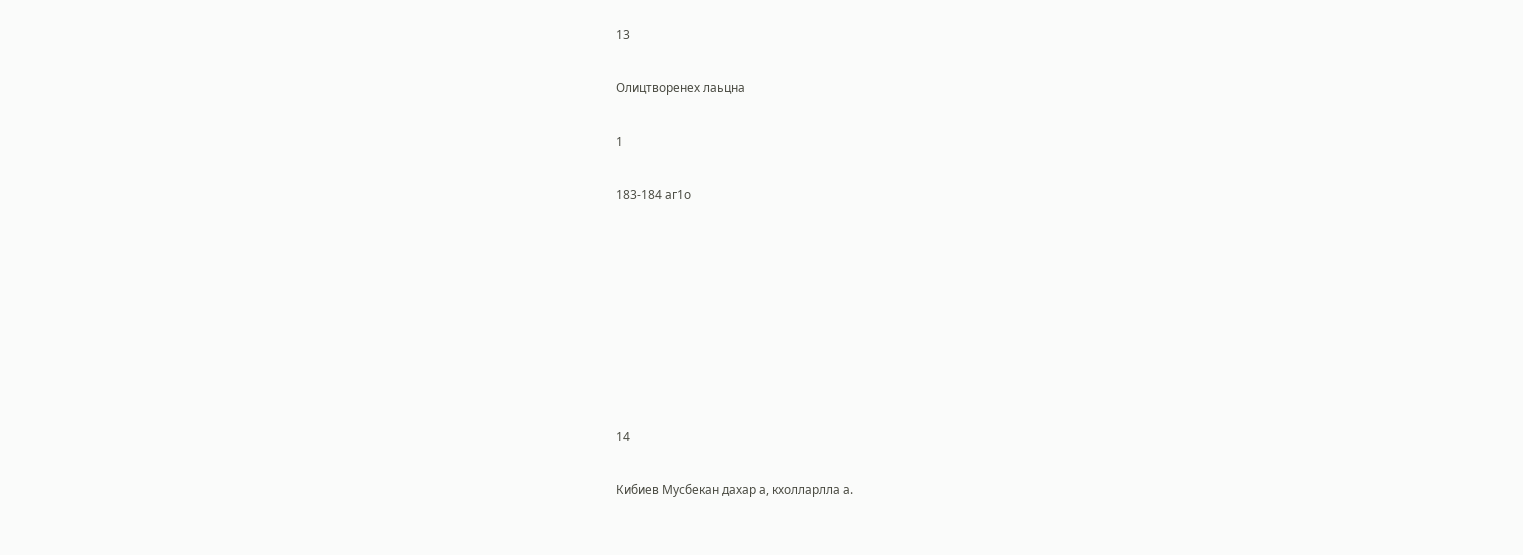13

Олицтворенех лаьцна

1

183-184 аг1о








14

Кибиев Мусбекан дахар а, кхолларлла а.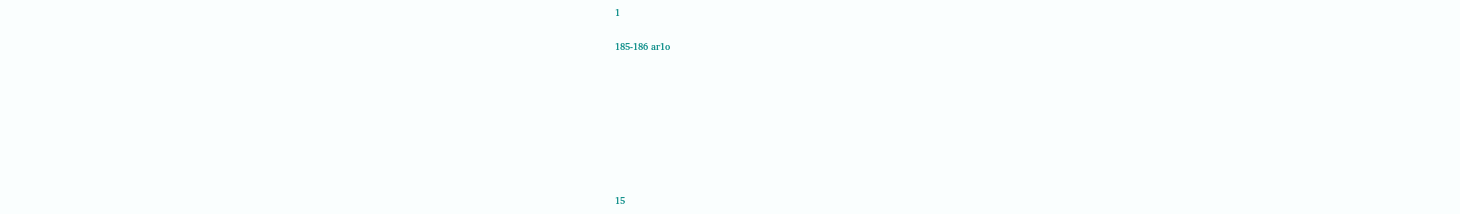1

185-186 аг1о








15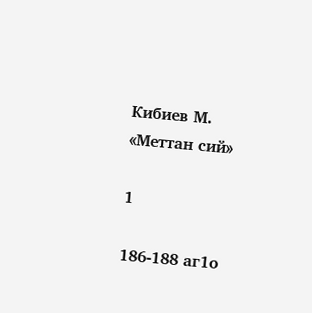Кибиев М. «Меттан сий»

1

186-188 аг1о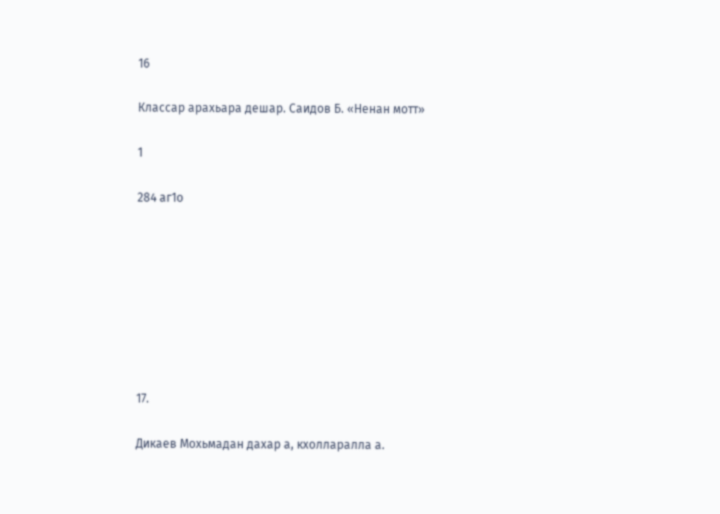16

Классар арахьара дешар. Саидов Б. «Ненан мотт»

1

284 аг1о








17.

Дикаев Мохьмадан дахар а, кхолларалла а.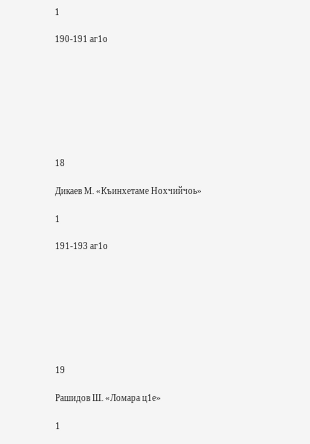1

190-191 аг1о








18

Дикаев М. «Къинхетаме Нохчийчоь»

1

191-193 аг1о








19

Рашидов Ш. «Ломара ц1е»

1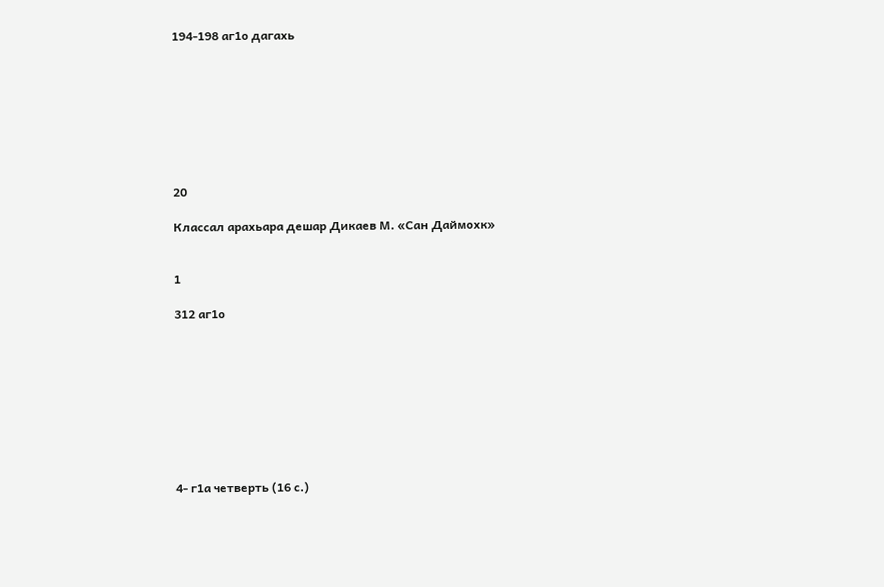194-198 аг1о дагахь








20

Классал арахьара дешар Дикаев М. «Сан Даймохк»


1

312 аг1о









4- г1а четверть (16 с.)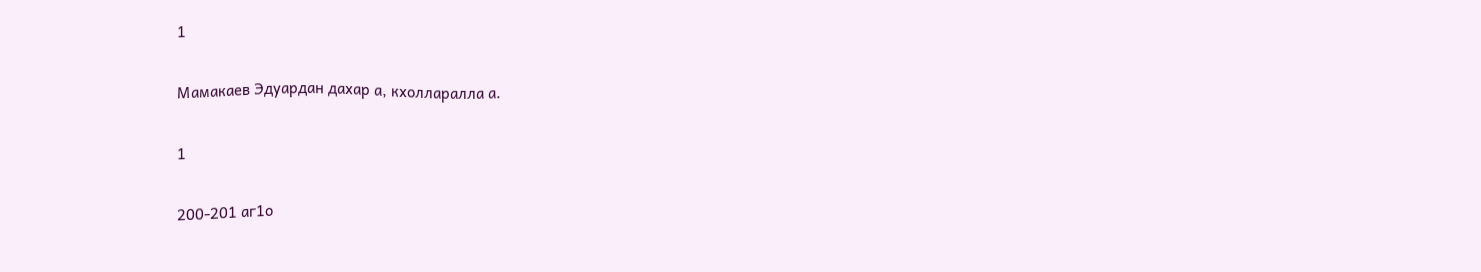1

Мамакаев Эдуардан дахар а, кхолларалла а.

1

200-201 аг1о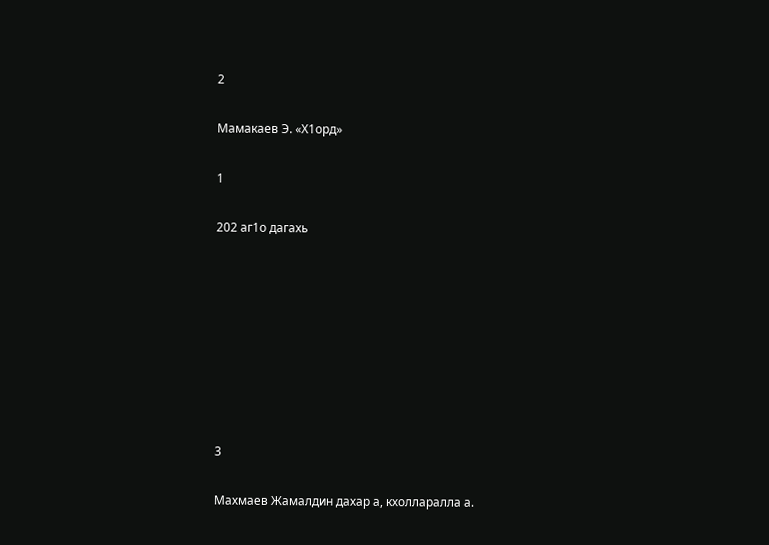2

Мамакаев Э. «Х1орд»

1

202 аг1о дагахь








3

Махмаев Жамалдин дахар а, кхолларалла а.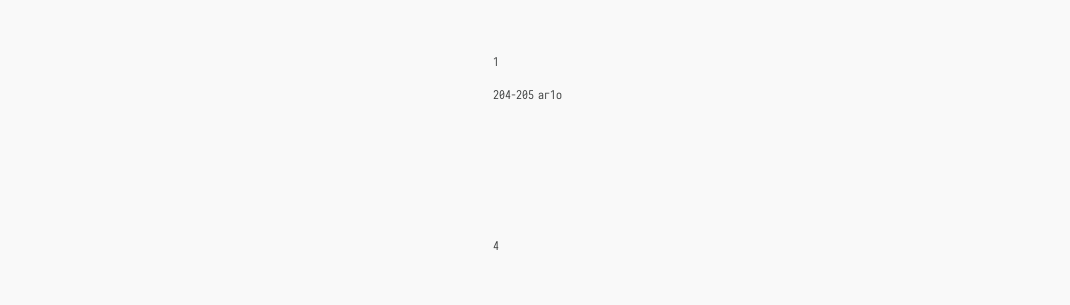1

204-205 аг1о








4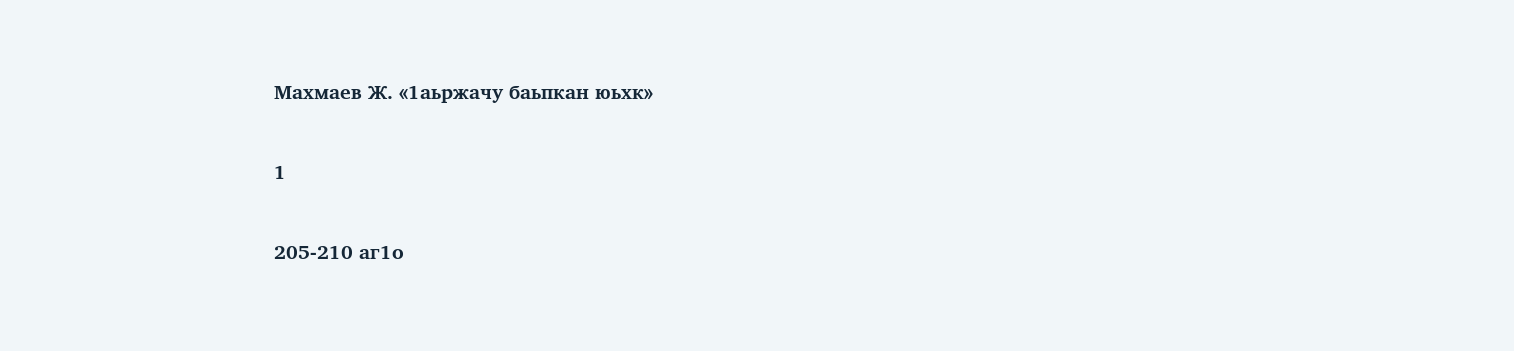Махмаев Ж. «1аьржачу баьпкан юьхк»

1

205-210 аг1о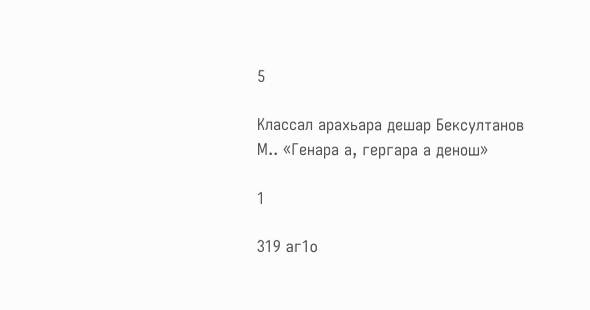5

Классал арахьара дешар Бексултанов М.. «Генара а, гергара а денош»

1

319 аг1о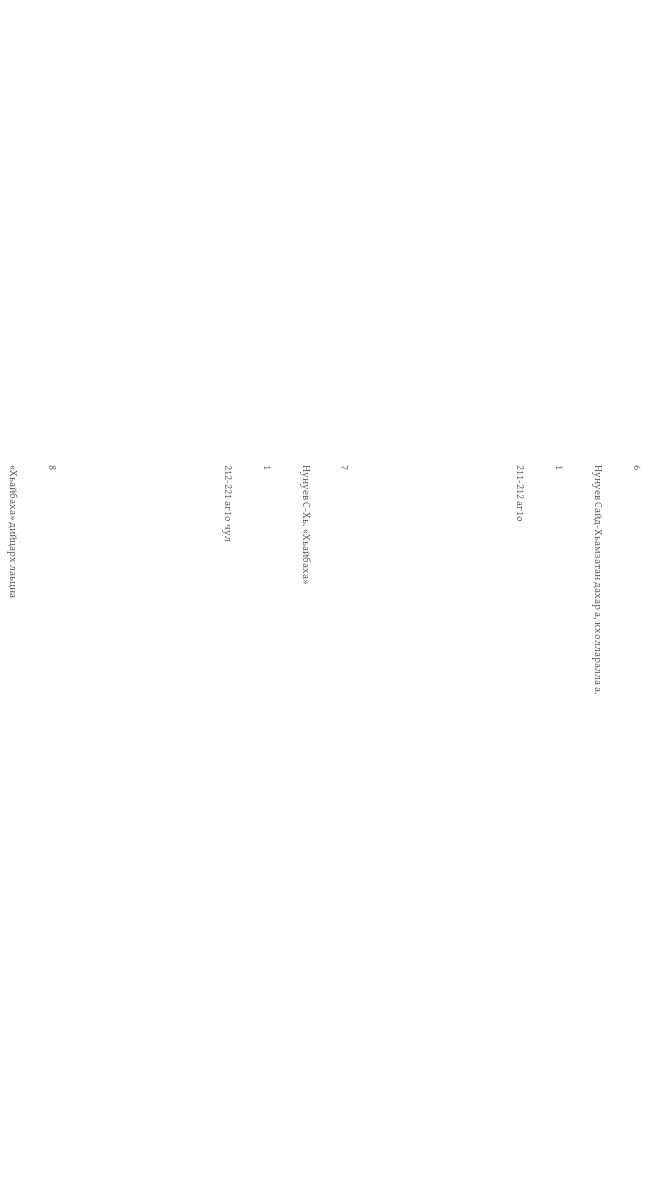6

Нунуев Сайд-Хьамзатан дахар а, кхолларалла а.

1

211-212 аг1о








7

Нунуев С-Хь. «Хьайбаха»

1

212-221 аг1о чул








8

«Хьайбаха» дийцарх лаьцна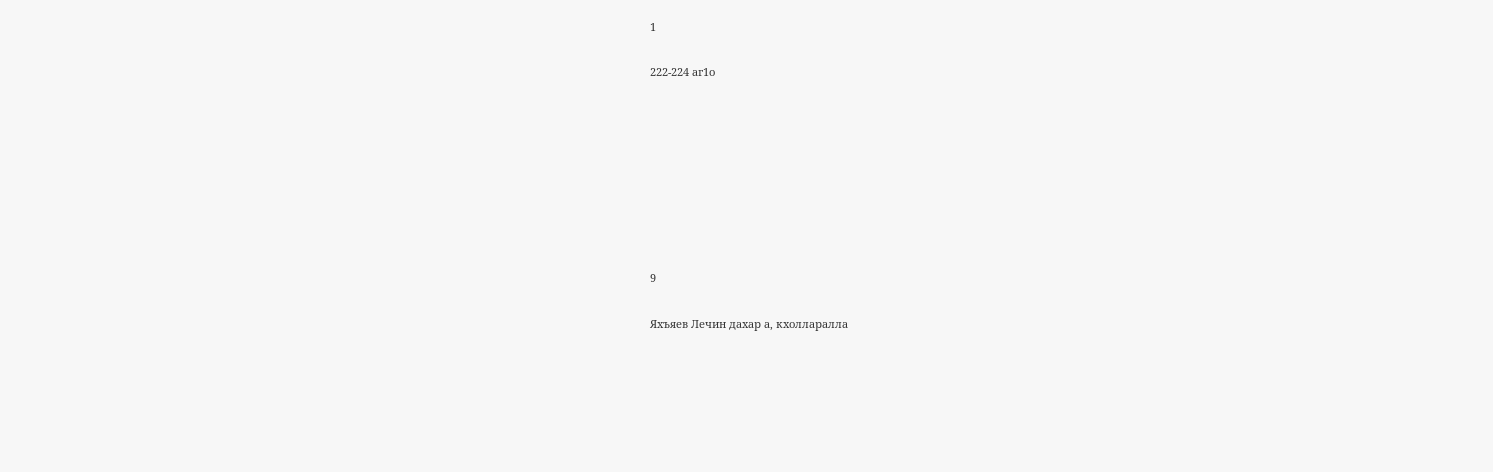1

222-224 аг1о








9

Яхъяев Лечин дахар а, кхолларалла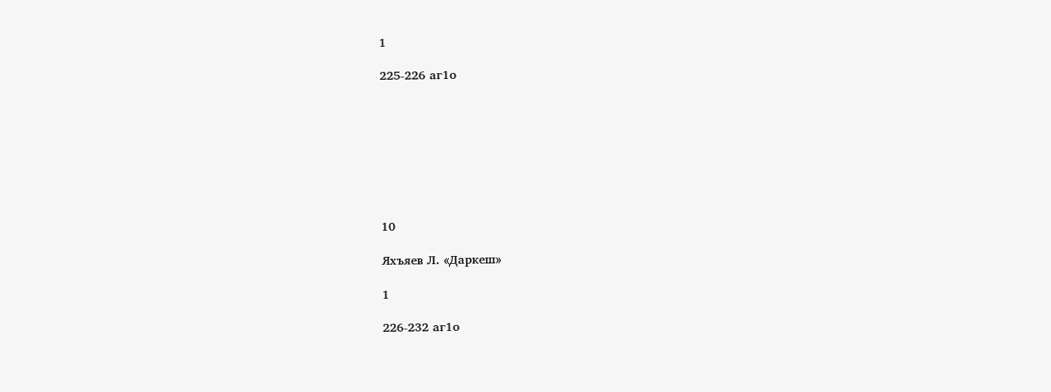1

225-226 аг1о








10

Яхъяев Л. «Даркеш»

1

226-232 аг1о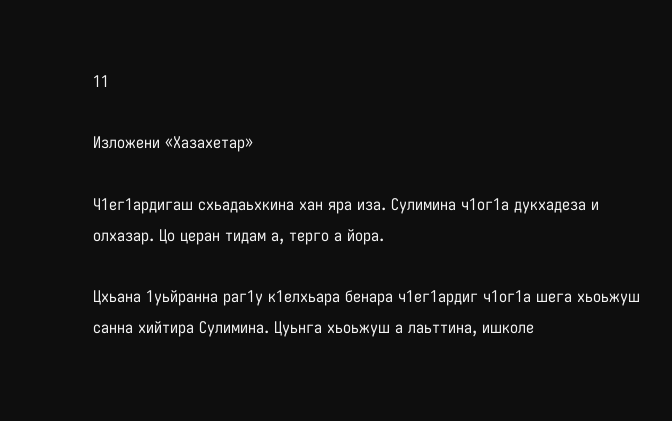11

Изложени «Хазахетар»

Ч1ег1ардигаш схьадаьхкина хан яра иза. Сулимина ч1ог1а дукхадеза и олхазар. Цо церан тидам а, терго а йора.

Цхьана 1уьйранна раг1у к1елхьара бенара ч1ег1ардиг ч1ог1а шега хьоьжуш санна хийтира Сулимина. Цуьнга хьоьжуш а лаьттина, ишколе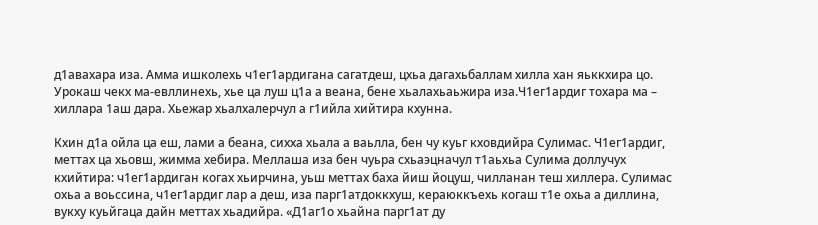д1авахара иза. Амма ишколехь ч1ег1ардигана сагатдеш, цхьа дагахьбаллам хилла хан яьккхира цо. Урокаш чекх ма-евллинехь, хье ца луш ц1а а веана, бене хьалахьаьжира иза.Ч1ег1ардиг тохара ма – хиллара 1аш дара. Хьежар хьалхалерчул а г1ийла хийтира кхунна.

Кхин д1а ойла ца еш, лами а беана, сихха хьала а ваьлла, бен чу куьг кховдийра Сулимас. Ч1ег1ардиг, меттах ца хьовш, жимма хебира. Меллаша иза бен чуьра схьаэцначул т1аьхьа Сулима доллучух кхийтира: ч1ег1ардиган когах хьирчина, уьш меттах баха йиш йоцуш, чилланан теш хиллера. Сулимас охьа а воьссина, ч1ег1ардиг лар а деш, иза парг1атдоккхуш, кераюккъехь когаш т1е охьа а диллина, вукху куьйгаца дайн меттах хьадийра. «Д1аг1о хьайна парг1ат ду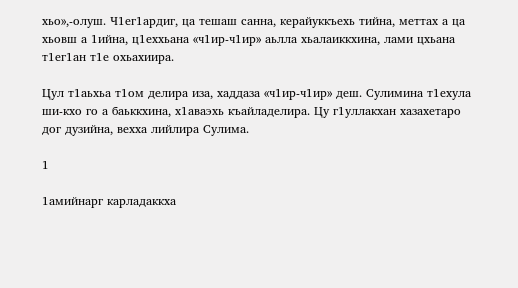хьо»,-олуш. Ч1ег1ардиг, ца тешаш санна, керайуккъехь тийна, меттах а ца хьовш а 1ийна, ц1еххьана «ч1ир-ч1ир» аьлла хьалаиккхина, лами цхьана т1ег1ан т1е охьахиира.

Цул т1аьхьа т1ом делира иза, хаддаза «ч1ир-ч1ир» деш. Сулимина т1ехула ши-кхо го а баьккхина, х1аваэхь къайладелира. Цу г1уллакхан хазахетаро дог дузийна, вехха лийлира Сулима.

1

1амийнарг карладаккха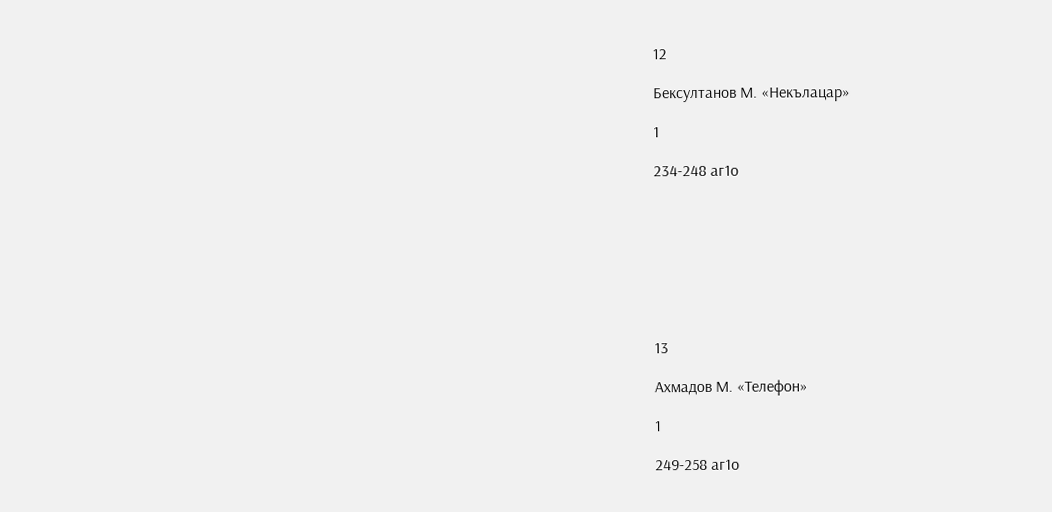12

Бексултанов М. «Некълацар»

1

234-248 аг1о








13

Ахмадов М. «Телефон»

1

249-258 аг1о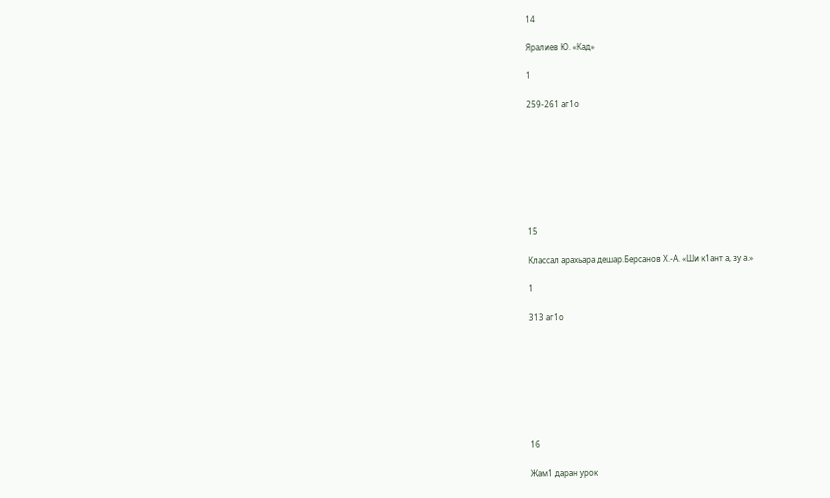14

Яралиев Ю. «Кад»

1

259-261 аг1о








15

Классал арахьара дешар.Берсанов Х.-А. «Ши к1ант а, зу а.»

1

313 аг1о








16

Жам1 даран урок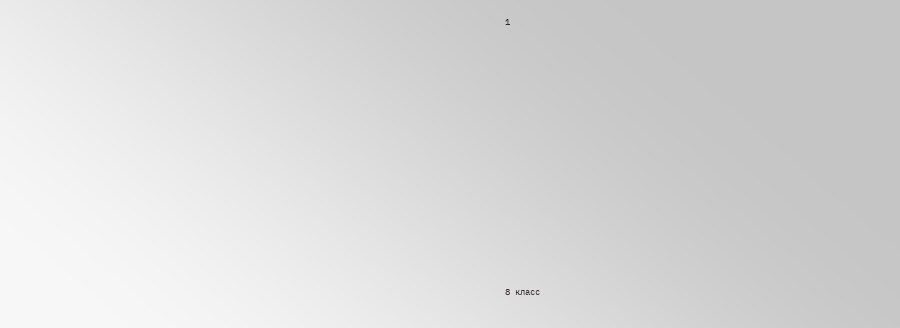1



















8 класс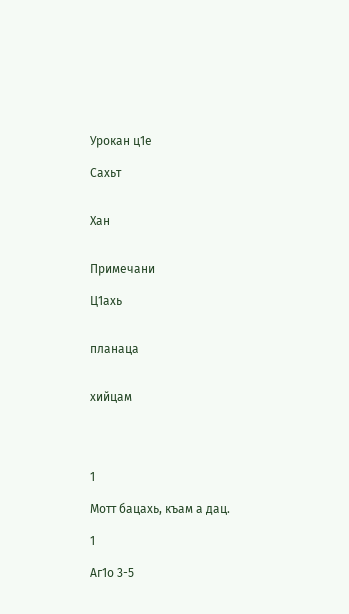Урокан ц1е

Сахьт


Хан


Примечани

Ц1ахь


планаца


хийцам




1

Мотт бацахь, къам а дац.

1

Аг1о 3-5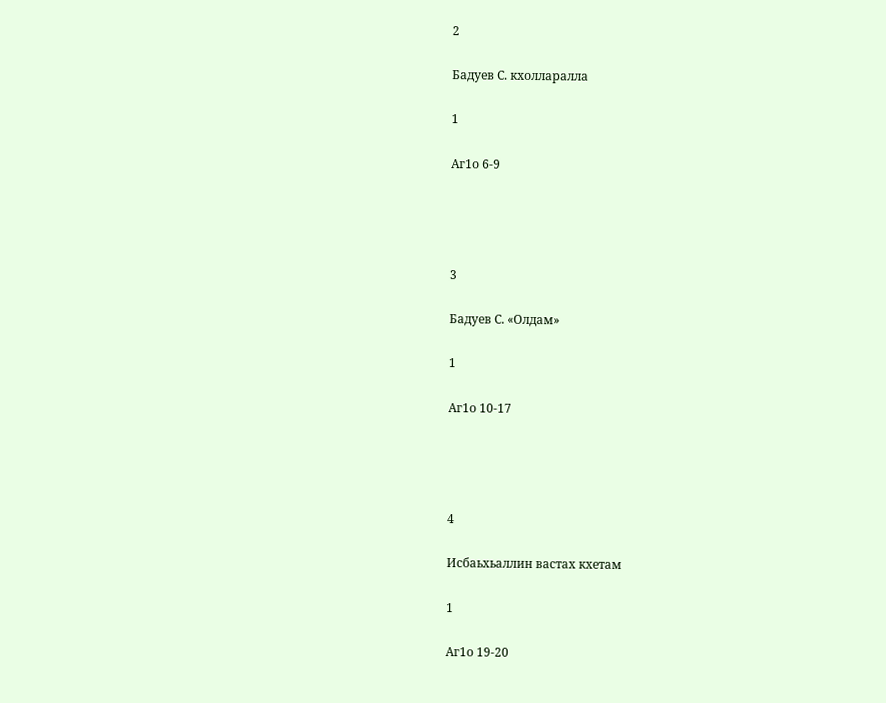2

Бадуев С. кхолларалла

1

Аг1о 6-9




3

Бадуев С. «Олдам»

1

Аг1о 10-17




4

Исбаьхьаллин вастах кхетам

1

Аг1о 19-20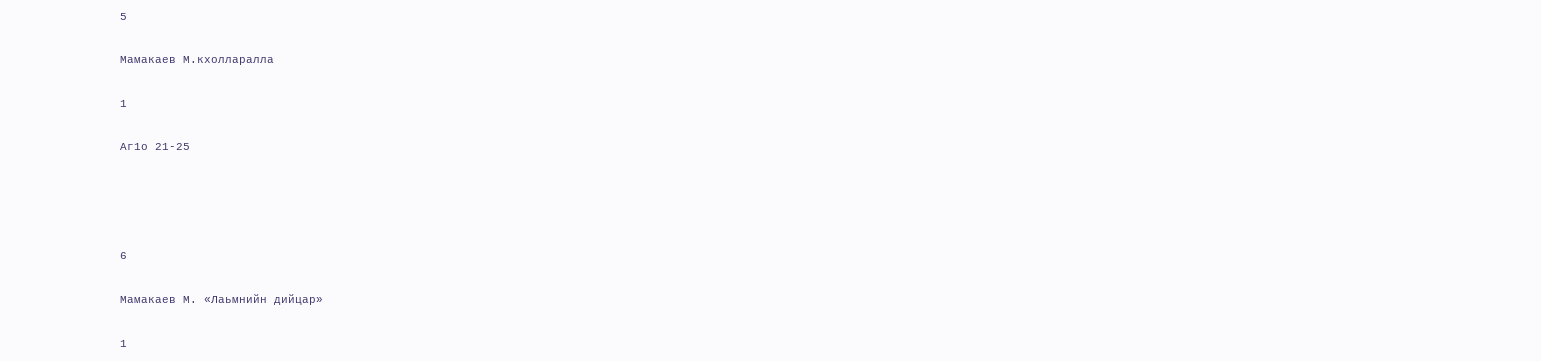5

Мамакаев М.кхолларалла

1

Аг1о 21-25




6

Мамакаев М. «Лаьмнийн дийцар»

1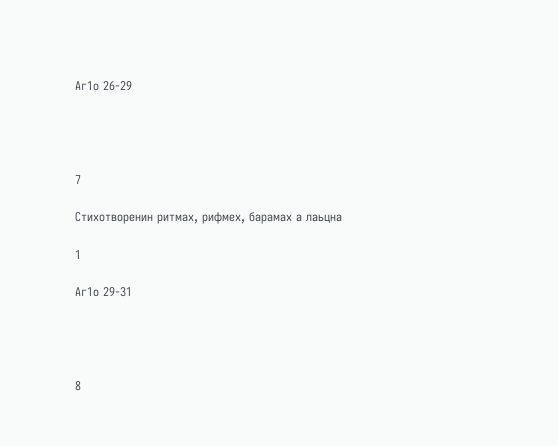Аг1о 26-29




7

Стихотворенин ритмах, рифмех, барамах а лаьцна

1

Аг1о 29-31




8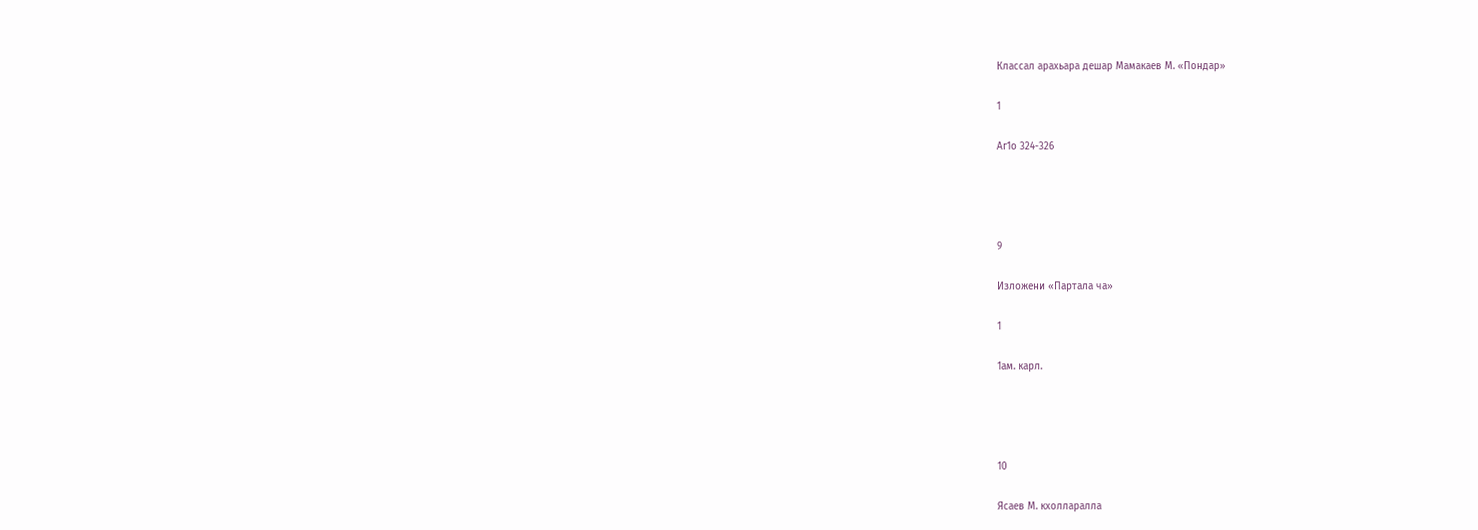Классал арахьара дешар Мамакаев М. «Пондар»

1

Аг1о 324-326




9

Изложени «Партала ча»

1

1ам. карл.




10

Ясаев М. кхолларалла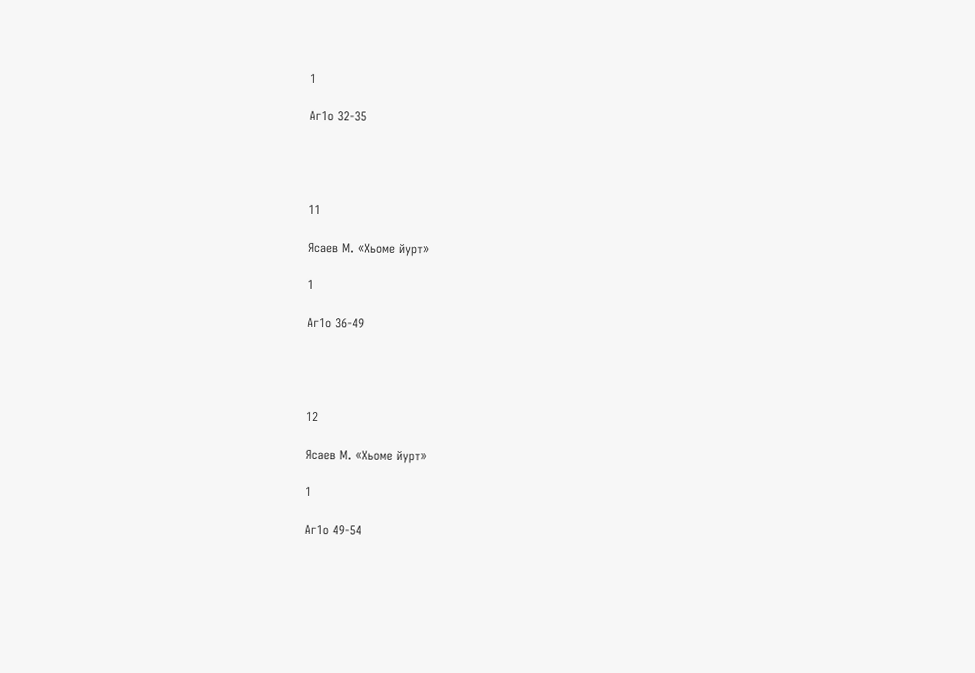1

Аг1о 32-35




11

Ясаев М. «Хьоме йурт»

1

Аг1о 36-49




12

Ясаев М. «Хьоме йурт»

1

Аг1о 49-54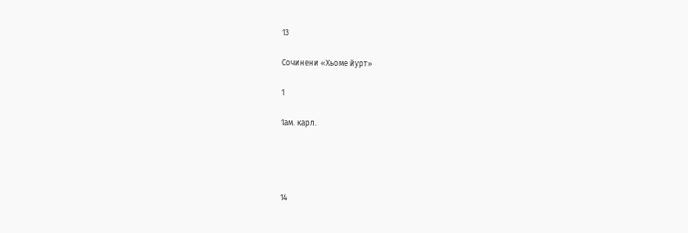13

Сочинени «Хьоме йурт»

1

1ам. карл.




14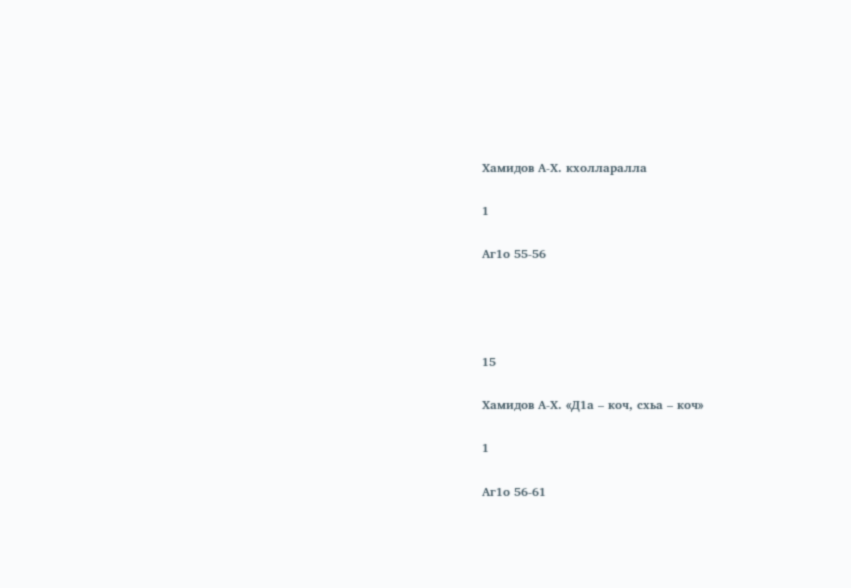Хамидов А-Х. кхолларалла

1

Аг1о 55-56




15

Хамидов А-Х. «Д1а – коч, схьа – коч»

1

Аг1о 56-61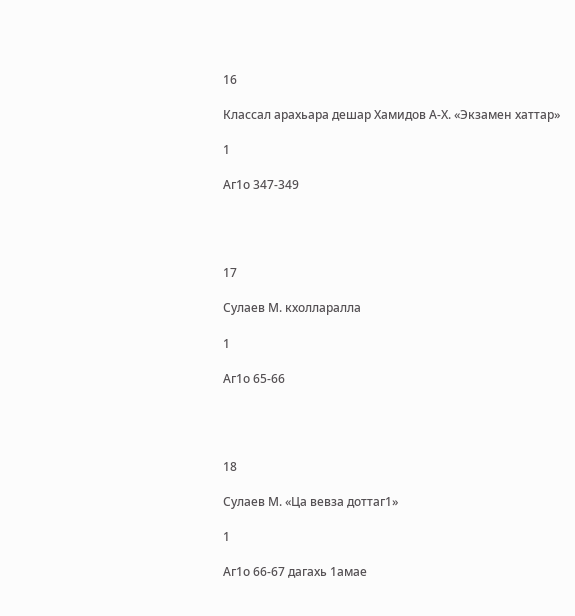16

Классал арахьара дешар Хамидов А-Х. «Экзамен хаттар»

1

Аг1о 347-349




17

Сулаев М. кхолларалла

1

Аг1о 65-66




18

Сулаев М. «Ца вевза доттаг1»

1

Аг1о 66-67 дагахь 1амае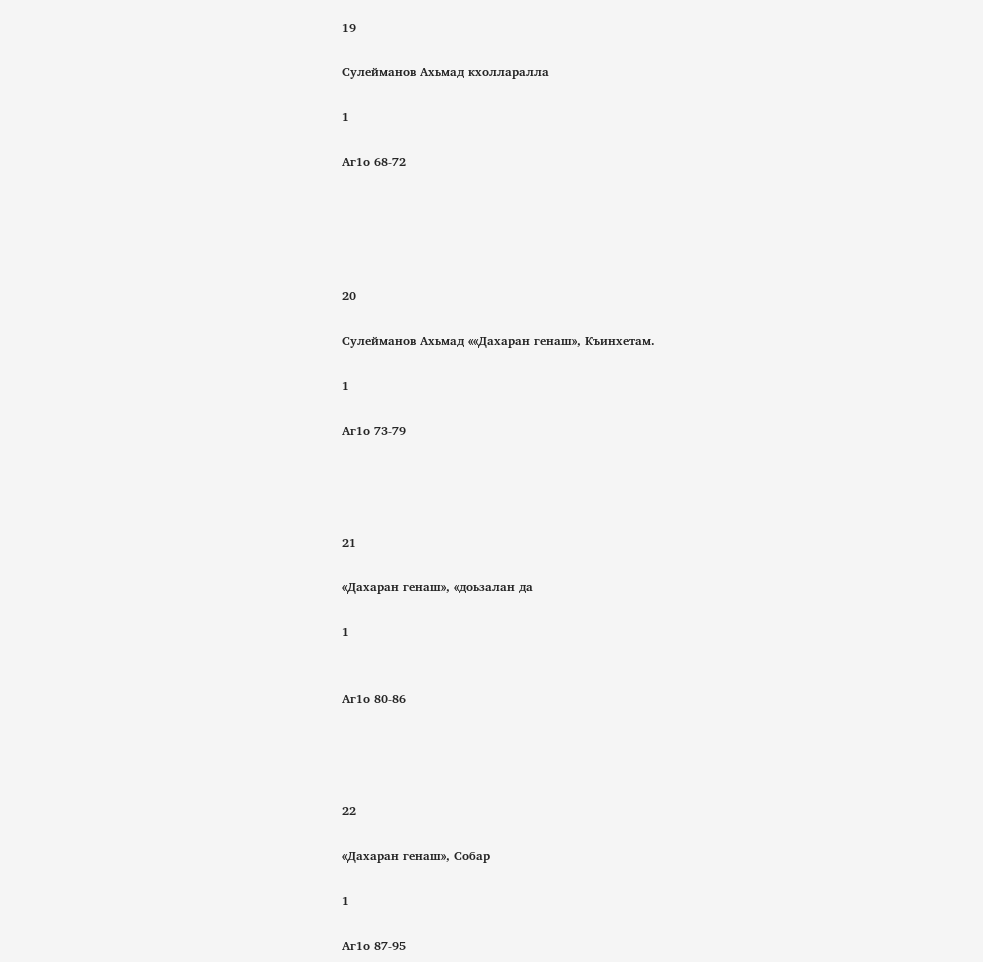19

Сулейманов Ахьмад кхолларалла

1

Аг1о 68-72





20

Сулейманов Ахьмад ««Дахаран генаш», Къинхетам.

1

Аг1о 73-79




21

«Дахаран генаш», «доьзалан да

1


Аг1о 80-86




22

«Дахаран генаш», Собар

1

Аг1о 87-95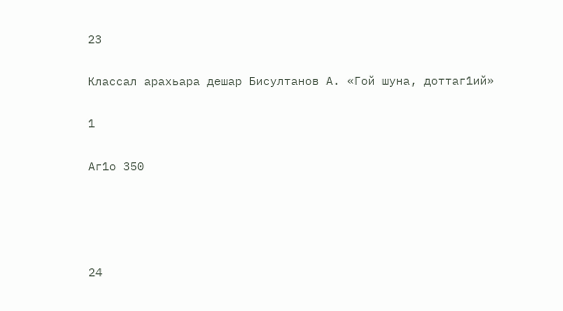23

Классал арахьара дешар Бисултанов А. «Гой шуна, доттаг1ий»

1

Аг1о 350




24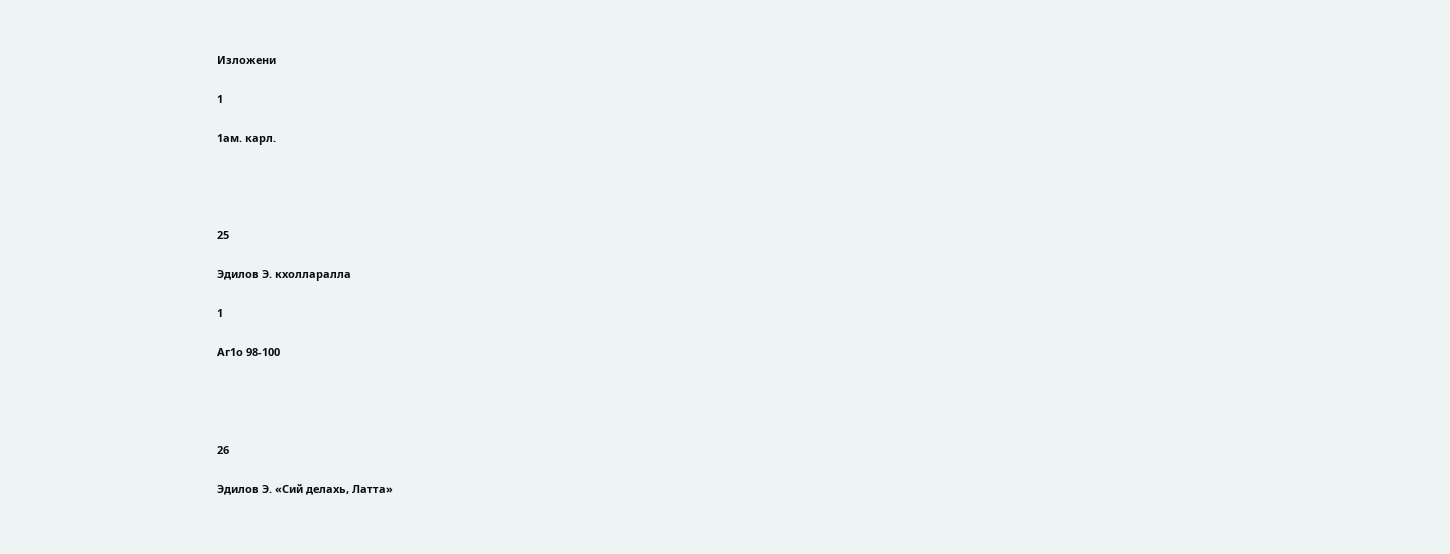Изложени

1

1ам. карл.




25

Эдилов Э. кхолларалла

1

Аг1о 98-100




26

Эдилов Э. «Сий делахь, Латта»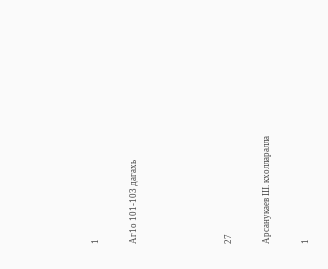1

Аг1о 101-103 дагахь




27

Арсанукаев Ш. кхолларалла

1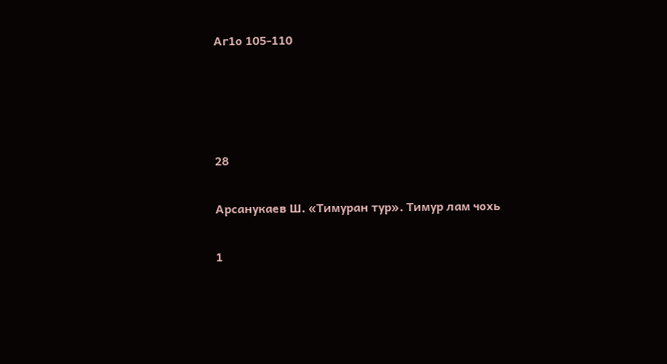Аг1о 105-110




28

Арсанукаев Ш. «Тимуран тур». Тимур лам чохь

1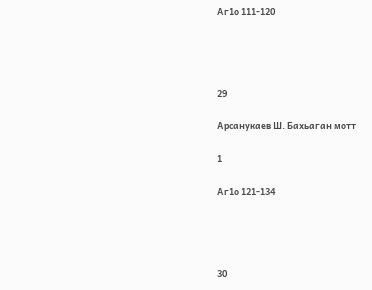Аг1о 111-120




29

Арсанукаев Ш. Бахьаган мотт

1

Аг1о 121-134




30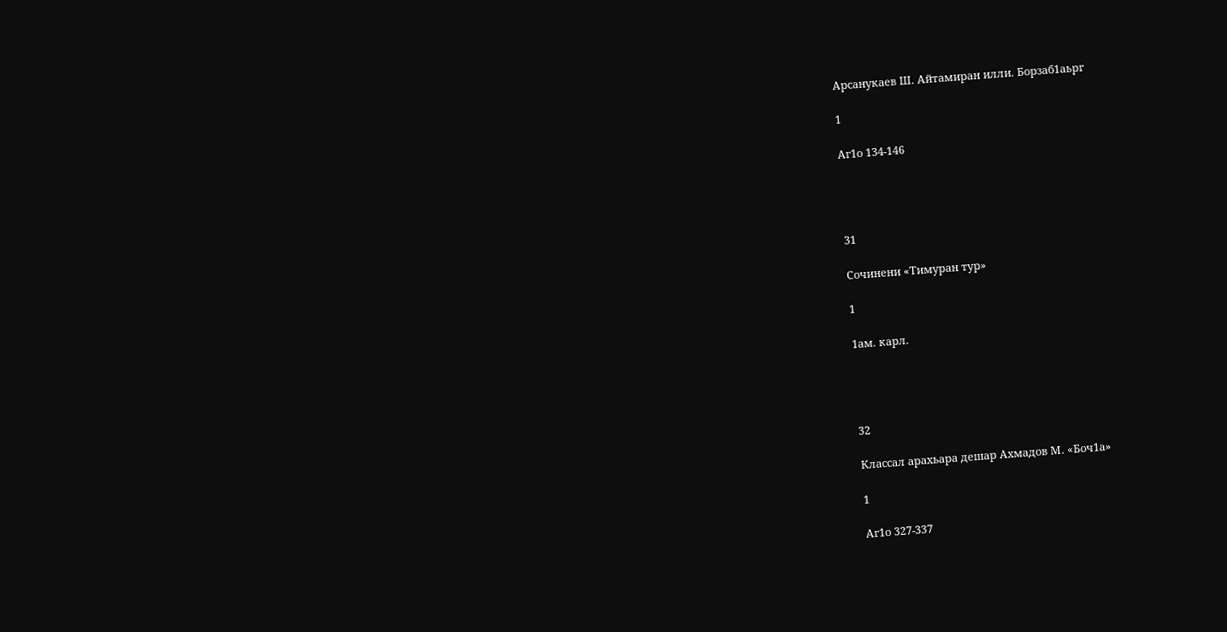Арсанукаев Ш. Айтамиран илли. Борзаб1аьрг

1

Аг1о 134-146




31

Сочинени «Тимуран тур»

1

1ам. карл.




32

Классал арахьара дешар Ахмадов М. «Боч1а»

1

Аг1о 327-337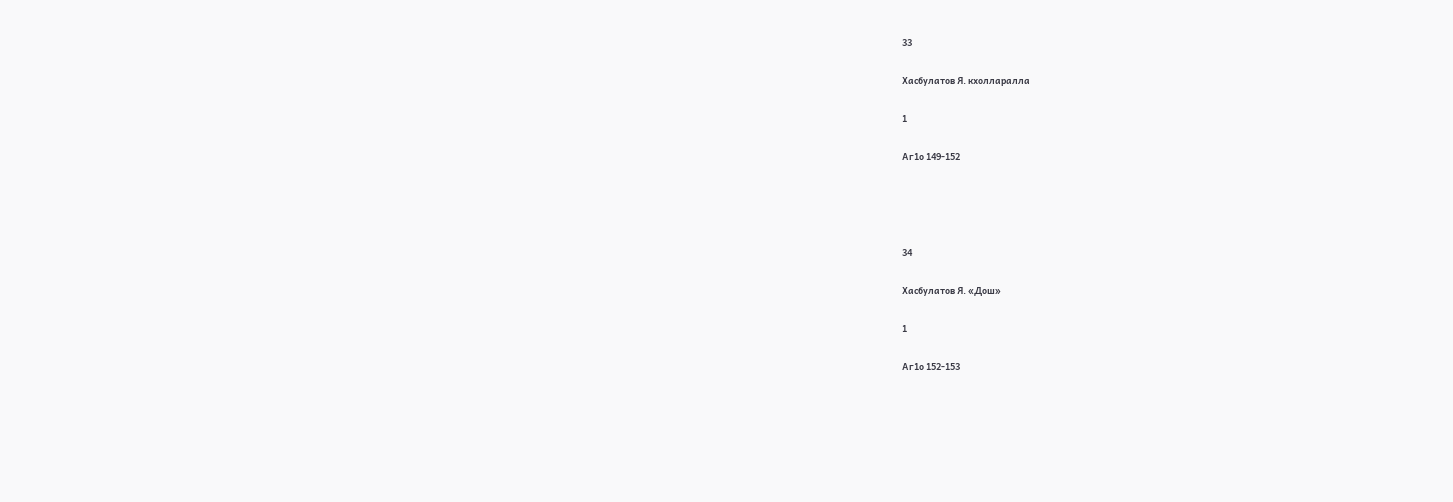33

Хасбулатов Я. кхолларалла

1

Аг1о 149-152




34

Хасбулатов Я. «Дош»

1

Аг1о 152-153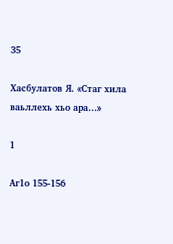35

Хасбулатов Я. «Стаг хила ваьллехь хьо ара…»

1

Аг1о 155-156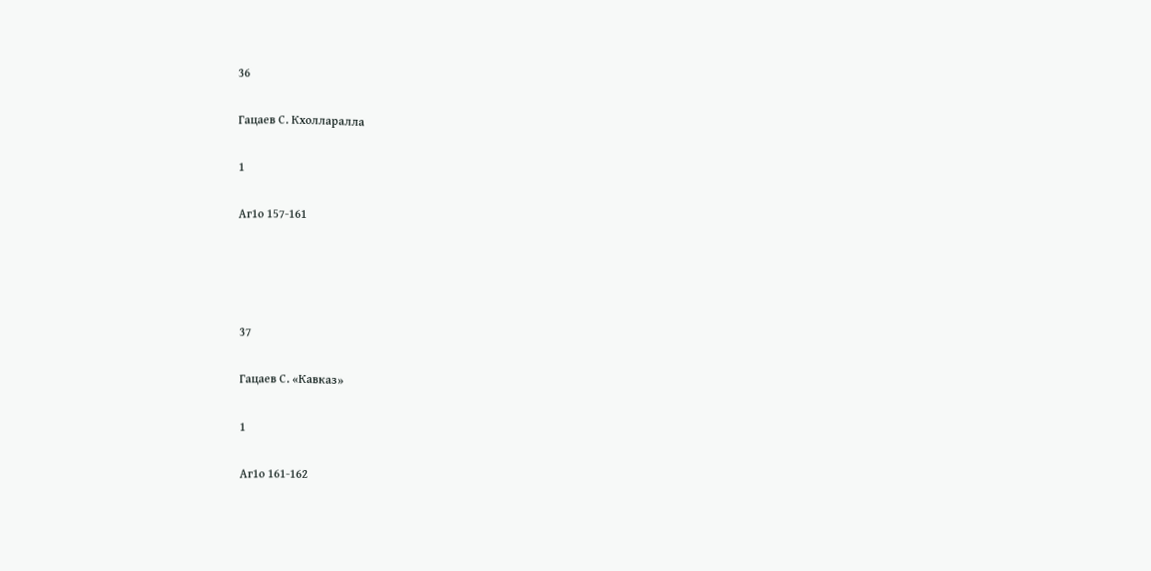36

Гацаев С. Кхолларалла

1

Аг1о 157-161




37

Гацаев С. «Кавказ»

1

Аг1о 161-162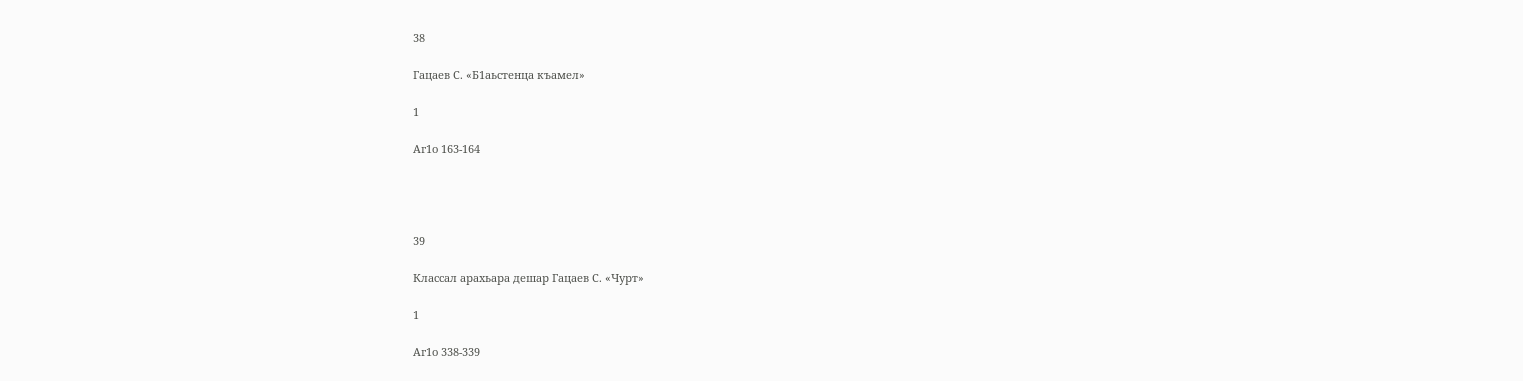38

Гацаев С. «Б1аьстенца къамел»

1

Аг1о 163-164




39

Классал арахьара дешар Гацаев С. «Чурт»

1

Аг1о 338-339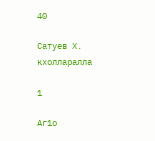40

Сатуев Х. кхолларалла

1

Аг1о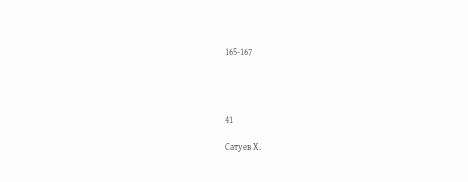165-167




41

Сатуев Х.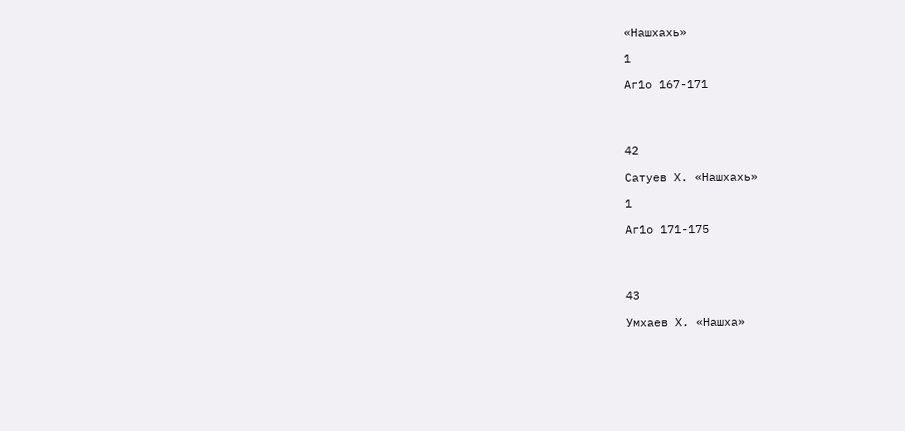«Нашхахь»

1

Аг1о 167-171




42

Сатуев Х. «Нашхахь»

1

Аг1о 171-175




43

Умхаев Х. «Нашха»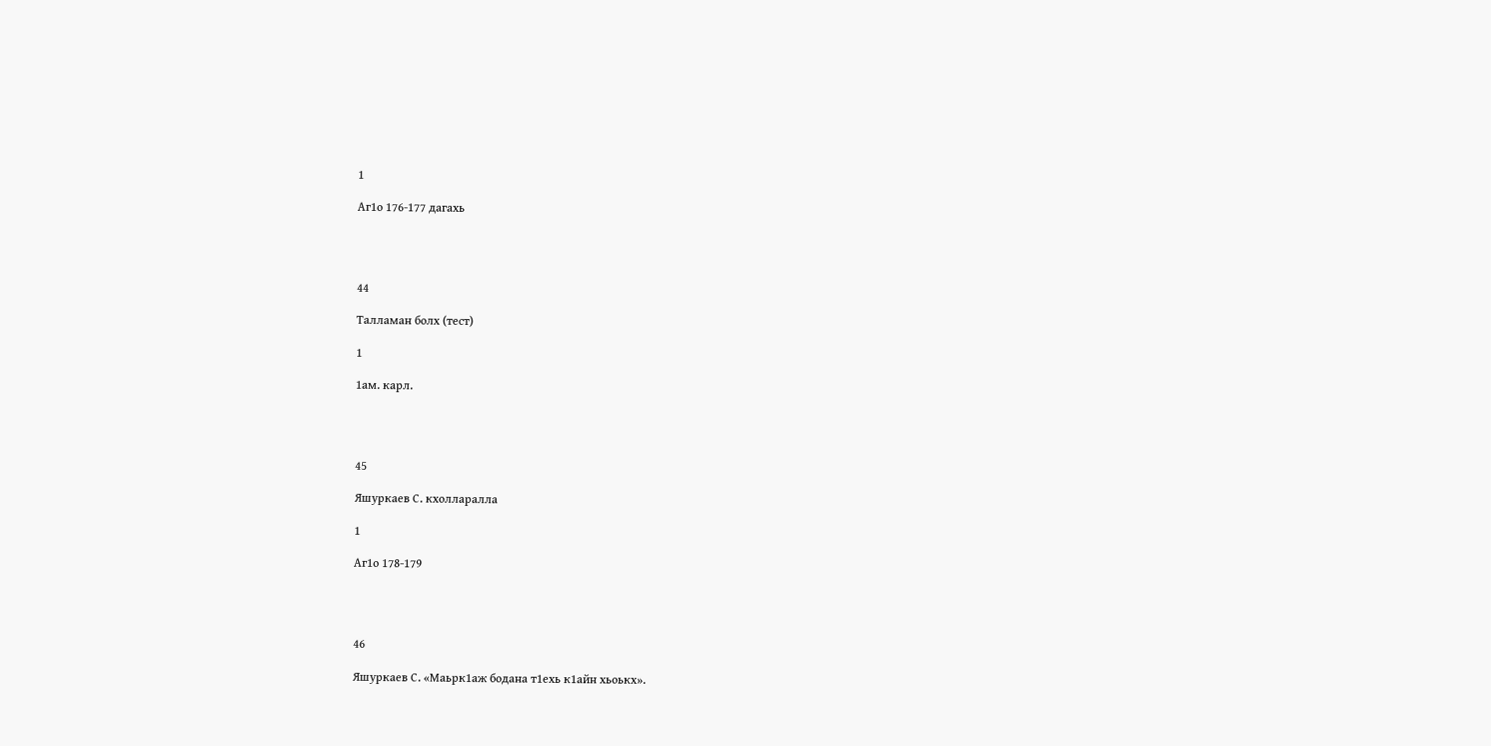1

Аг1о 176-177 дагахь




44

Талламан болх (тест)

1

1ам. карл.




45

Яшуркаев С. кхолларалла

1

Аг1о 178-179




46

Яшуркаев С. «Маьрк1аж бодана т1ехь к1айн хьоькх».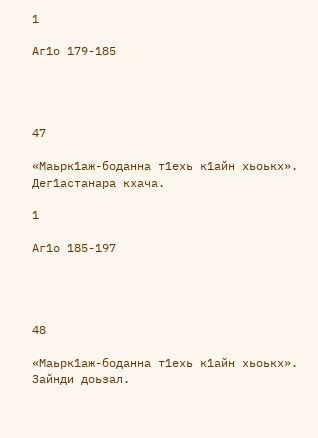1

Аг1о 179-185




47

«Маьрк1аж-боданна т1ехь к1айн хьоькх». Дег1астанара кхача.

1

Аг1о 185-197




48

«Маьрк1аж-боданна т1ехь к1айн хьоькх». Зайнди доьзал.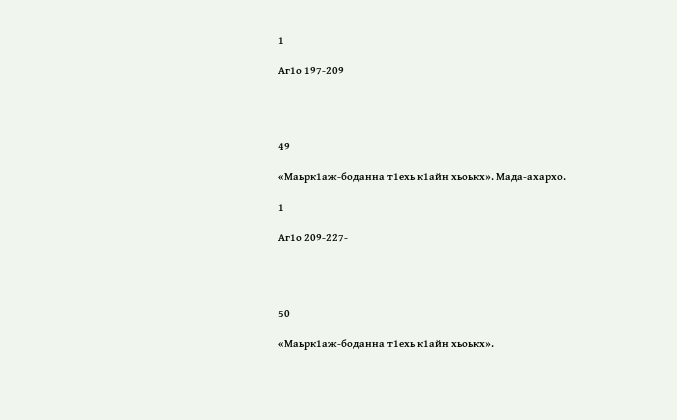1

Аг1о 197-209




49

«Маьрк1аж-боданна т1ехь к1айн хьоькх». Мада-ахархо.

1

Аг1о 209-227-




50

«Маьрк1аж-боданна т1ехь к1айн хьоькх».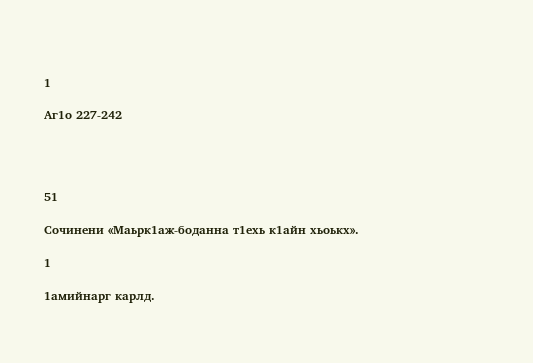1

Аг1о 227-242




51

Сочинени «Маьрк1аж-боданна т1ехь к1айн хьоькх».

1

1амийнарг карлд.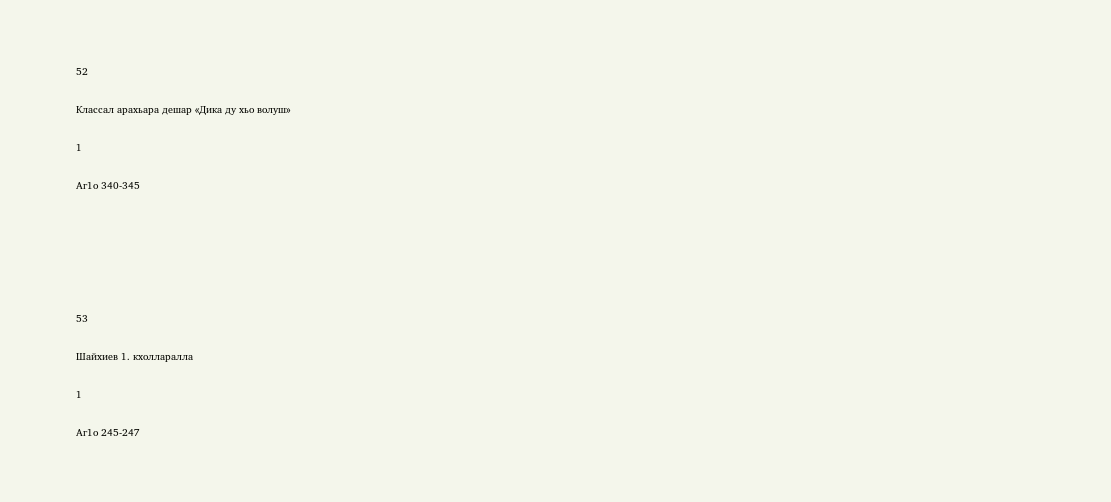52

Классал арахьара дешар «Дика ду хьо волуш»

1

Аг1о 340-345






53

Шайхиев 1. кхолларалла

1

Аг1о 245-247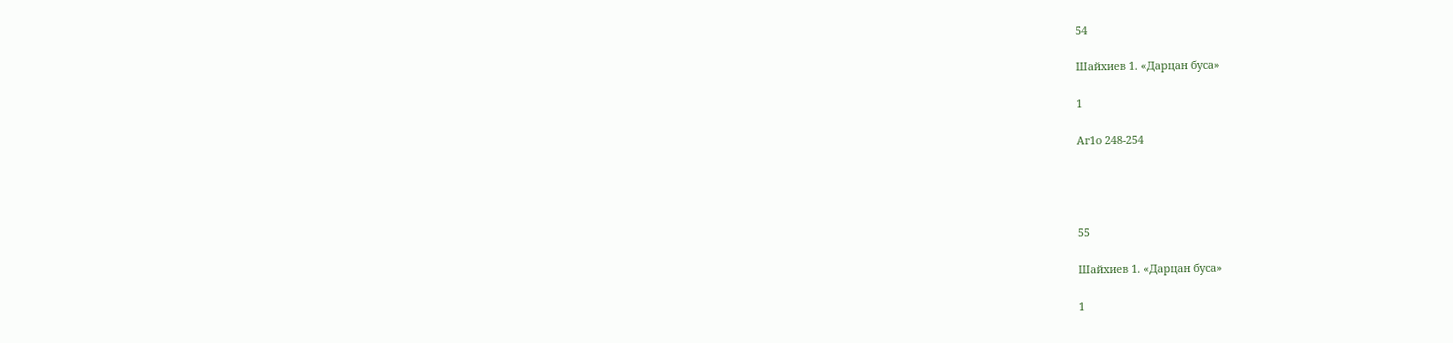54

Шайхиев 1. «Дарцан буса»

1

Аг1о 248-254




55

Шайхиев 1. «Дарцан буса»

1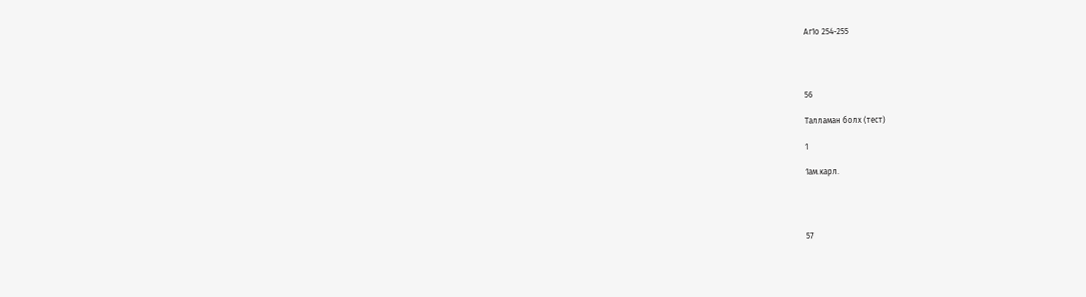Аг1о 254-255




56

Талламан болх (тест)

1

1ам.карл.




57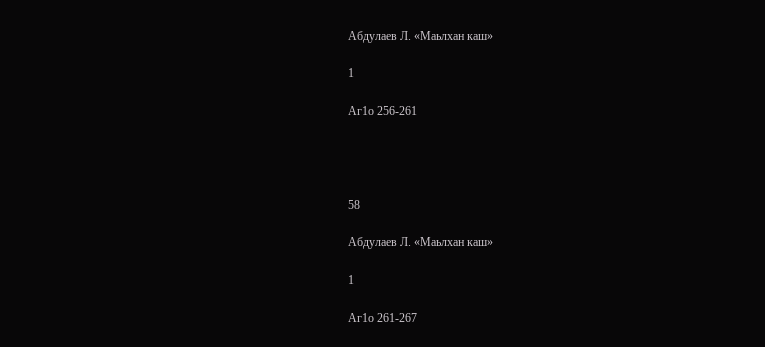Абдулаев Л. «Маьлхан каш»

1

Аг1о 256-261




58

Абдулаев Л. «Маьлхан каш»

1

Аг1о 261-267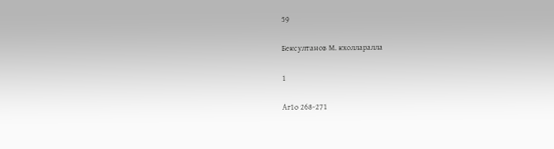59

Бексултанов М. кхолларалла

1

Аг1о 268-271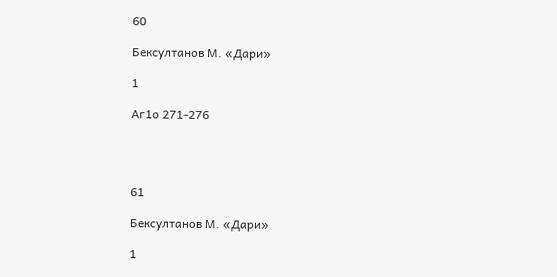60

Бексултанов М. «Дари»

1

Аг1о 271-276




61

Бексултанов М. «Дари»

1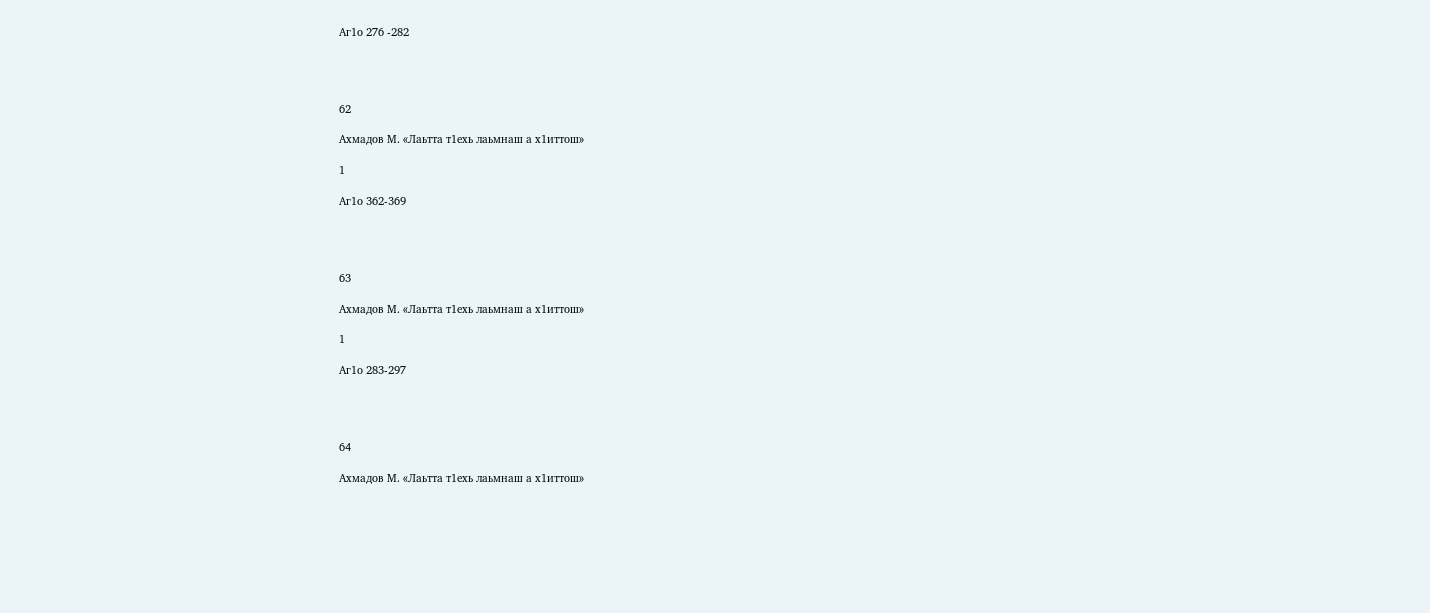Аг1о 276 -282




62

Ахмадов М. «Лаьтта т1ехь лаьмнаш а х1иттош»

1

Аг1о 362-369




63

Ахмадов М. «Лаьтта т1ехь лаьмнаш а х1иттош»

1

Аг1о 283-297




64

Ахмадов М. «Лаьтта т1ехь лаьмнаш а х1иттош»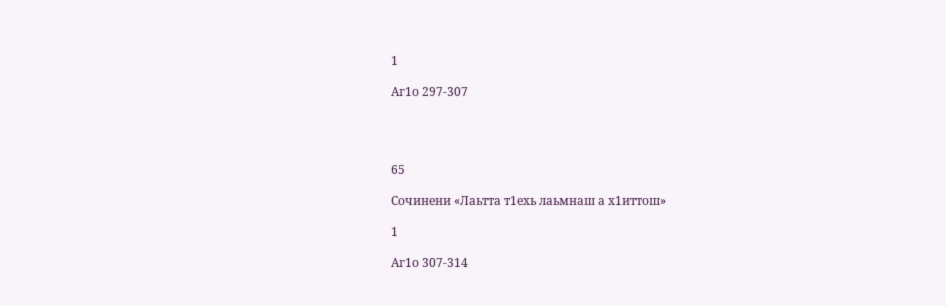1

Аг1о 297-307




65

Сочинени «Лаьтта т1ехь лаьмнаш а х1иттош»

1

Аг1о 307-314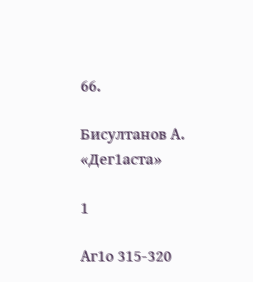66.

Бисултанов А. «Дег1аста»

1

Аг1о 315-320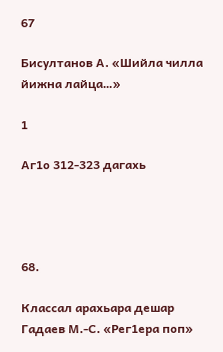67

Бисултанов А. «Шийла чилла йижна лайца…»

1

Аг1о 312-323 дагахь




68.

Классал арахьара дешар Гадаев М.-С. «Рег1ера поп»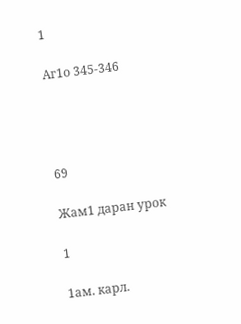1

Аг1о 345-346




69

Жам1 даран урок

1

1ам. карл.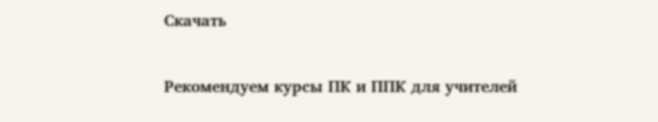Скачать

Рекомендуем курсы ПК и ППК для учителей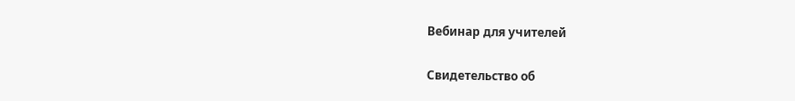Вебинар для учителей

Свидетельство об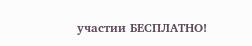участии БЕСПЛАТНО!